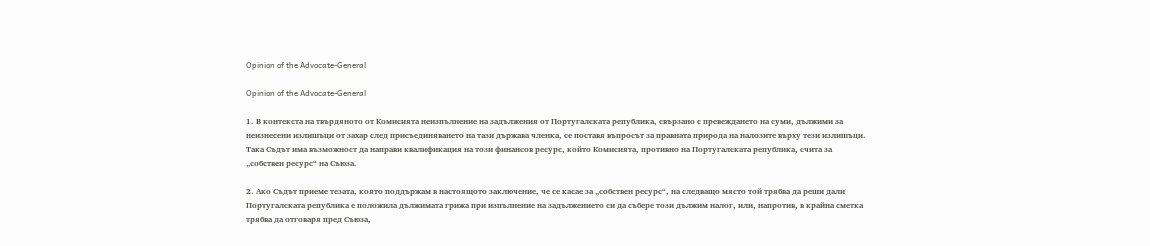Opinion of the Advocate-General

Opinion of the Advocate-General

1. В контекста на твърдяното от Комисията неизпълнение на задължения от Португалската република, свързано с превеждането на суми, дължими за неизнесени излишъци от захар след присъединяването на тази държава членка, се поставя въпросът за правната природа на налозите върху тези излишъци. Така Съдът има възможност да направи квалификация на този финансов ресурс, който Комисията, противно на Португалската република, счита за „собствен ресурс“ на Съюза.

2. Ако Съдът приеме тезата, която поддържам в настоящото заключение, че се касае за „собствен ресурс“, на следващо място той трябва да реши дали Португалската република е положила дължимата грижа при изпълнение на задължението си да събере този дължим налог, или, напротив, в крайна сметка трябва да отговаря пред Съюза,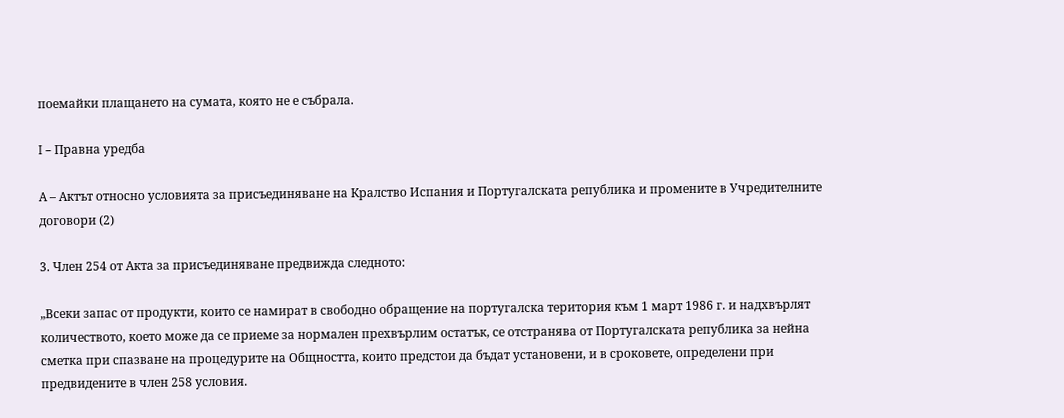поемайки плащането на сумата, която не е събрала.

I – Правна уредба

А – Актът относно условията за присъединяване на Кралство Испания и Португалската република и промените в Учредителните договори (2)

3. Член 254 от Акта за присъединяване предвижда следното:

„Всеки запас от продукти, които се намират в свободно обращение на португалска територия към 1 март 1986 г. и надхвърлят количеството, което може да се приеме за нормален прехвърлим остатък, се отстранява от Португалската република за нейна сметка при спазване на процедурите на Общността, които предстои да бъдат установени, и в сроковете, определени при предвидените в член 258 условия.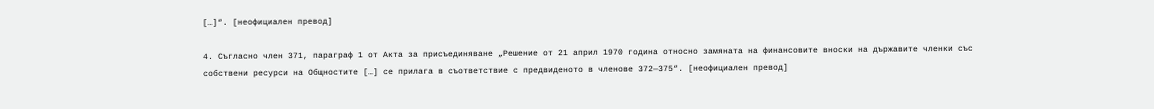[…]“. [неофициален превод]

4. Съгласно член 371, параграф 1 от Акта за присъединяване „Решение от 21 април 1970 година относно замяната на финансовите вноски на държавите членки със собствени ресурси на Общностите […] се прилага в съответствие с предвиденото в членове 372—375“. [неофициален превод]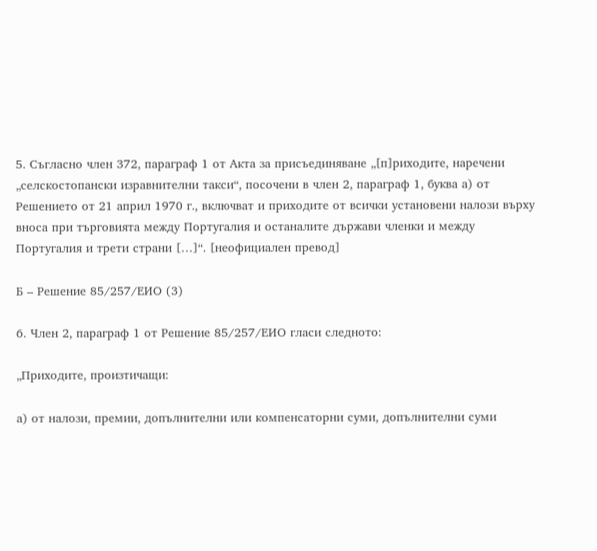5. Съгласно член 372, параграф 1 от Акта за присъединяване „[п]риходите, наречени „селскостопански изравнителни такси“, посочени в член 2, параграф 1, буква а) от Решението от 21 април 1970 г., включват и приходите от всички установени налози върху вноса при търговията между Португалия и останалите държави членки и между Португалия и трети страни […]“. [неофициален превод]

Б – Решение 85/257/ЕИО (3)

6. Член 2, параграф 1 от Решение 85/257/ЕИО гласи следното:

„Приходите, произтичащи:

а) от налози, премии, допълнителни или компенсаторни суми, допълнителни суми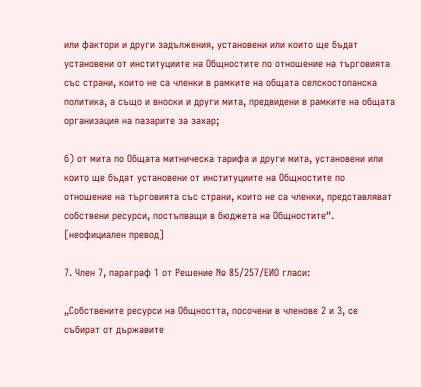или фактори и други задължения, установени или които ще бъдат установени от институциите на Общностите по отношение на търговията със страни, които не са членки в рамките на общата селскостопанска политика, а също и вноски и други мита, предвидени в рамките на общата организация на пазарите за захар;

б) от мита по Общата митническа тарифа и други мита, установени или които ще бъдат установени от институциите на Общностите по отношение на търговията със страни, които не са членки, представляват собствени ресурси, постъпващи в бюджета на Общностите“. [неофициален превод]

7. Член 7, параграф 1 от Решение № 85/257/ЕИО гласи:

„Собствените ресурси на Общността, посочени в членове 2 и 3, се събират от държавите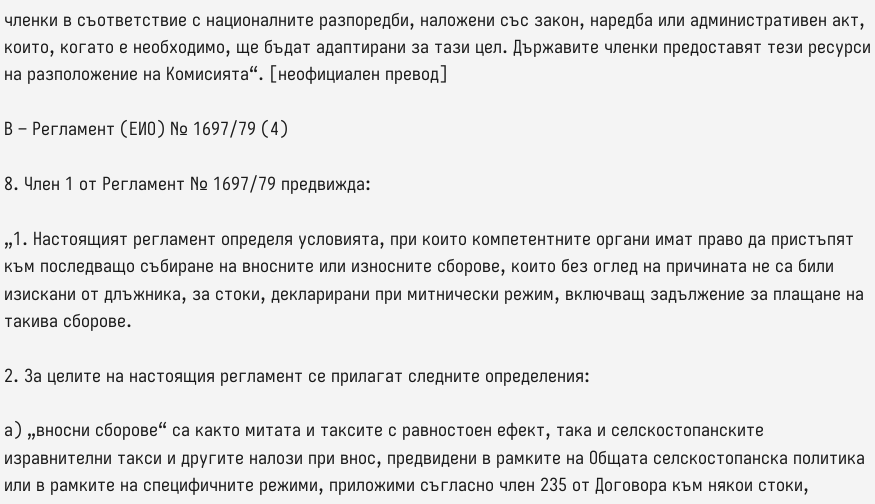членки в съответствие с националните разпоредби, наложени със закон, наредба или административен акт, които, когато е необходимо, ще бъдат адаптирани за тази цел. Държавите членки предоставят тези ресурси на разположение на Комисията“. [неофициален превод]

В – Регламент (ЕИО) № 1697/79 (4)

8. Член 1 от Регламент № 1697/79 предвижда:

„1. Настоящият регламент определя условията, при които компетентните органи имат право да пристъпят към последващо събиране на вносните или износните сборове, които без оглед на причината не са били изискани от длъжника, за стоки, декларирани при митнически режим, включващ задължение за плащане на такива сборове.

2. За целите на настоящия регламент се прилагат следните определения:

а) „вносни сборове“ са както митата и таксите с равностоен ефект, така и селскостопанските изравнителни такси и другите налози при внос, предвидени в рамките на Общата селскостопанска политика или в рамките на специфичните режими, приложими съгласно член 235 от Договора към някои стоки,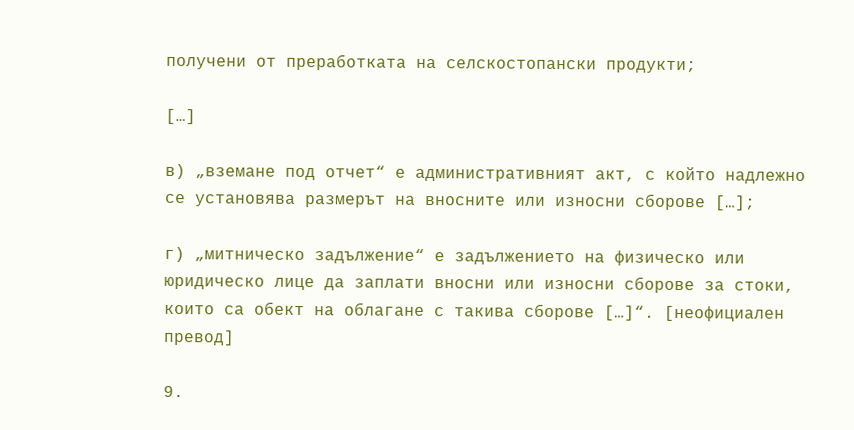получени от преработката на селскостопански продукти;

[…]

в) „вземане под отчет“ е административният акт, с който надлежно се установява размерът на вносните или износни сборове […];

г) „митническо задължение“ е задължението на физическо или юридическо лице да заплати вносни или износни сборове за стоки, които са обект на облагане с такива сборове […]“. [неофициален превод]

9.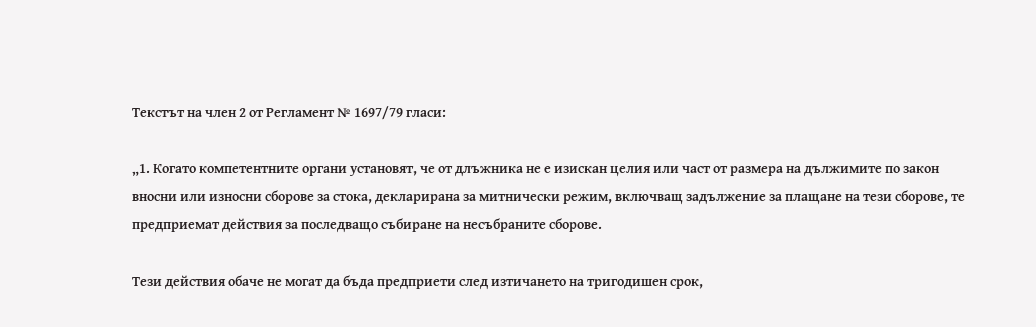Текстът на член 2 от Регламент № 1697/79 гласи:

„1. Когато компетентните органи установят, че от длъжника не е изискан целия или част от размера на дължимите по закон вносни или износни сборове за стока, декларирана за митнически режим, включващ задължение за плащане на тези сборове, те предприемат действия за последващо събиране на несъбраните сборове.

Тези действия обаче не могат да бъда предприети след изтичането на тригодишен срок,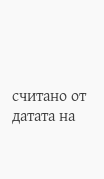считано от датата на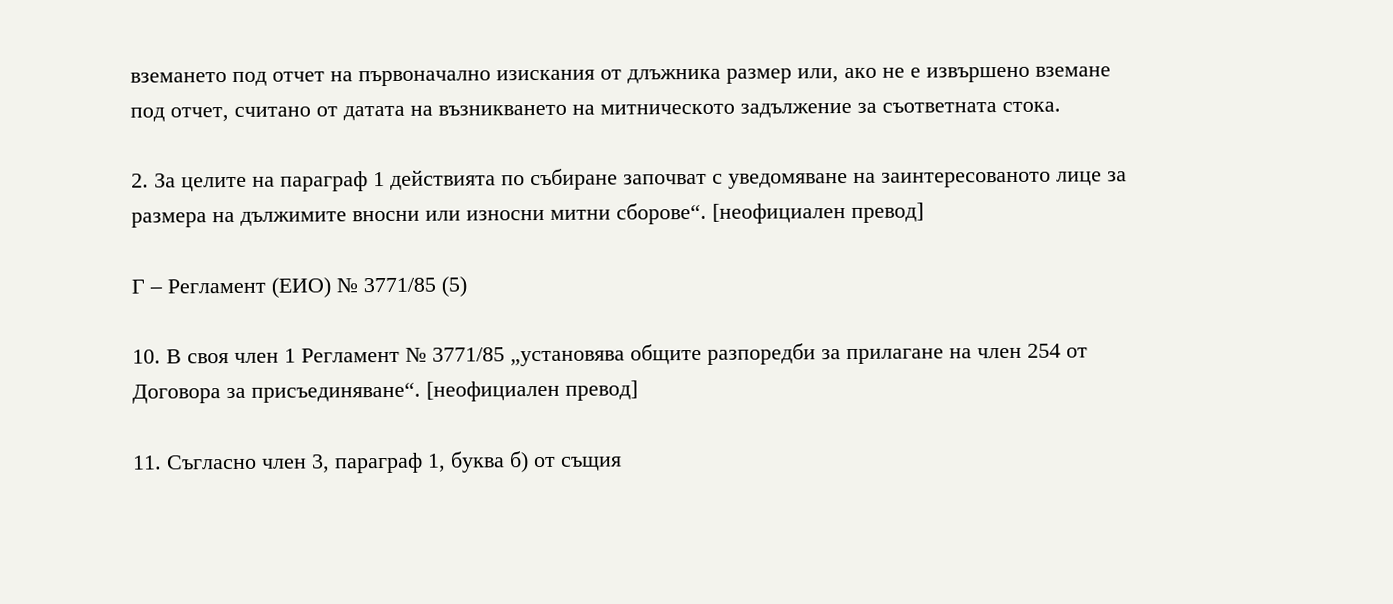вземането под отчет на първоначално изискания от длъжника размер или, ако не е извършено вземане под отчет, считано от датата на възникването на митническото задължение за съответната стока.

2. За целите на параграф 1 действията по събиране започват с уведомяване на заинтересованото лице за размера на дължимите вносни или износни митни сборове“. [неофициален превод]

Г – Регламент (ЕИО) № 3771/85 (5)

10. В своя член 1 Регламент № 3771/85 „установява общите разпоредби за прилагане на член 254 от Договора за присъединяване“. [неофициален превод]

11. Съгласно член 3, параграф 1, буква б) от същия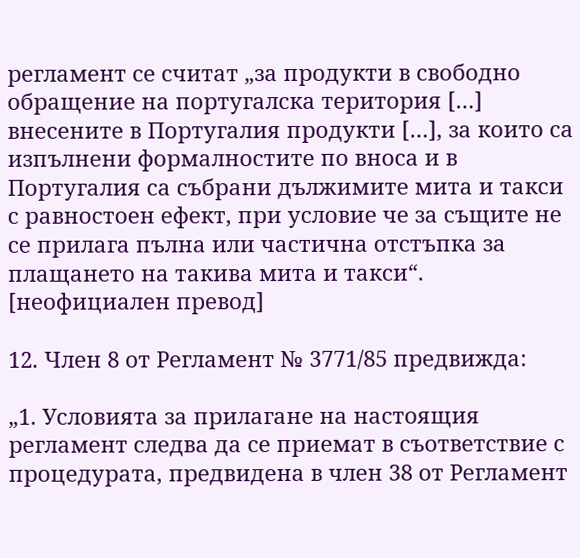регламент се считат „за продукти в свободно обращение на португалска територия […] внесените в Португалия продукти […], за които са изпълнени формалностите по вноса и в Португалия са събрани дължимите мита и такси с равностоен ефект, при условие че за същите не се прилага пълна или частична отстъпка за плащането на такива мита и такси“. [неофициален превод]

12. Член 8 от Регламент № 3771/85 предвижда:

„1. Условията за прилагане на настоящия регламент следва да се приемат в съответствие с процедурата, предвидена в член 38 от Регламент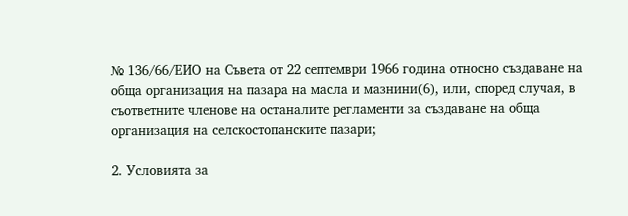№ 136/66/ЕИО на Съвета от 22 септември 1966 година относно създаване на обща организация на пазара на масла и мазнини(6), или, според случая, в съответните членове на останалите регламенти за създаване на обща организация на селскостопанските пазари;

2. Условията за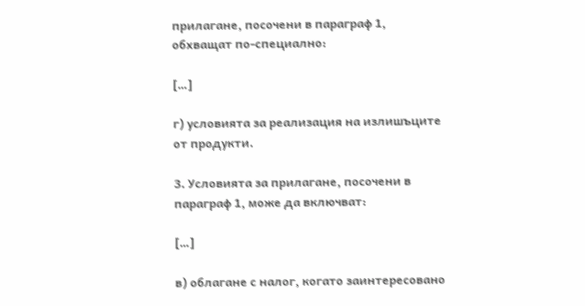прилагане, посочени в параграф 1, обхващат по-специално:

[…]

г) условията за реализация на излишъците от продукти.

3. Условията за прилагане, посочени в параграф 1, може да включват:

[…]

в) облагане с налог, когато заинтересовано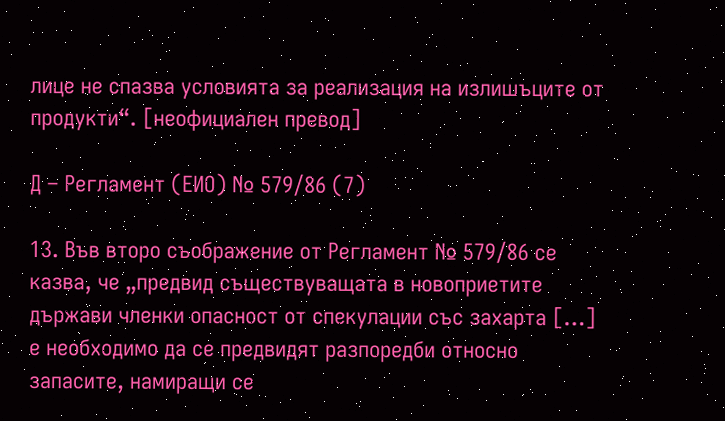лице не спазва условията за реализация на излишъците от продукти“. [неофициален превод]

Д – Регламент (ЕИО) № 579/86 (7)

13. Във второ съображение от Регламент № 579/86 се казва, че „предвид съществуващата в новоприетите държави членки опасност от спекулации със захарта […] е необходимо да се предвидят разпоредби относно запасите, намиращи се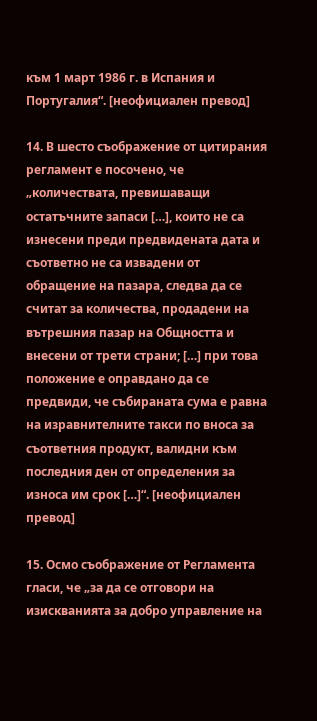към 1 март 1986 г. в Испания и Португалия“. [неофициален превод]

14. В шесто съображение от цитирания регламент е посочено, че „количествата, превишаващи остатъчните запаси […], които не са изнесени преди предвидената дата и съответно не са извадени от обращение на пазара, следва да се считат за количества, продадени на вътрешния пазар на Общността и внесени от трети страни; […] при това положение е оправдано да се предвиди, че събираната сума е равна на изравнителните такси по вноса за съответния продукт, валидни към последния ден от определения за износа им срок […]“. [неофициален превод]

15. Осмо съображение от Регламента гласи, че „за да се отговори на изискванията за добро управление на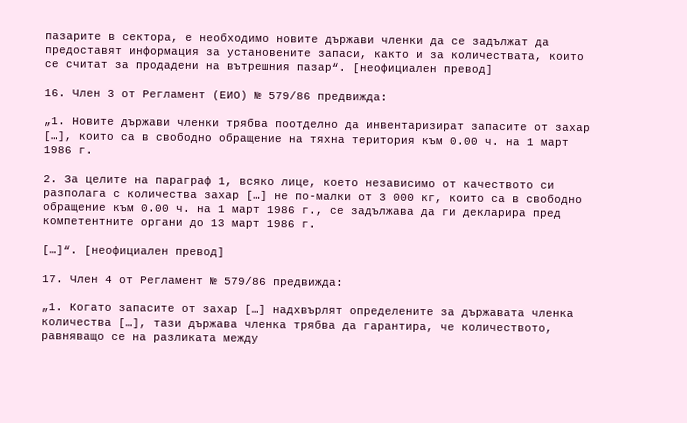пазарите в сектора, е необходимо новите държави членки да се задължат да предоставят информация за установените запаси, както и за количествата, които се считат за продадени на вътрешния пазар“. [неофициален превод]

16. Член 3 от Регламент (ЕИО) № 579/86 предвижда:

„1. Новите държави членки трябва поотделно да инвентаризират запасите от захар […], които са в свободно обращение на тяхна територия към 0.00 ч. на 1 март 1986 г.

2. За целите на параграф 1, всяко лице, което независимо от качеството си разполага с количества захар […] не по-малки от 3 000 кг, които са в свободно обращение към 0.00 ч. на 1 март 1986 г., се задължава да ги декларира пред компетентните органи до 13 март 1986 г.

[…]“. [неофициален превод]

17. Член 4 от Регламент № 579/86 предвижда:

„1. Когато запасите от захар […] надхвърлят определените за държавата членка количества […], тази държава членка трябва да гарантира, че количеството, равняващо се на разликата между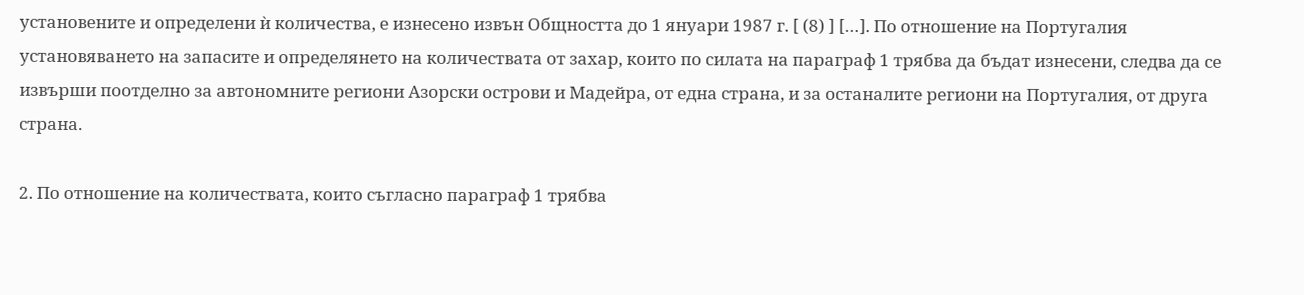установените и определени ѝ количества, е изнесено извън Общността до 1 януари 1987 г. [ (8) ] […]. По отношение на Португалия установяването на запасите и определянето на количествата от захар, които по силата на параграф 1 трябва да бъдат изнесени, следва да се извърши поотделно за автономните региони Азорски острови и Мадейра, от една страна, и за останалите региони на Португалия, от друга страна.

2. По отношение на количествата, които съгласно параграф 1 трябва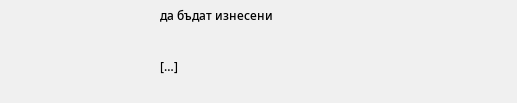да бъдат изнесени

[…]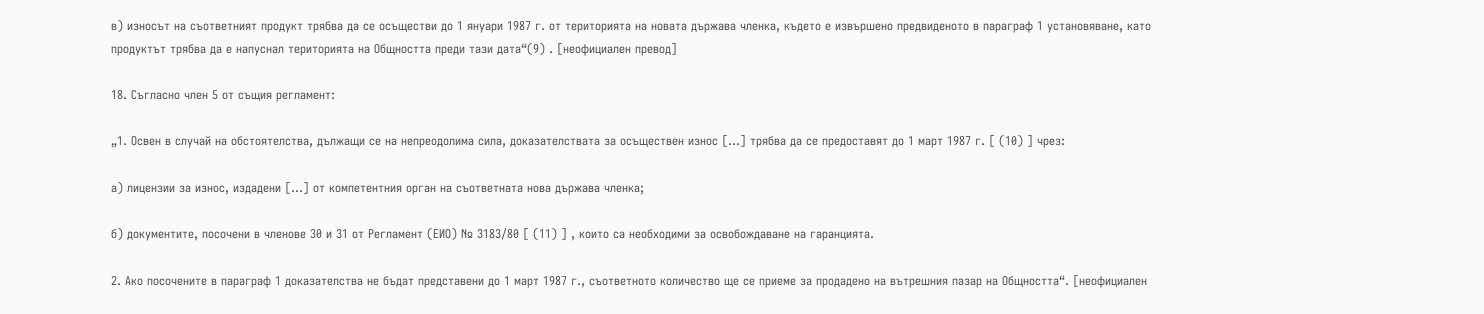в) износът на съответният продукт трябва да се осъществи до 1 януари 1987 г. от територията на новата държава членка, където е извършено предвиденото в параграф 1 установяване, като продуктът трябва да е напуснал територията на Общността преди тази дата“(9) . [неофициален превод]

18. Съгласно член 5 от същия регламент:

„1. Освен в случай на обстоятелства, дължащи се на непреодолима сила, доказателствата за осъществен износ […] трябва да се предоставят до 1 март 1987 г. [ (10) ] чрез:

а) лицензии за износ, издадени […] от компетентния орган на съответната нова държава членка;

б) документите, посочени в членове 30 и 31 от Регламент (ЕИО) № 3183/80 [ (11) ] , които са необходими за освобождаване на гаранцията.

2. Ако посочените в параграф 1 доказателства не бъдат представени до 1 март 1987 г., съответното количество ще се приеме за продадено на вътрешния пазар на Общността“. [неофициален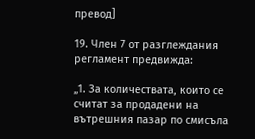превод]

19. Член 7 от разглеждания регламент предвижда:

„1. За количествата, които се считат за продадени на вътрешния пазар по смисъла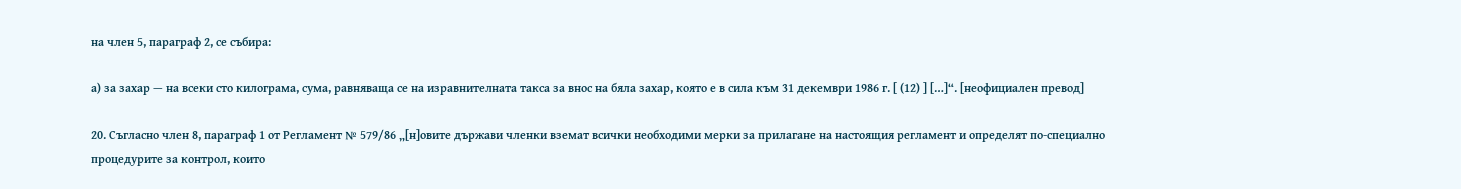на член 5, параграф 2, се събира:

а) за захар — на всеки сто килограма, сума, равняваща се на изравнителната такса за внос на бяла захар, която е в сила към 31 декември 1986 г. [ (12) ] […]“. [неофициален превод]

20. Съгласно член 8, параграф 1 от Регламент № 579/86 „[н]овите държави членки вземат всички необходими мерки за прилагане на настоящия регламент и определят по-специално процедурите за контрол, които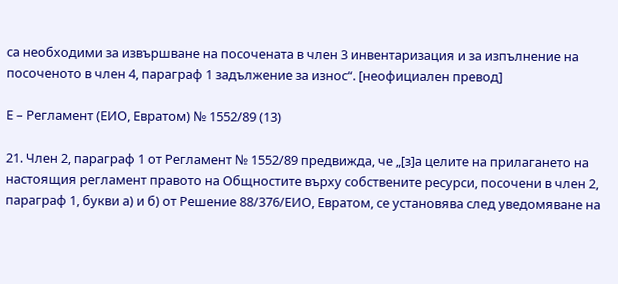са необходими за извършване на посочената в член 3 инвентаризация и за изпълнение на посоченото в член 4, параграф 1 задължение за износ“. [неофициален превод]

Е – Регламент (ЕИО, Евратом) № 1552/89 (13)

21. Член 2, параграф 1 от Регламент № 1552/89 предвижда, че „[з]а целите на прилагането на настоящия регламент правото на Общностите върху собствените ресурси, посочени в член 2, параграф 1, букви а) и б) от Решение 88/376/ЕИО, Евратом, се установява след уведомяване на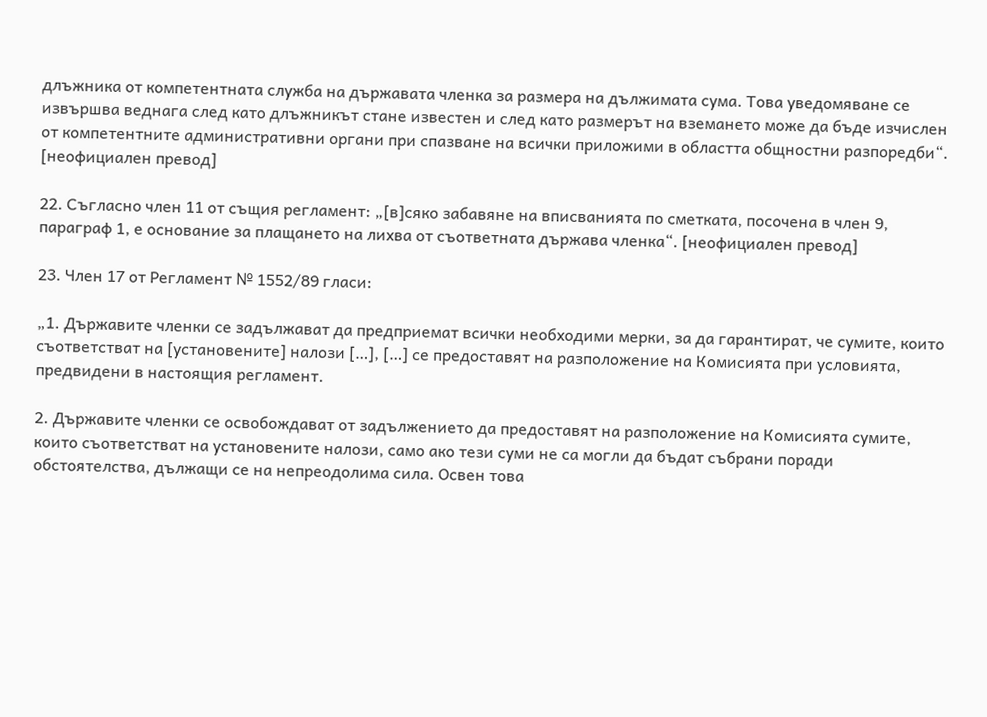длъжника от компетентната служба на държавата членка за размера на дължимата сума. Това уведомяване се извършва веднага след като длъжникът стане известен и след като размерът на вземането може да бъде изчислен от компетентните административни органи при спазване на всички приложими в областта общностни разпоредби“. [неофициален превод]

22. Съгласно член 11 от същия регламент: „[в]сяко забавяне на вписванията по сметката, посочена в член 9, параграф 1, е основание за плащането на лихва от съответната държава членка“. [неофициален превод]

23. Член 17 от Регламент № 1552/89 гласи:

„1. Държавите членки се задължават да предприемат всички необходими мерки, за да гарантират, че сумите, които съответстват на [установените] налози […], […] се предоставят на разположение на Комисията при условията, предвидени в настоящия регламент.

2. Държавите членки се освобождават от задължението да предоставят на разположение на Комисията сумите, които съответстват на установените налози, само ако тези суми не са могли да бъдат събрани поради обстоятелства, дължащи се на непреодолима сила. Освен това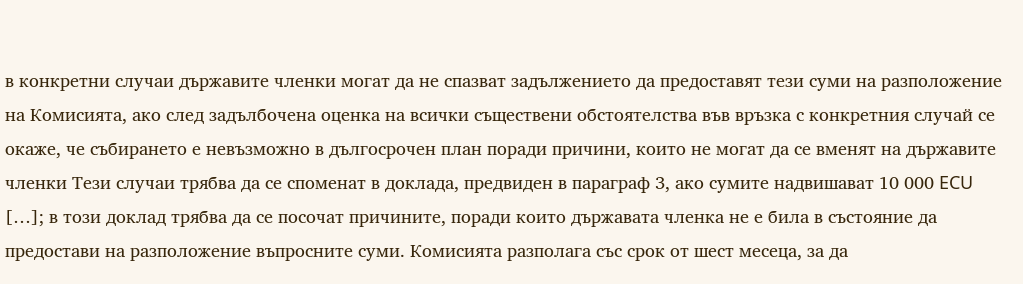в конкретни случаи държавите членки могат да не спазват задължението да предоставят тези суми на разположение на Комисията, ако след задълбочена оценка на всички съществени обстоятелства във връзка с конкретния случай се окаже, че събирането е невъзможно в дългосрочен план поради причини, които не могат да се вменят на държавите членки Тези случаи трябва да се споменат в доклада, предвиден в параграф 3, ако сумите надвишават 10 000 ECU […]; в този доклад трябва да се посочат причините, поради които държавата членка не е била в състояние да предостави на разположение въпросните суми. Комисията разполага със срок от шест месеца, за да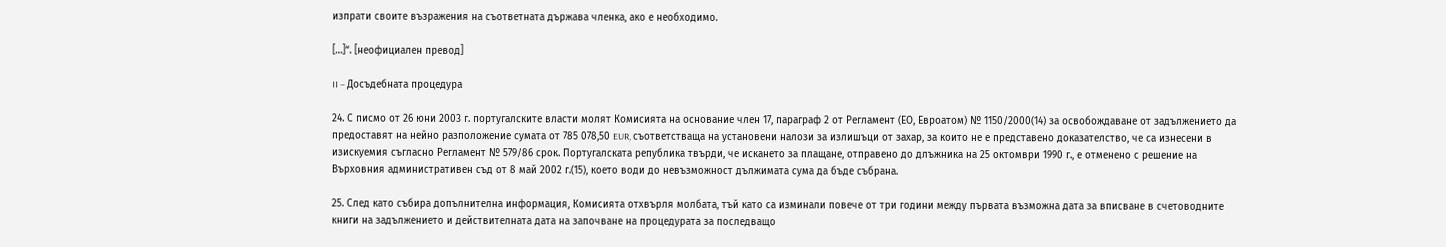изпрати своите възражения на съответната държава членка, ако е необходимо.

[…]“. [неофициален превод]

II – Досъдебната процедура

24. С писмо от 26 юни 2003 г. португалските власти молят Комисията на основание член 17, параграф 2 от Регламент (ЕО, Евроатом) № 1150/2000(14) за освобождаване от задължението да предоставят на нейно разположение сумата от 785 078,50 EUR, съответстваща на установени налози за излишъци от захар, за които не е представено доказателство, че са изнесени в изискуемия съгласно Регламент № 579/86 срок. Португалската република твърди, че искането за плащане, отправено до длъжника на 25 октомври 1990 г., е отменено с решение на Върховния административен съд от 8 май 2002 г.(15), което води до невъзможност дължимата сума да бъде събрана.

25. След като събира допълнителна информация, Комисията отхвърля молбата, тъй като са изминали повече от три години между първата възможна дата за вписване в счетоводните книги на задължението и действителната дата на започване на процедурата за последващо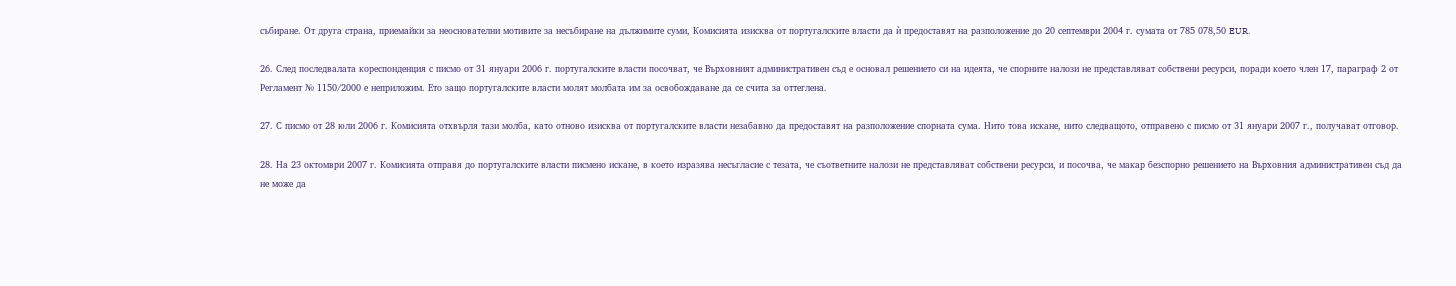събиране. От друга страна, приемайки за неоснователни мотивите за несъбиране на дължимите суми, Комисията изисква от португалските власти да ѝ предоставят на разположение до 20 септември 2004 г. сумата от 785 078,50 EUR.

26. След последвалата кореспонденция с писмо от 31 януари 2006 г. португалските власти посочват, че Върховният административен съд е основал решението си на идеята, че спорните налози не представляват собствени ресурси, поради което член 17, параграф 2 от Регламент № 1150/2000 е неприложим. Ето защо португалските власти молят молбата им за освобождаване да се счита за оттеглена.

27. С писмо от 28 юли 2006 г. Комисията отхвърля тази молба, като отново изисква от португалските власти незабавно да предоставят на разположение спорната сума. Нито това искане, нито следващото, отправено с писмо от 31 януари 2007 г., получават отговор.

28. На 23 октомври 2007 г. Комисията отправя до португалските власти писмено искане, в което изразява несъгласие с тезата, че съответните налози не представляват собствени ресурси, и посочва, че макар безспорно решението на Върховния административен съд да не може да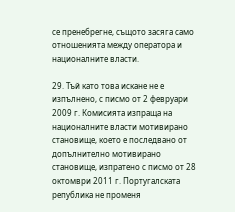се пренебрегне, същото засяга само отношенията между оператора и националните власти.

29. Тъй като това искане не е изпълнено, с писмо от 2 февруари 2009 г. Комисията изпраща на националните власти мотивирано становище, което е последвано от допълнително мотивирано становище, изпратено с писмо от 28 октомври 2011 г. Португалската република не променя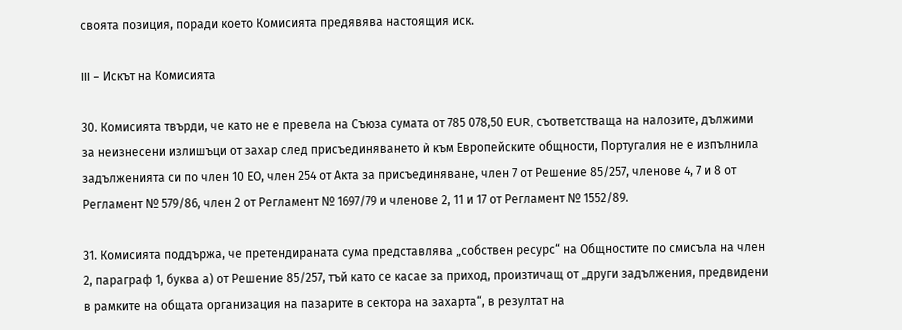своята позиция, поради което Комисията предявява настоящия иск.

III – Искът на Комисията

30. Комисията твърди, че като не е превела на Съюза сумата от 785 078,50 EUR, съответстваща на налозите, дължими за неизнесени излишъци от захар след присъединяването ѝ към Европейските общности, Португалия не е изпълнила задълженията си по член 10 ЕО, член 254 от Акта за присъединяване, член 7 от Решение 85/257, членове 4, 7 и 8 от Регламент № 579/86, член 2 от Регламент № 1697/79 и членове 2, 11 и 17 от Регламент № 1552/89.

31. Комисията поддържа, че претендираната сума представлява „собствен ресурс“ на Общностите по смисъла на член 2, параграф 1, буква а) от Решение 85/257, тъй като се касае за приход, произтичащ от „други задължения, предвидени в рамките на общата организация на пазарите в сектора на захарта“, в резултат на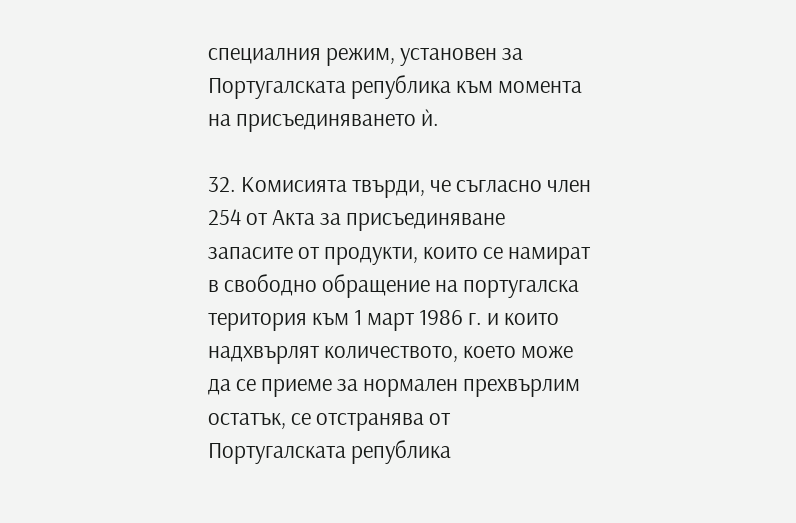специалния режим, установен за Португалската република към момента на присъединяването ѝ.

32. Комисията твърди, че съгласно член 254 от Акта за присъединяване запасите от продукти, които се намират в свободно обращение на португалска територия към 1 март 1986 г. и които надхвърлят количеството, което може да се приеме за нормален прехвърлим остатък, се отстранява от Португалската република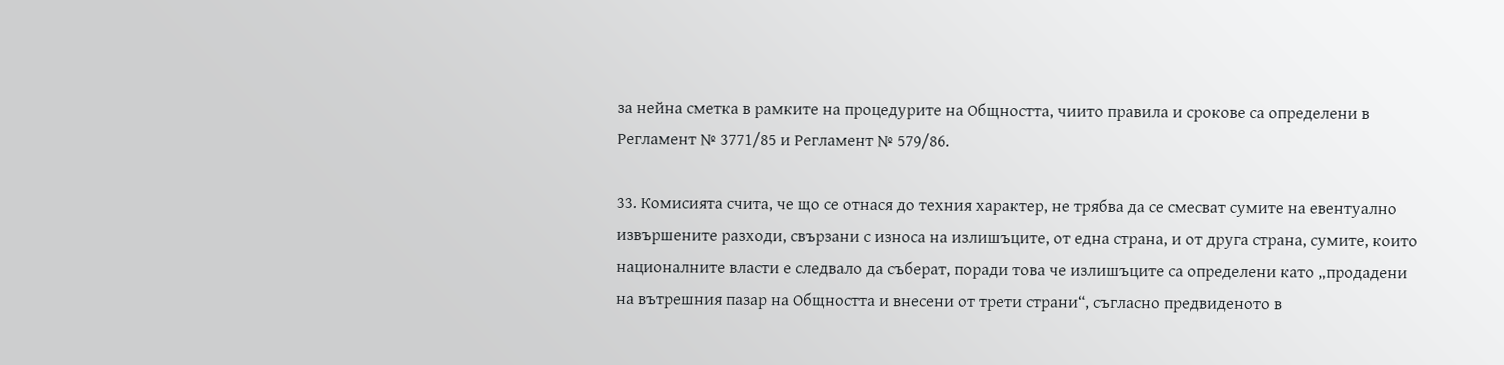за нейна сметка в рамките на процедурите на Общността, чиито правила и срокове са определени в Регламент № 3771/85 и Регламент № 579/86.

33. Комисията счита, че що се отнася до техния характер, не трябва да се смесват сумите на евентуално извършените разходи, свързани с износа на излишъците, от една страна, и от друга страна, сумите, които националните власти е следвало да съберат, поради това че излишъците са определени като „продадени на вътрешния пазар на Общността и внесени от трети страни“, съгласно предвиденото в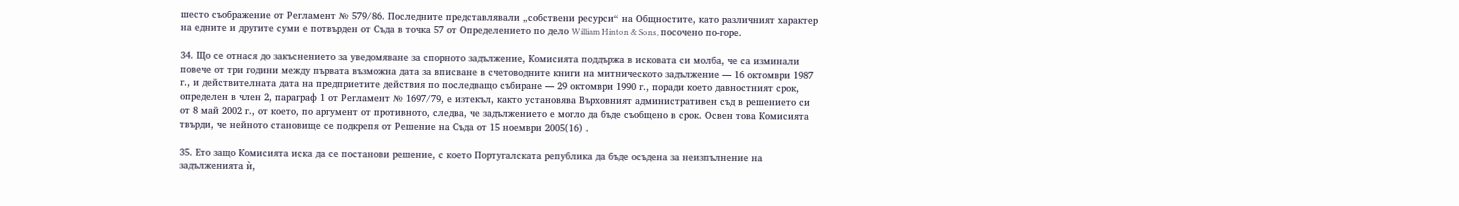шесто съображение от Регламент № 579/86. Последните представлявали „собствени ресурси“ на Общностите, като различният характер на едните и другите суми е потвърден от Съда в точка 57 от Определението по дело William Hinton & Sons, посочено по-горе.

34. Що се отнася до закъснението за уведомяване за спорното задължение, Комисията поддържа в исковата си молба, че са изминали повече от три години между първата възможна дата за вписване в счетоводните книги на митническото задължение — 16 октомври 1987 г., и действителната дата на предприетите действия по последващо събиране — 29 октомври 1990 г., поради което давностният срок, определен в член 2, параграф 1 от Регламент № 1697/79, е изтекъл, както установява Върховният административен съд в решението си от 8 май 2002 г., от което, по аргумент от противното, следва, че задължението е могло да бъде съобщено в срок. Освен това Комисията твърди, че нейното становище се подкрепя от Решение на Съда от 15 ноември 2005(16) .

35. Ето защо Комисията иска да се постанови решение, с което Португалската република да бъде осъдена за неизпълнение на задълженията ѝ,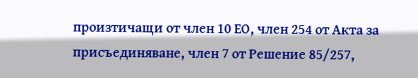произтичащи от член 10 ЕО, член 254 от Акта за присъединяване, член 7 от Решение 85/257,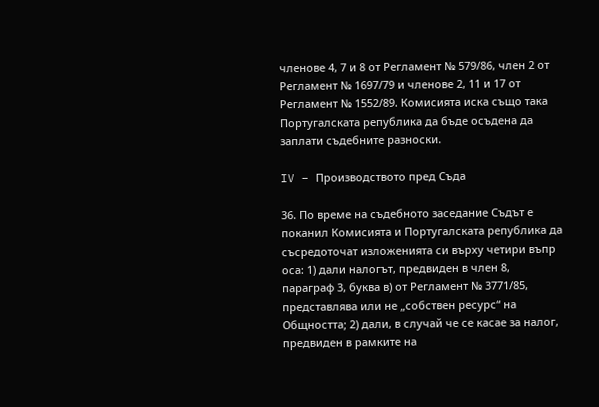членове 4, 7 и 8 от Регламент № 579/86, член 2 от Регламент № 1697/79 и членове 2, 11 и 17 от Регламент № 1552/89. Комисията иска също така Португалската република да бъде осъдена да заплати съдебните разноски.

IV – Производството пред Съда

36. По време на съдебното заседание Съдът е поканил Комисията и Португалската република да съсредоточат изложенията си върху четири въпр оса: 1) дали налогът, предвиден в член 8, параграф 3, буква в) от Регламент № 3771/85, представлява или не „собствен ресурс“ на Общността; 2) дали, в случай че се касае за налог, предвиден в рамките на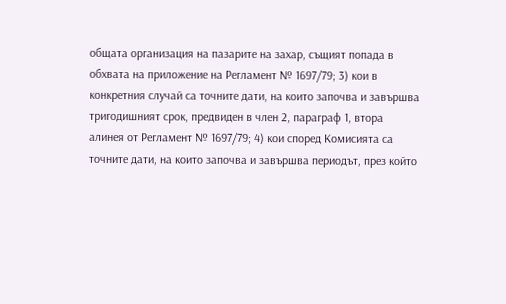общата организация на пазарите на захар, същият попада в обхвата на приложение на Регламент № 1697/79; 3) кои в конкретния случай са точните дати, на които започва и завършва тригодишният срок, предвиден в член 2, параграф 1, втора алинея от Регламент № 1697/79; 4) кои според Комисията са точните дати, на които започва и завършва периодът, през който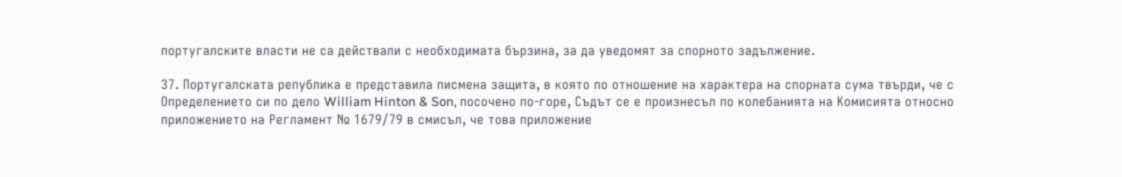португалските власти не са действали с необходимата бързина, за да уведомят за спорното задължение.

37. Португалската република е представила писмена защита, в която по отношение на характера на спорната сума твърди, че с Определението си по дело William Hinton & Son, посочено по-горе, Съдът се е произнесъл по колебанията на Комисията относно приложението на Регламент № 1679/79 в смисъл, че това приложение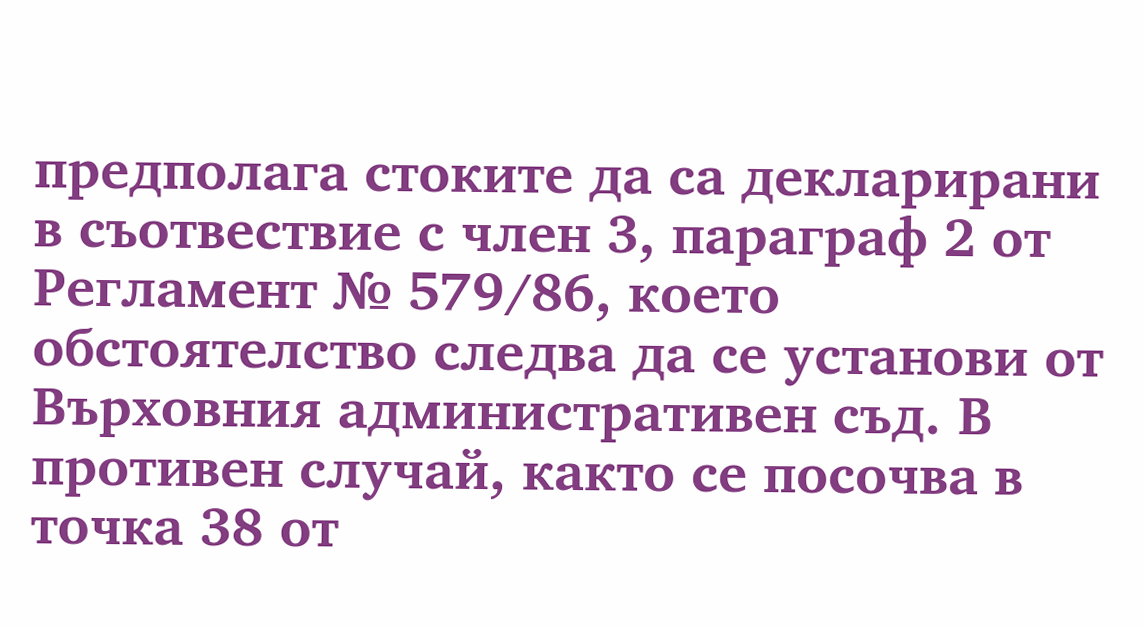предполага стоките да са декларирани в съотвествие с член 3, параграф 2 от Регламент № 579/86, което обстоятелство следва да се установи от Върховния административен съд. В противен случай, както се посочва в точка 38 от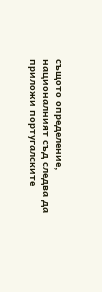същото определение, националният съд следва да приложи португалските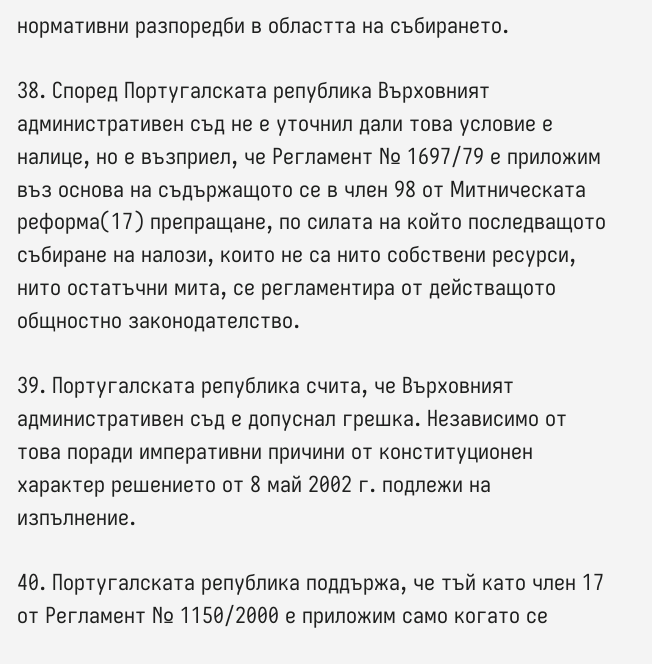нормативни разпоредби в областта на събирането.

38. Според Португалската република Върховният административен съд не е уточнил дали това условие е налице, но е възприел, че Регламент № 1697/79 е приложим въз основа на съдържащото се в член 98 от Митническата реформа(17) препращане, по силата на който последващото събиране на налози, които не са нито собствени ресурси, нито остатъчни мита, се регламентира от действащото общностно законодателство.

39. Португалската република счита, че Върховният административен съд е допуснал грешка. Независимо от това поради императивни причини от конституционен характер решението от 8 май 2002 г. подлежи на изпълнение.

40. Португалската република поддържа, че тъй като член 17 от Регламент № 1150/2000 е приложим само когато се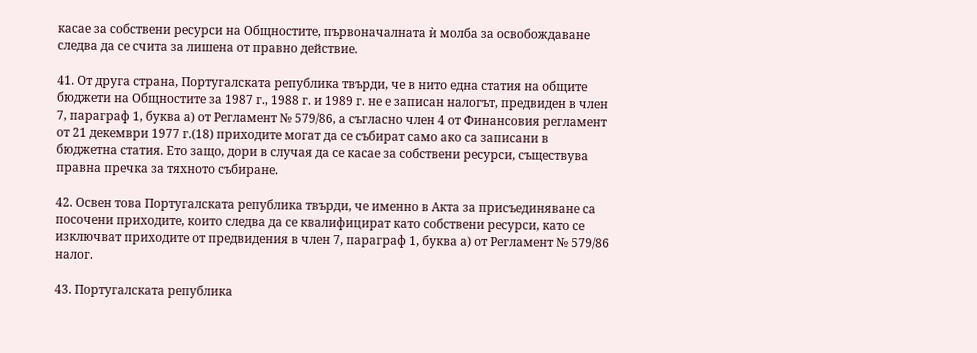касае за собствени ресурси на Общностите, първоначалната ѝ молба за освобождаване следва да се счита за лишена от правно действие.

41. От друга страна, Португалската република твърди, че в нито една статия на общите бюджети на Общностите за 1987 г., 1988 г. и 1989 г. не е записан налогът, предвиден в член 7, параграф 1, буква а) от Регламент № 579/86, а съгласно член 4 от Финансовия регламент от 21 декември 1977 г.(18) приходите могат да се събират само ако са записани в бюджетна статия. Ето защо, дори в случая да се касае за собствени ресурси, съществува правна пречка за тяхното събиране.

42. Освен това Португалската република твърди, че именно в Акта за присъединяване са посочени приходите, които следва да се квалифицират като собствени ресурси, като се изключват приходите от предвидения в член 7, параграф 1, буква а) от Регламент № 579/86 налог.

43. Португалската република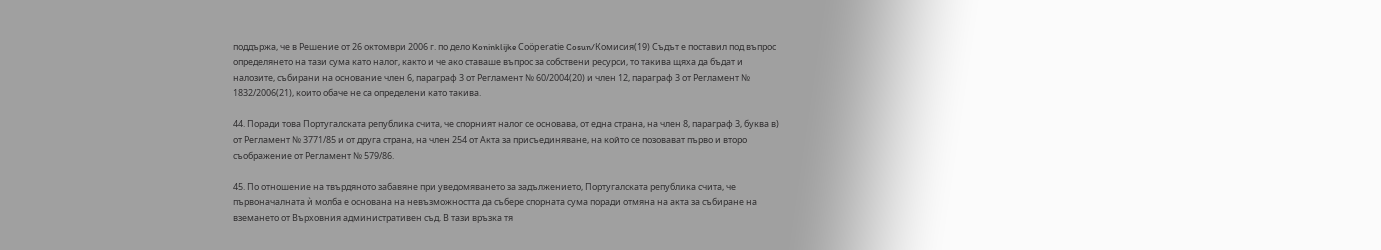поддържа, че в Решение от 26 октомври 2006 г. по дело Koninklijke Coöperatie Cosun/Комисия(19) Съдът е поставил под въпрос определянето на тази сума като налог, както и че ако ставаше въпрос за собствени ресурси, то такива щяха да бъдат и налозите, събирани на основание член 6, параграф 3 от Регламент № 60/2004(20) и член 12, параграф 3 от Регламент № 1832/2006(21), които обаче не са определени като такива.

44. Поради това Португалската република счита, че спорният налог се основава, от една страна, на член 8, параграф 3, буква в) от Регламент № 3771/85 и от друга страна, на член 254 от Акта за присъединяване, на който се позовават първо и второ съображение от Регламент № 579/86.

45. По отношение на твърдяното забавяне при уведомяването за задължението, Португалската република счита, че първоначалната ѝ молба е основана на невъзможността да събере спорната сума поради отмяна на акта за събиране на вземането от Върховния административен съд. В тази връзка тя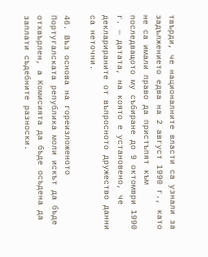твърди, че националните власти са узнали за задължението едва на 2 август 1990 г., като не са имали право да пристъпят към последващото му събиране до 9 октомври 1990 г. — датата, на която е установено, че декларираните от въпросното дружество данни са неточни.

46. Въз основа на гореизложеното Португалската република моли искът да бъде отхвърлен, а Комисията да бъде осъдена да заплати съдебните разноски.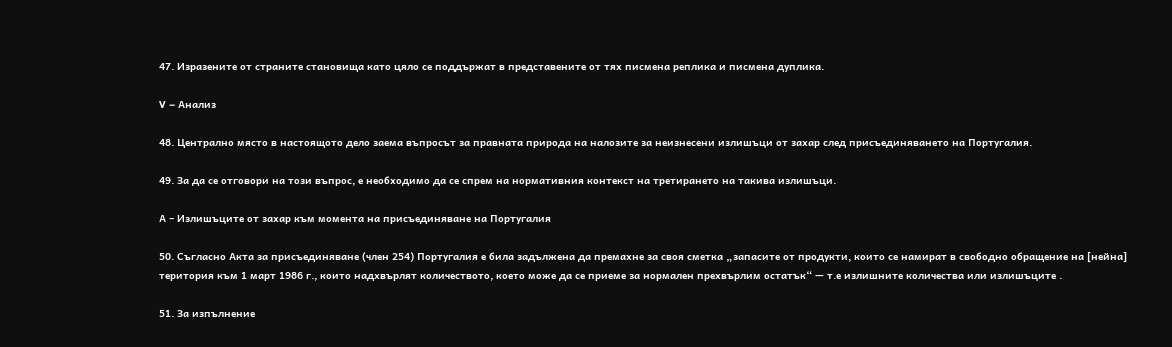47. Изразените от страните становища като цяло се поддържат в представените от тях писмена реплика и писмена дуплика.

V – Анализ

48. Централно място в настоящото дело заема въпросът за правната природа на налозите за неизнесени излишъци от захар след присъединяването на Португалия.

49. За да се отговори на този въпрос, е необходимо да се спрем на нормативния контекст на третирането на такива излишъци.

А – Излишъците от захар към момента на присъединяване на Португалия

50. Съгласно Акта за присъединяване (член 254) Португалия е била задължена да премахне за своя сметка „запасите от продукти, които се намират в свободно обращение на [нейна] територия към 1 март 1986 г., които надхвърлят количеството, което може да се приеме за нормален прехвърлим остатък“ — т.е излишните количества или излишъците .

51. За изпълнение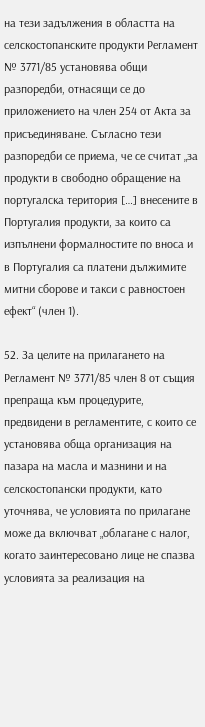на тези задължения в областта на селскостопанските продукти Регламент № 3771/85 установява общи разпоредби, отнасящи се до приложението на член 254 от Акта за присъединяване. Съгласно тези разпоредби се приема, че се считат „за продукти в свободно обращение на португалска територия […] внесените в Португалия продукти, за които са изпълнени формалностите по вноса и в Португалия са платени дължимите митни сборове и такси с равностоен ефект“ (член 1).

52. За целите на прилагането на Регламент № 3771/85 член 8 от същия препраща към процедурите, предвидени в регламентите, с които се установява обща организация на пазара на масла и мазнини и на селскостопански продукти, като уточнява, че условията по прилагане може да включват „облагане с налог, когато заинтересовано лице не спазва условията за реализация на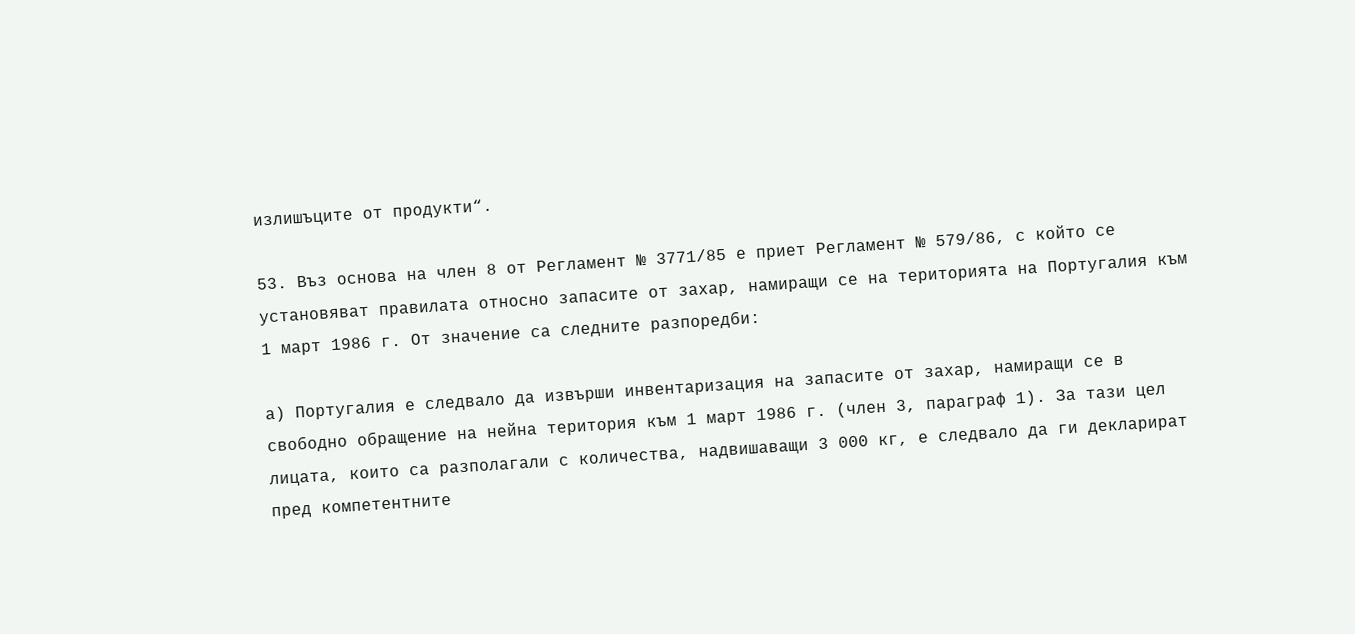излишъците от продукти“.

53. Въз основа на член 8 от Регламент № 3771/85 е приет Регламент № 579/86, с който се установяват правилата относно запасите от захар, намиращи се на територията на Португалия към 1 март 1986 г. От значение са следните разпоредби:

а) Португалия е следвало да извърши инвентаризация на запасите от захар, намиращи се в свободно обращение на нейна територия към 1 март 1986 г. (член 3, параграф 1). За тази цел лицата, които са разполагали с количества, надвишаващи 3 000 кг, е следвало да ги декларират пред компетентните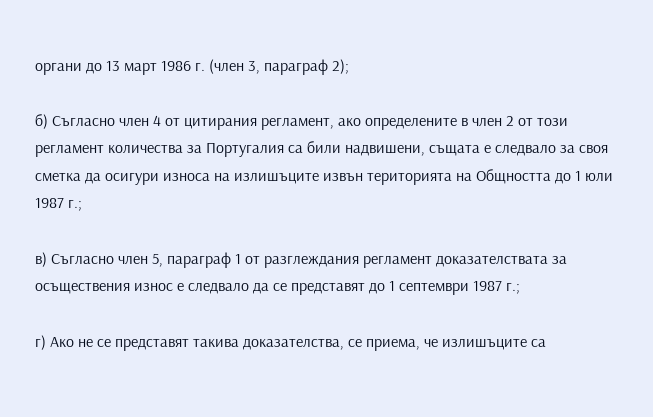органи до 13 март 1986 г. (член 3, параграф 2);

б) Съгласно член 4 от цитирания регламент, ако определените в член 2 от този регламент количества за Португалия са били надвишени, същата е следвало за своя сметка да осигури износа на излишъците извън територията на Общността до 1 юли 1987 г.;

в) Съгласно член 5, параграф 1 от разглеждания регламент доказателствата за осъществения износ е следвало да се представят до 1 септември 1987 г.;

г) Ако не се представят такива доказателства, се приема, че излишъците са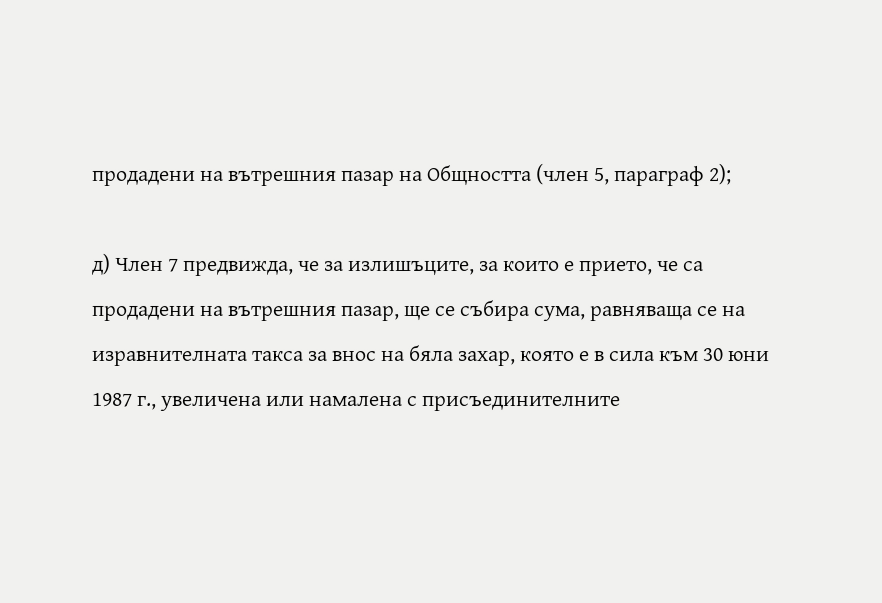продадени на вътрешния пазар на Общността (член 5, параграф 2);

д) Член 7 предвижда, че за излишъците, за които е прието, че са продадени на вътрешния пазар, ще се събира сума, равняваща се на изравнителната такса за внос на бяла захар, която е в сила към 30 юни 1987 г., увеличена или намалена с присъединителните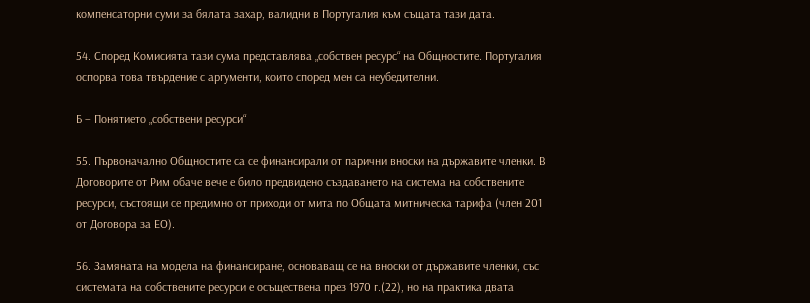компенсаторни суми за бялата захар, валидни в Португалия към същата тази дата.

54. Според Комисията тази сума представлява „собствен ресурс“ на Общностите. Португалия оспорва това твърдение с аргументи, които според мен са неубедителни.

Б – Понятието „собствени ресурси“

55. Първоначално Общностите са се финансирали от парични вноски на държавите членки. В Договорите от Рим обаче вече е било предвидено създаването на система на собствените ресурси, състоящи се предимно от приходи от мита по Общата митническа тарифа (член 201 от Договора за ЕО).

56. Замяната на модела на финансиране, основаващ се на вноски от държавите членки, със системата на собствените ресурси е осъществена през 1970 г.(22), но на практика двата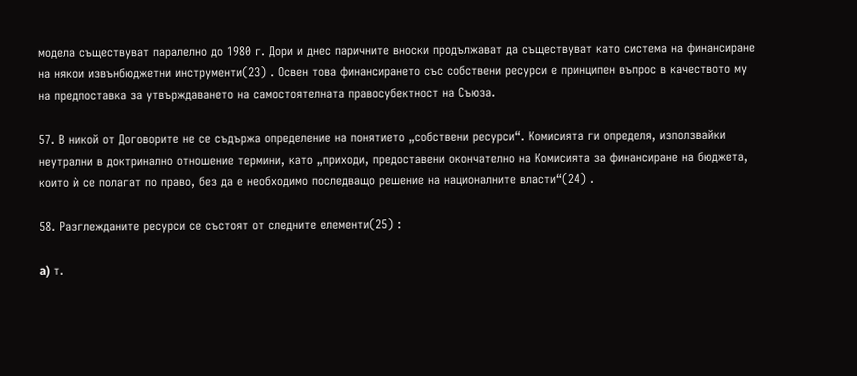модела съществуват паралелно до 1980 г. Дори и днес паричните вноски продължават да съществуват като система на финансиране на някои извънбюджетни инструменти(23) . Освен това финансирането със собствени ресурси е принципен въпрос в качеството му на предпоставка за утвърждаването на самостоятелната правосубектност на Съюза.

57. В никой от Договорите не се съдържа определение на понятието „собствени ресурси“. Комисията ги определя, използвайки неутрални в доктринално отношение термини, като „приходи, предоставени окончателно на Комисията за финансиране на бюджета, които ѝ се полагат по право, без да е необходимо последващо решение на националните власти“(24) .

58. Разглежданите ресурси се състоят от следните елементи(25) :

a) т.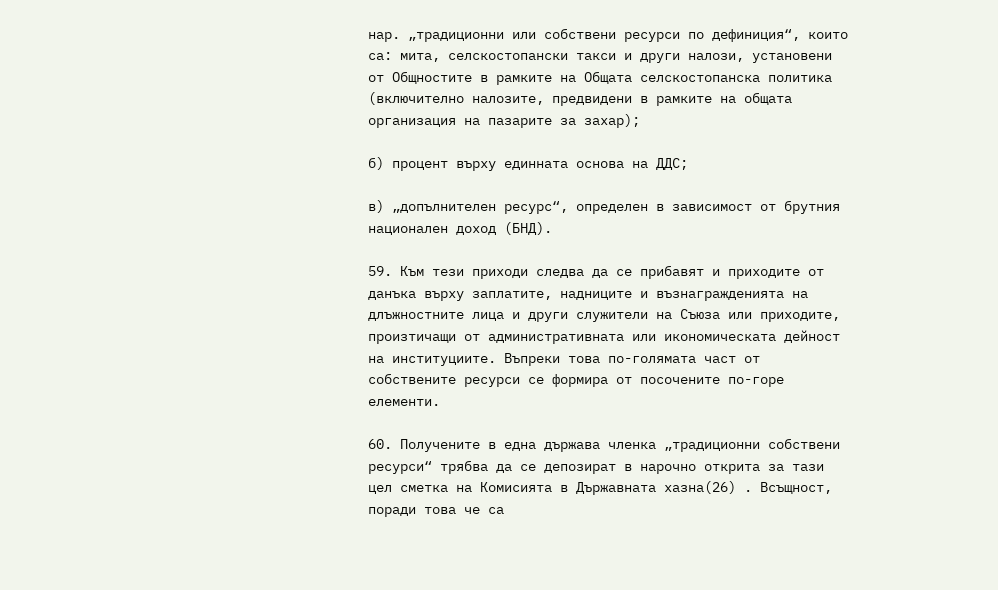нар. „традиционни или собствени ресурси по дефиниция“, които са: мита, селскостопански такси и други налози, установени от Общностите в рамките на Общата селскостопанска политика (включително налозите, предвидени в рамките на общата организация на пазарите за захар);

б) процент върху единната основа на ДДС;

в) „допълнителен ресурс“, определен в зависимост от брутния национален доход (БНД).

59. Към тези приходи следва да се прибавят и приходите от данъка върху заплатите, надниците и възнагражденията на длъжностните лица и други служители на Съюза или приходите, произтичащи от административната или икономическата дейност на институциите. Въпреки това по-голямата част от собствените ресурси се формира от посочените по-горе елементи.

60. Получените в една държава членка „традиционни собствени ресурси“ трябва да се депозират в нарочно открита за тази цел сметка на Комисията в Държавната хазна(26) . Всъщност, поради това че са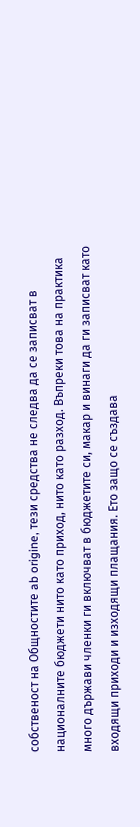собственост на Общностите ab origine, тези средства не следва да се записват в националните бюджети нито като приход, нито като разход. Въпреки това на практика много държави членки ги включват в бюджетите си, макар и винаги да ги записват като входящи приходи и изходящи плащания. Ето защо се създава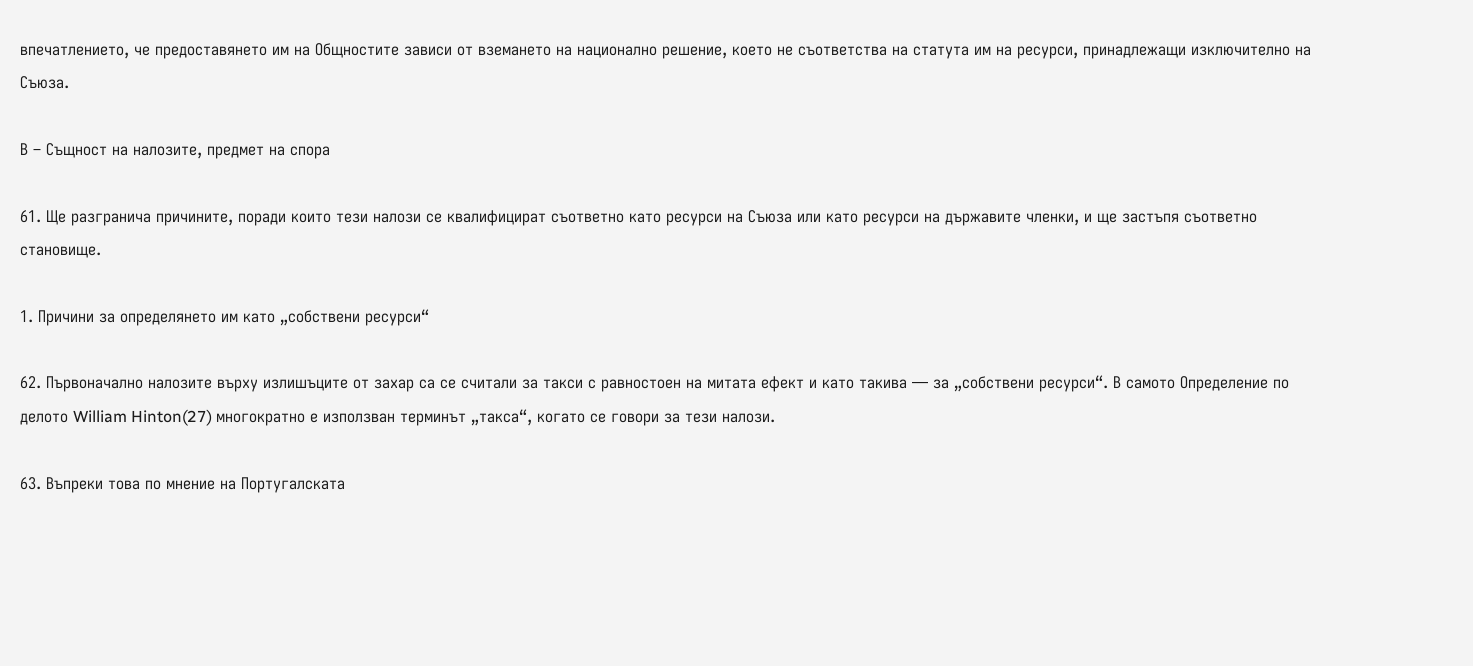впечатлението, че предоставянето им на Общностите зависи от вземането на национално решение, което не съответства на статута им на ресурси, принадлежащи изключително на Съюза.

В – Същност на налозите, предмет на спора

61. Ще разгранича причините, поради които тези налози се квалифицират съответно като ресурси на Съюза или като ресурси на държавите членки, и ще застъпя съответно становище.

1. Причини за определянето им като „собствени ресурси“

62. Първоначално налозите върху излишъците от захар са се считали за такси с равностоен на митата ефект и като такива — за „собствени ресурси“. В самото Определение по делото William Hinton(27) многократно е използван терминът „такса“, когато се говори за тези налози.

63. Въпреки това по мнение на Португалската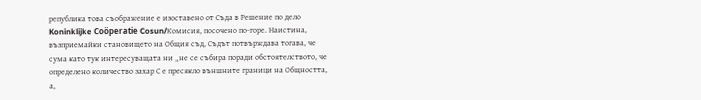република това съображение е изоставено от Съда в Решение по дело Koninklijke Coöperatie Cosun/Комисия, посочено по-горе. Наистина, възприемайки становището на Общия съд, Съдът потвърждава тогава, че сума като тук интересуващата ни „не се събира поради обстоятелството, че определено количество захар С е пресякло външните граници на Общността, а,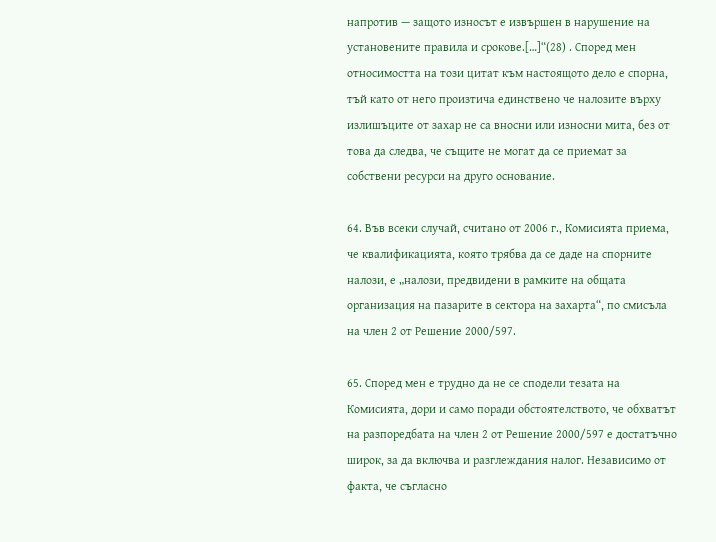напротив — защото износът е извършен в нарушение на установените правила и срокове.[…]“(28) . Според мен относимостта на този цитат към настоящото дело е спорна, тъй като от него произтича единствено че налозите върху излишъците от захар не са вносни или износни мита, без от това да следва, че същите не могат да се приемат за собствени ресурси на друго основание.

64. Във всеки случай, считано от 2006 г., Комисията приема, че квалификацията, която трябва да се даде на спорните налози, е „налози, предвидени в рамките на общата организация на пазарите в сектора на захарта“, по смисъла на член 2 от Решение 2000/597.

65. Според мен е трудно да не се сподели тезата на Комисията, дори и само поради обстоятелството, че обхватът на разпоредбата на член 2 от Решение 2000/597 е достатъчно широк, за да включва и разглеждания налог. Независимо от факта, че съгласно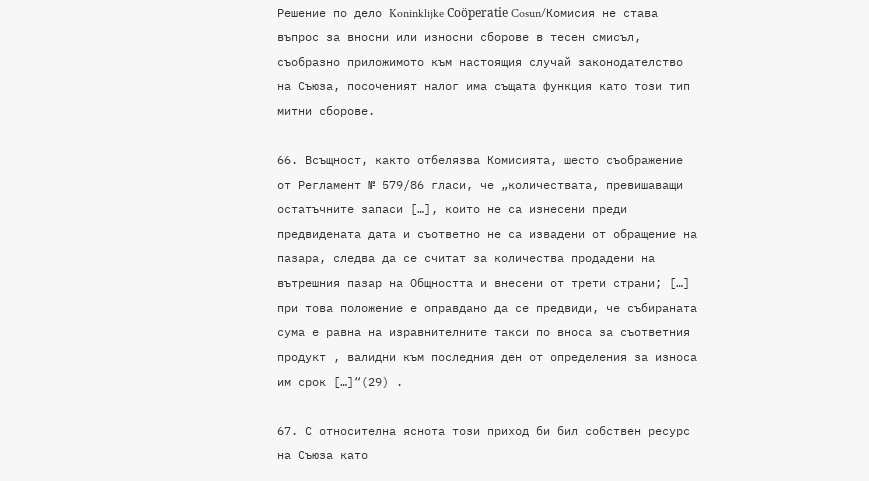Решение по дело Koninklijke Coöperatie Cosun/Комисия не става въпрос за вносни или износни сборове в тесен смисъл, съобразно приложимото към настоящия случай законодателство на Съюза, посоченият налог има същата функция като този тип митни сборове.

66. Всъщност, както отбелязва Комисията, шесто съображение от Регламент № 579/86 гласи, че „количествата, превишаващи остатъчните запаси […], които не са изнесени преди предвидената дата и съответно не са извадени от обращение на пазара, следва да се считат за количества продадени на вътрешния пазар на Общността и внесени от трети страни; […] при това положение е оправдано да се предвиди, че събираната сума е равна на изравнителните такси по вноса за съответния продукт , валидни към последния ден от определения за износа им срок […]“(29) .

67. С относителна яснота този приход би бил собствен ресурс на Съюза като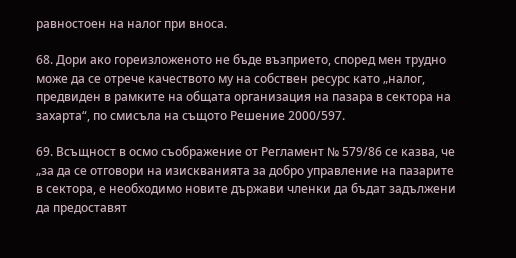равностоен на налог при вноса.

68. Дори ако гореизложеното не бъде възприето, според мен трудно може да се отрече качеството му на собствен ресурс като „налог, предвиден в рамките на общата организация на пазара в сектора на захарта“, по смисъла на същото Решение 2000/597.

69. Всъщност в осмо съображение от Регламент № 579/86 се казва, че „за да се отговори на изискванията за добро управление на пазарите в сектора, е необходимо новите държави членки да бъдат задължени да предоставят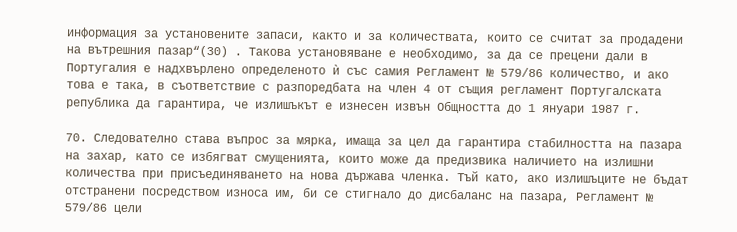информация за установените запаси, както и за количествата, които се считат за продадени на вътрешния пазар“(30) . Такова установяване е необходимо, за да се прецени дали в Португалия е надхвърлено определеното ѝ със самия Регламент № 579/86 количество, и ако това е така, в съответствие с разпоредбата на член 4 от същия регламент Португалската република да гарантира, че излишъкът е изнесен извън Общността до 1 януари 1987 г.

70. Следователно става въпрос за мярка, имаща за цел да гарантира стабилността на пазара на захар, като се избягват смущенията, които може да предизвика наличието на излишни количества при присъединяването на нова държава членка. Тъй като, ако излишъците не бъдат отстранени посредством износа им, би се стигнало до дисбаланс на пазара, Регламент № 579/86 цели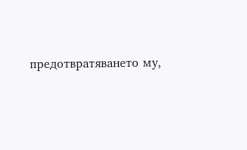предотвратяването му,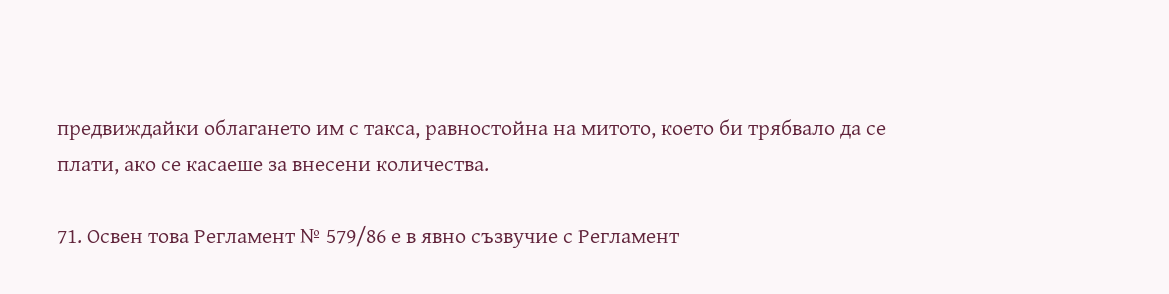предвиждайки облагането им с такса, равностойна на митото, което би трябвало да се плати, ако се касаеше за внесени количества.

71. Освен това Регламент № 579/86 е в явно съзвучие с Регламент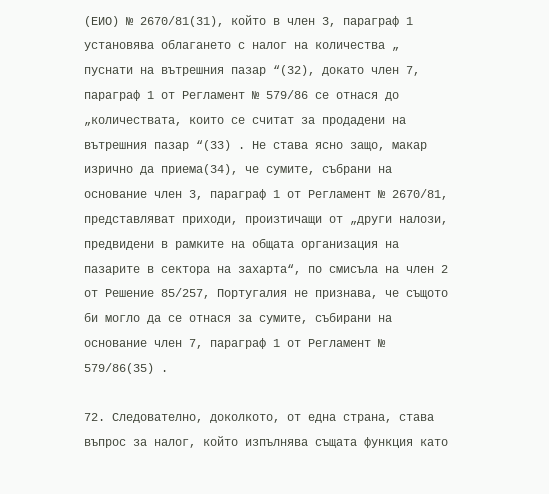(ЕИО) № 2670/81(31), който в член 3, параграф 1 установява облагането с налог на количества „ пуснати на вътрешния пазар “(32), докато член 7, параграф 1 от Регламент № 579/86 се отнася до „количествата, които се считат за продадени на вътрешния пазар “(33) . Не става ясно защо, макар изрично да приема(34), че сумите, събрани на основание член 3, параграф 1 от Регламент № 2670/81, представляват приходи, произтичащи от „други налози, предвидени в рамките на общата организация на пазарите в сектора на захарта“, по смисъла на член 2 от Решение 85/257, Португалия не признава, че същото би могло да се отнася за сумите, събирани на основание член 7, параграф 1 от Регламент № 579/86(35) .

72. Следователно, доколкото, от една страна, става въпрос за налог, който изпълнява същата функция като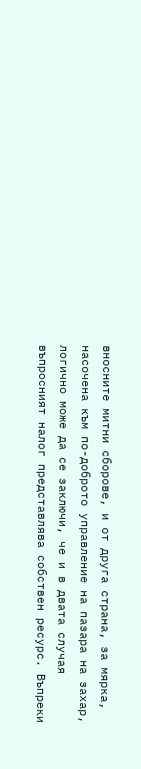вносните митни сборове, и от друга страна, за мярка, насочена към по-доброто управление на пазара на захар, логично може да се заключи, че и в двата случая въпросният налог представлява собствен ресурс. Въпреки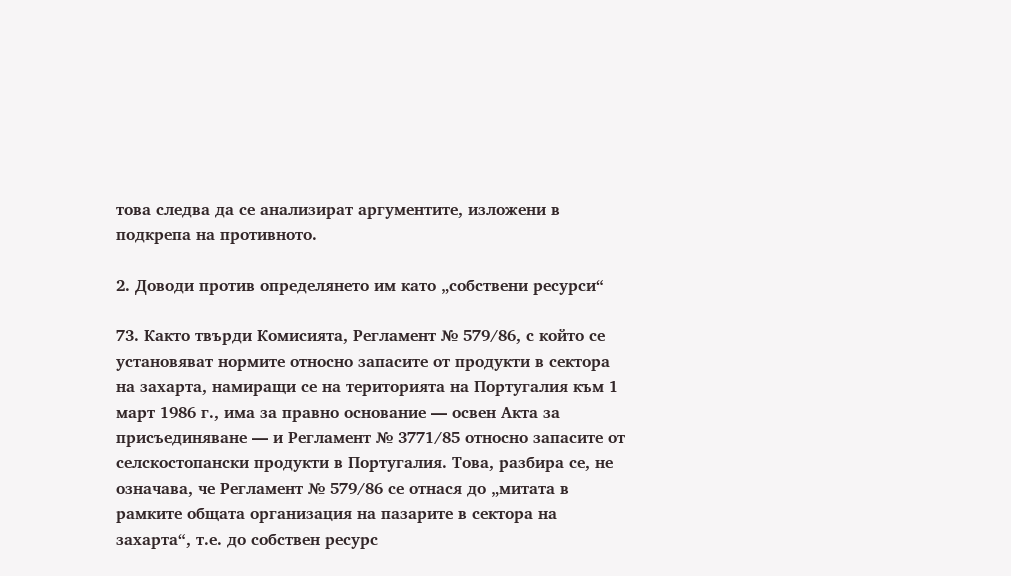това следва да се анализират аргументите, изложени в подкрепа на противното.

2. Доводи против определянето им като „собствени ресурси“

73. Както твърди Комисията, Регламент № 579/86, с който се установяват нормите относно запасите от продукти в сектора на захарта, намиращи се на територията на Португалия към 1 март 1986 г., има за правно основание — освен Акта за присъединяване — и Регламент № 3771/85 относно запасите от селскостопански продукти в Португалия. Това, разбира се, не означава, че Регламент № 579/86 се отнася до „митата в рамките общата организация на пазарите в сектора на захарта“, т.е. до собствен ресурс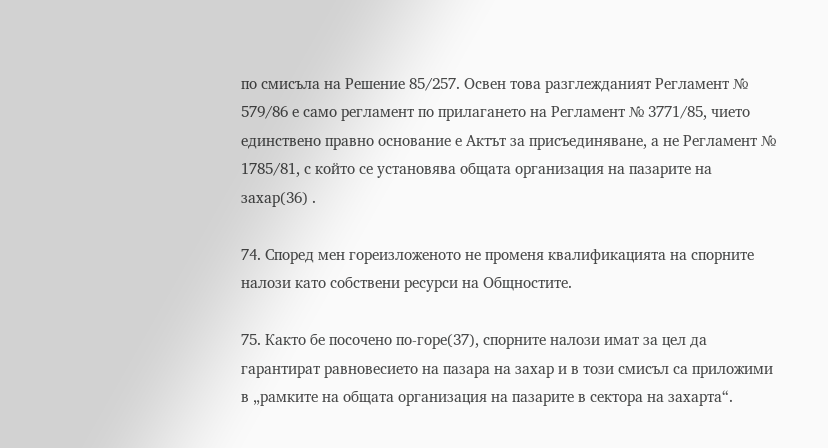по смисъла на Решение 85/257. Освен това разглежданият Регламент № 579/86 е само регламент по прилагането на Регламент № 3771/85, чието единствено правно основание е Актът за присъединяване, а не Регламент № 1785/81, с който се установява общата организация на пазарите на захар(36) .

74. Според мен гореизложеното не променя квалификацията на спорните налози като собствени ресурси на Общностите.

75. Както бе посочено по-горе(37), спорните налози имат за цел да гарантират равновесието на пазара на захар и в този смисъл са приложими в „рамките на общата организация на пазарите в сектора на захарта“.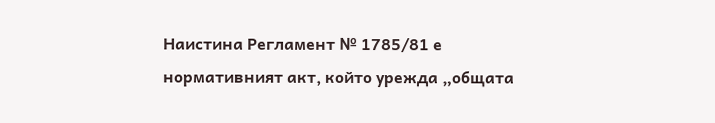Наистина Регламент № 1785/81 е нормативният акт, който урежда „общата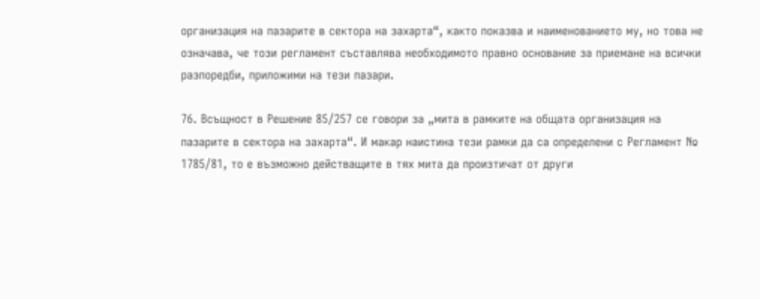организация на пазарите в сектора на захарта“, както показва и наименованието му, но това не означава, че този регламент съставлява необходимото правно основание за приемане на всички разпоредби, приложими на тези пазари.

76. Всъщност в Решение 85/257 се говори за „мита в рамките на общата организация на пазарите в сектора на захарта“. И макар наистина тези рамки да са определени с Регламент № 1785/81, то е възможно действащите в тях мита да произтичат от други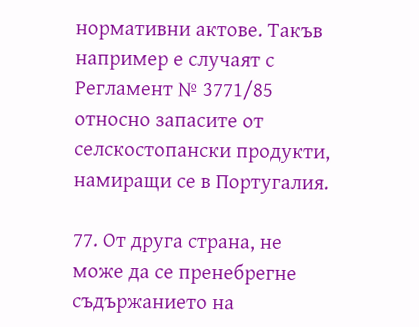нормативни актове. Такъв например е случаят с Регламент № 3771/85 относно запасите от селскостопански продукти, намиращи се в Португалия.

77. От друга страна, не може да се пренебрегне съдържанието на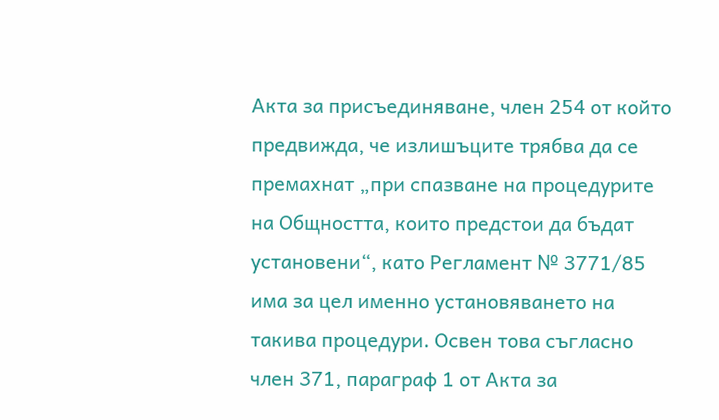Акта за присъединяване, член 254 от който предвижда, че излишъците трябва да се премахнат „при спазване на процедурите на Общността, които предстои да бъдат установени“, като Регламент № 3771/85 има за цел именно установяването на такива процедури. Освен това съгласно член 371, параграф 1 от Акта за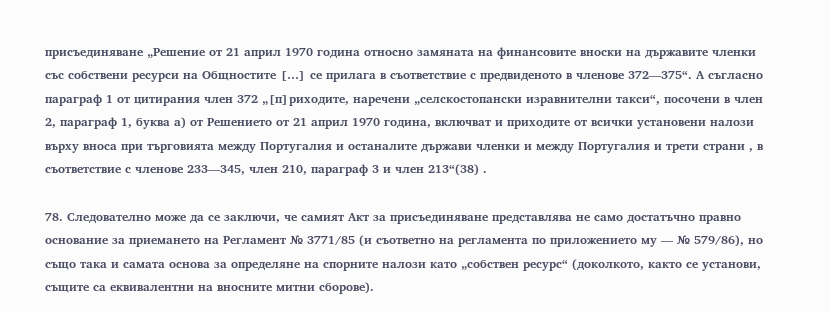присъединяване „Решение от 21 април 1970 година относно замяната на финансовите вноски на държавите членки със собствени ресурси на Общностите […] се прилага в съответствие с предвиденото в членове 372—375“. А съгласно параграф 1 от цитирания член 372 „[п]риходите, нарeчeни „селскостопански изравнителни такси“, посочени в член 2, параграф 1, буква а) от Решението от 21 април 1970 година, включват и приходите от всички установени налози върху вноса при търговията между Португалия и останалите държави членки и между Португалия и трети страни , в съответствие с членове 233—345, член 210, параграф 3 и член 213“(38) .

78. Следователно може да се заключи, че самият Акт за присъединяване представлява не само достатъчно правно основание за приемането на Регламент № 3771/85 (и съответно на регламента по приложението му — № 579/86), но също така и самата основа за определяне на спорните налози като „собствен ресурс“ (доколкото, както се установи, същите са еквивалентни на вносните митни сборове).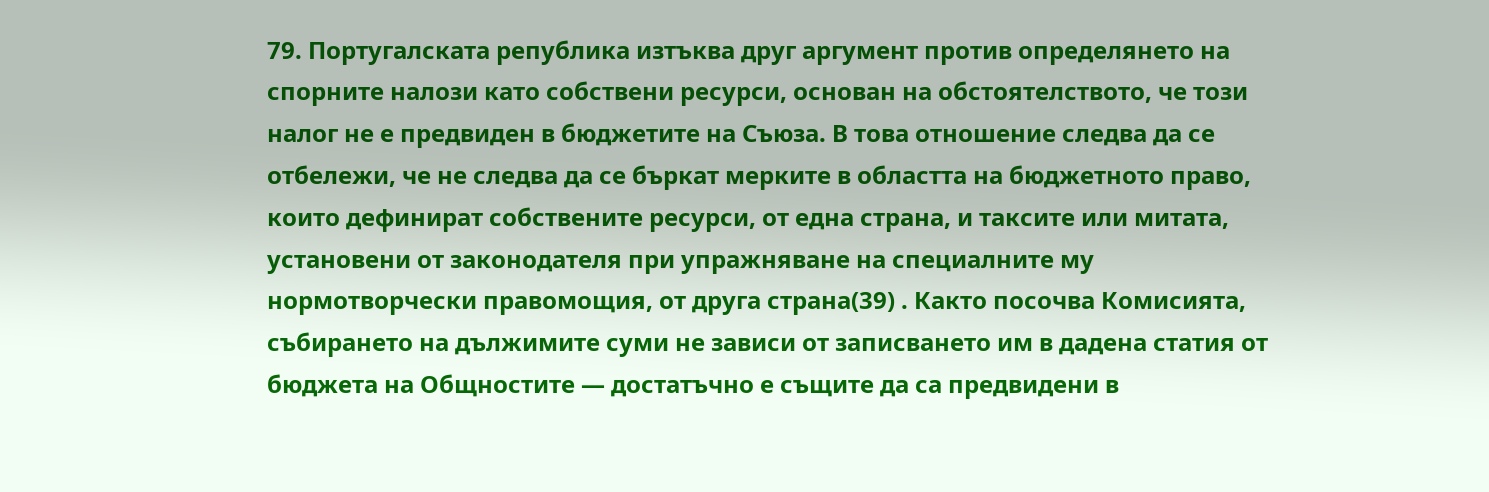79. Португалската република изтъква друг аргумент против определянето на спорните налози като собствени ресурси, основан на обстоятелството, че този налог не е предвиден в бюджетите на Съюза. В това отношение следва да се отбележи, че не следва да се бъркат мерките в областта на бюджетното право, които дефинират собствените ресурси, от една страна, и таксите или митата, установени от законодателя при упражняване на специалните му нормотворчески правомощия, от друга страна(39) . Както посочва Комисията, събирането на дължимите суми не зависи от записването им в дадена статия от бюджета на Общностите — достатъчно е същите да са предвидени в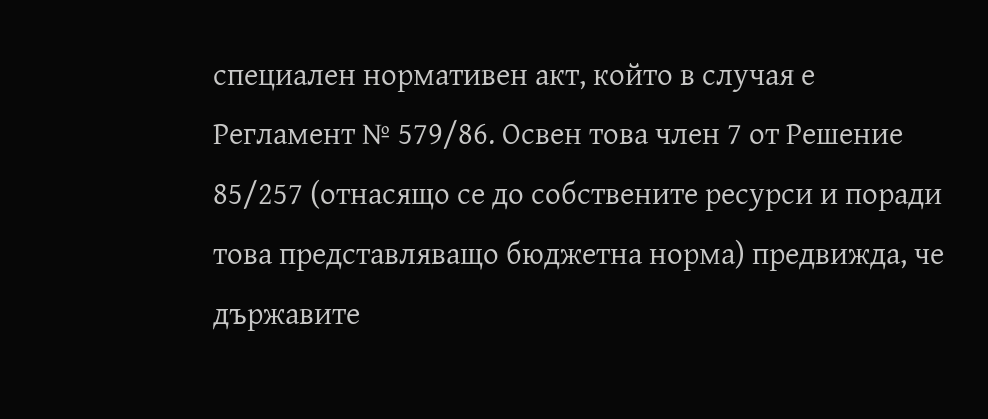специален нормативен акт, който в случая е Регламент № 579/86. Освен това член 7 от Решение 85/257 (отнасящо се до собствените ресурси и поради това представляващо бюджетна норма) предвижда, че държавите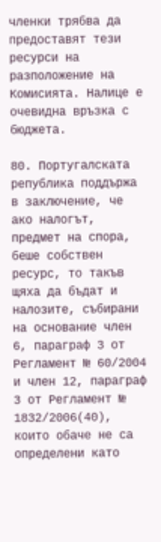членки трябва да предоставят тези ресурси на разположение на Комисията. Налице е очевидна връзка с бюджета.

80. Португалската република поддържа в заключение, че ако налогът, предмет на спора, беше собствен ресурс, то такъв щяха да бъдат и налозите, събирани на основание член 6, параграф 3 от Регламент № 60/2004 и член 12, параграф 3 от Регламент № 1832/2006(40), които обаче не са определени като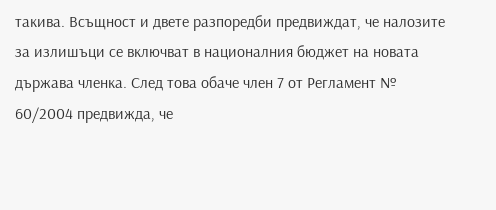такива. Всъщност и двете разпоредби предвиждат, че налозите за излишъци се включват в националния бюджет на новата държава членка. След това обаче член 7 от Регламент № 60/2004 предвижда, че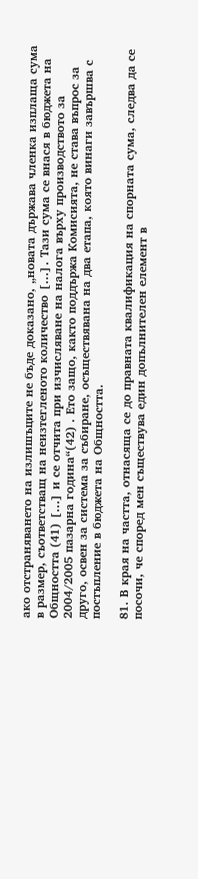ако отстраняването на излишъците не бъде доказано, „новата държава членка изплаща сума в размер, съответстващ на неизтегленото количество […]. Тази сума се внася в бюджета на Общността (41) […] и се отчита при изчисляване на налога върху производството за 2004/2005 пазарна година“(42) . Ето защо, както поддържа Комисията, не става въпрос за друго, освен за система за събиране, осъществявана на два етапа, която винаги завършва с постъпление в бюджета на Общността.

81. В края на частта, отнасяща се до правната квалификация на спорната сума, следва да се посочи, че според мен съществува един допълнителен елемент в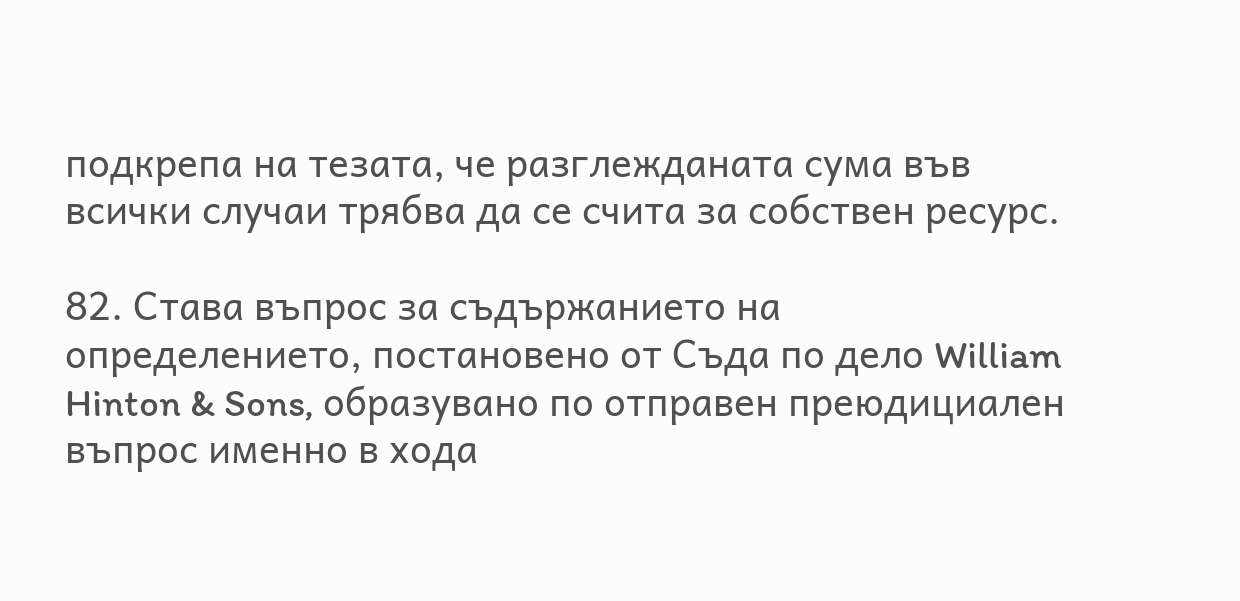подкрепа на тезата, че разглежданата сума във всички случаи трябва да се счита за собствен ресурс.

82. Става въпрос за съдържанието на определението, постановено от Съда по дело William Hinton & Sons, образувано по отправен преюдициален въпрос именно в хода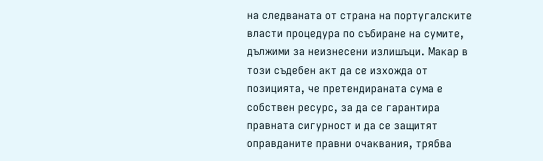на следваната от страна на португалските власти процедура по събиране на сумите, дължими за неизнесени излишъци. Макар в този съдебен акт да се изхожда от позицията, че претендираната сума е собствен ресурс, за да се гарантира правната сигурност и да се защитят оправданите правни очаквания, трябва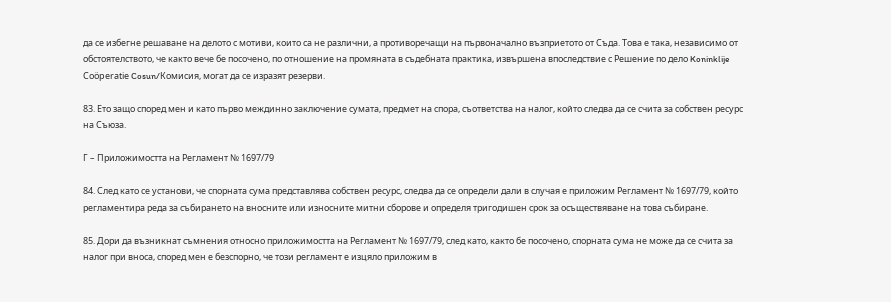да се избегне решаване на делото с мотиви, които са не различни, а противоречащи на първоначално възприетото от Съда. Това е така, независимо от обстоятелството, че както вече бе посочено, по отношение на промяната в съдебната практика, извършена впоследствие с Решение по дело Koninklije Coöperatie Cosun/Комисия, могат да се изразят резерви.

83. Ето защо според мен и като първо междинно заключение сумата, предмет на спора, съответства на налог, който следва да се счита за собствен ресурс на Съюза.

Г – Приложимостта на Регламент № 1697/79

84. След като се установи, че спорната сума представлява собствен ресурс, следва да се определи дали в случая е приложим Регламент № 1697/79, който регламентира реда за събирането на вносните или износните митни сборове и определя тригодишен срок за осъществяване на това събиране.

85. Дори да възникнат съмнения относно приложимостта на Регламент № 1697/79, след като, както бе посочено, спорната сума не може да се счита за налог при вноса, според мен е безспорно, че този регламент е изцяло приложим в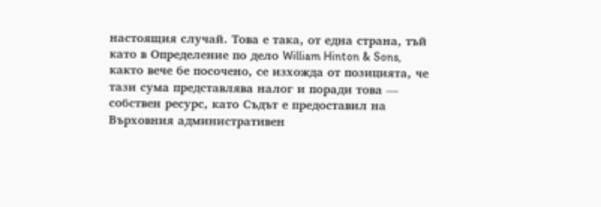настоящия случай. Това е така, от една страна, тъй като в Определение по дело William Hinton & Sons, както вече бе посочено, се изхожда от позицията, че тази сума представлява налог и поради това — собствен ресурс, като Съдът е предоставил на Върховния административен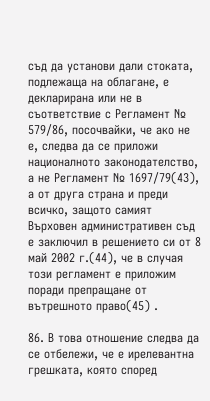съд да установи дали стоката, подлежаща на облагане, е декларирана или не в съответствие с Регламент № 579/86, посочвайки, че ако не е, следва да се приложи националното законодателство, а не Регламент № 1697/79(43), а от друга страна и преди всичко, защото самият Върховен административен съд е заключил в решението си от 8 май 2002 г.(44), че в случая този регламент е приложим поради препращане от вътрешното право(45) .

86. В това отношение следва да се отбележи, че е ирелевантна грешката, която според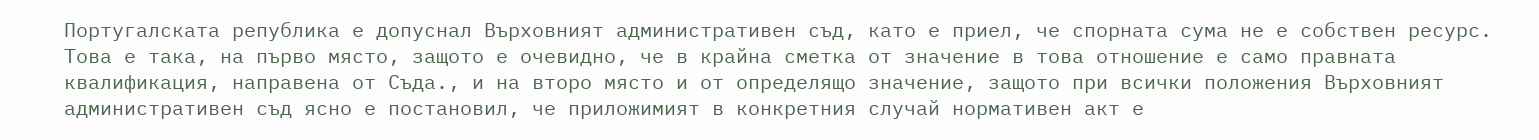Португалската република е допуснал Върховният административен съд, като е приел, че спорната сума не е собствен ресурс. Това е така, на първо място, защото е очевидно, че в крайна сметка от значение в това отношение е само правната квалификация, направена от Съда., и на второ място и от определящо значение, защото при всички положения Върховният административен съд ясно е постановил, че приложимият в конкретния случай нормативен акт е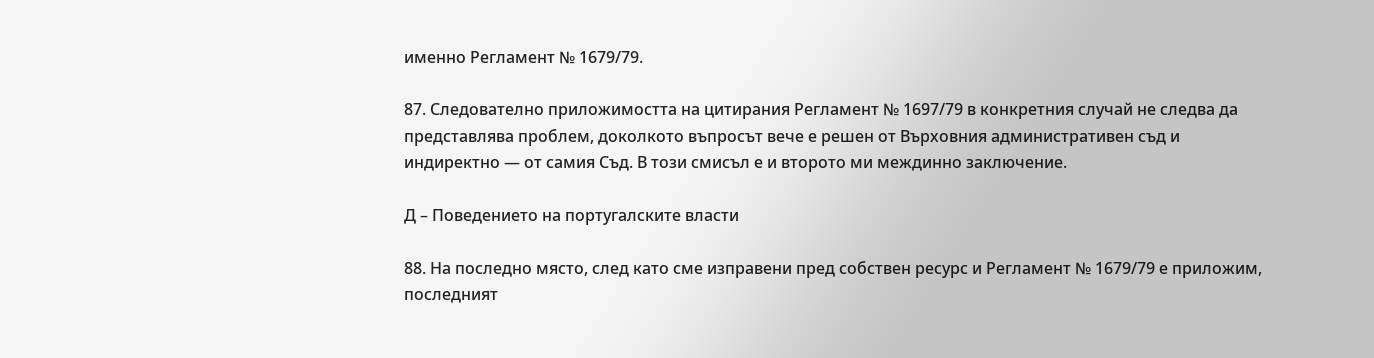именно Регламент № 1679/79.

87. Следователно приложимостта на цитирания Регламент № 1697/79 в конкретния случай не следва да представлява проблем, доколкото въпросът вече е решен от Върховния административен съд и индиректно — от самия Съд. В този смисъл е и второто ми междинно заключение.

Д – Поведението на португалските власти

88. На последно място, след като сме изправени пред собствен ресурс и Регламент № 1679/79 е приложим, последният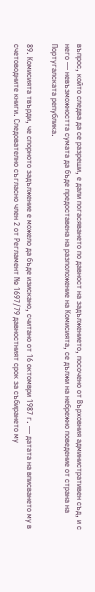въпрос, който следва да се разреши, е дали погасяването по давност на задължението, посочено от Върховния административен съд, и с него — невъзможността сумата да бъде предоставена на разположение на Комисията, се дължи на небрежно поведение от страна на Португалската република.

89. Комисията твърди, че спорното задължение е можело да бъде изискано, считано от 16 октомври 1987 г. — датата на вписването му в счетоводните книги. Следователно съгласно член 2 от Регламент № 1697/79 давностният срок за събирането му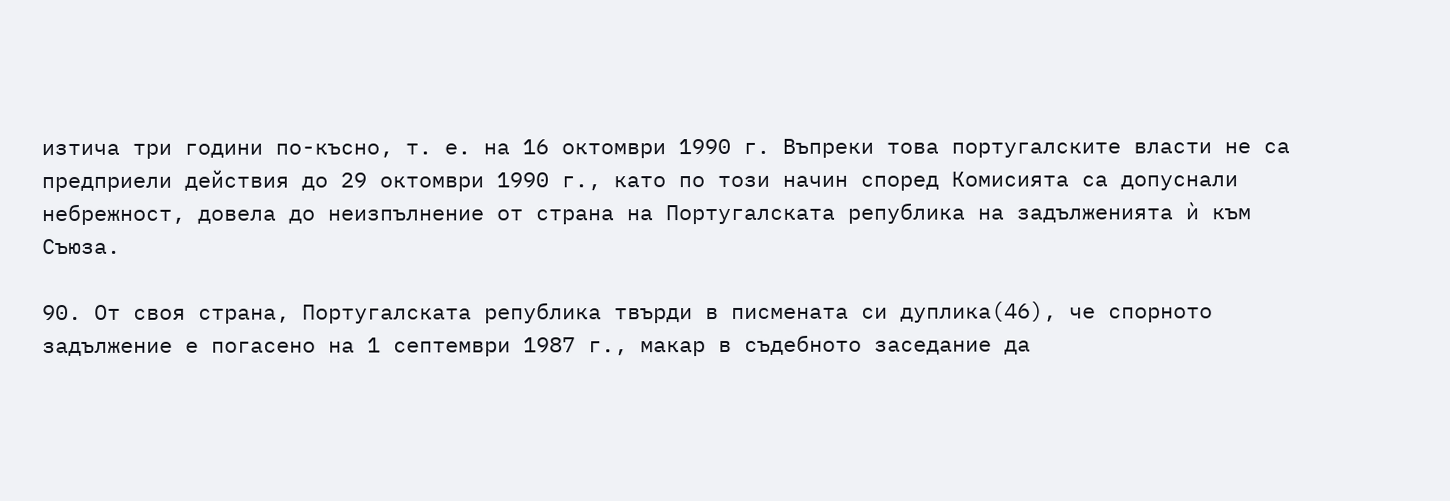изтича три години по-късно, т. е. на 16 октомври 1990 г. Въпреки това португалските власти не са предприели действия до 29 октомври 1990 г., като по този начин според Комисията са допуснали небрежност, довела до неизпълнение от страна на Португалската република на задълженията ѝ към Съюза.

90. От своя страна, Португалската република твърди в писмената си дуплика(46), че спорното задължение е погасено на 1 септември 1987 г., макар в съдебното заседание да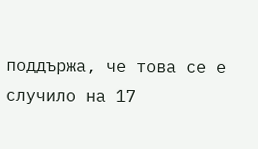поддържа, че това се е случило на 17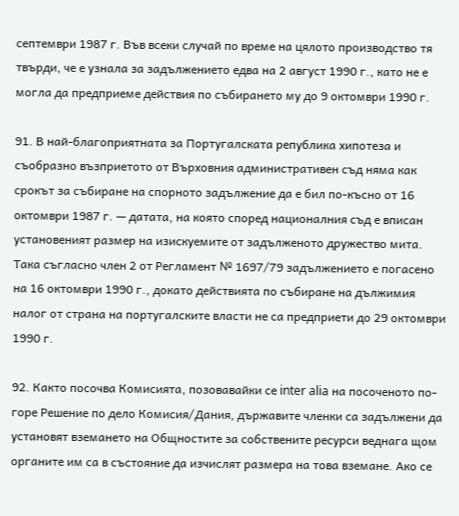септември 1987 г. Във всеки случай по време на цялото производство тя твърди, че е узнала за задължението едва на 2 август 1990 г., като не е могла да предприеме действия по събирането му до 9 октомври 1990 г.

91. В най-благоприятната за Португалската република хипотеза и съобразно възприетото от Върховния административен съд няма как срокът за събиране на спорното задължение да е бил по-късно от 16 октомври 1987 г. — датата, на която според националния съд е вписан установеният размер на изискуемите от задълженото дружество мита. Така съгласно член 2 от Регламент № 1697/79 задължението е погасено на 16 октомври 1990 г., докато действията по събиране на дължимия налог от страна на португалските власти не са предприети до 29 октомври 1990 г.

92. Както посочва Комисията, позовавайки се inter alia на посоченото по-горе Решение по дело Комисия/Дания, държавите членки са задължени да установят вземането на Общностите за собствените ресурси веднага щом органите им са в състояние да изчислят размера на това вземане. Ако се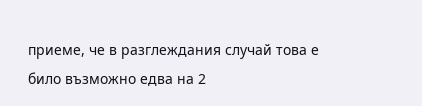приеме, че в разглеждания случай това е било възможно едва на 2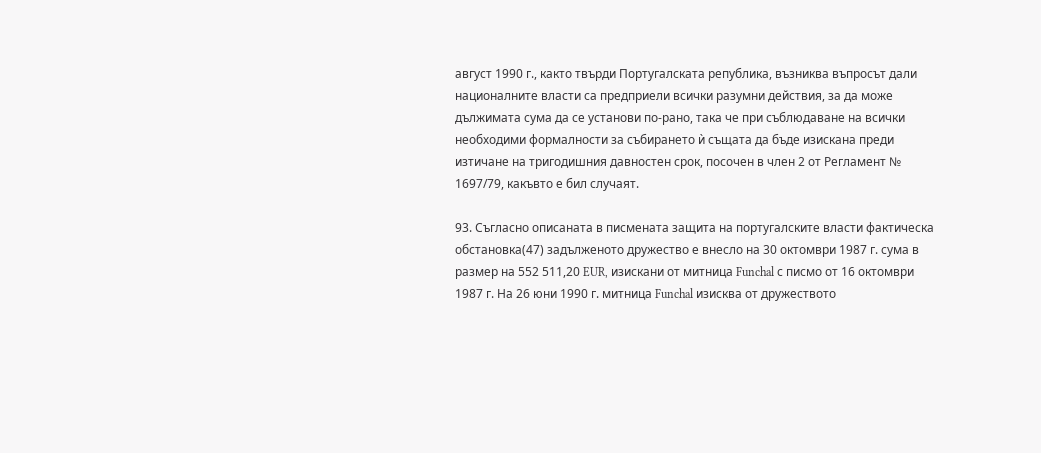август 1990 г., както твърди Португалската република, възниква въпросът дали националните власти са предприели всички разумни действия, за да може дължимата сума да се установи по-рано, така че при съблюдаване на всички необходими формалности за събирането ѝ същата да бъде изискана преди изтичане на тригодишния давностен срок, посочен в член 2 от Регламент № 1697/79, какъвто е бил случаят.

93. Съгласно описаната в писмената защита на португалските власти фактическа обстановка(47) задълженото дружество е внесло на 30 октомври 1987 г. сума в размер на 552 511,20 EUR, изискани от митница Funchal с писмо от 16 октомври 1987 г. На 26 юни 1990 г. митница Funchal изисква от дружеството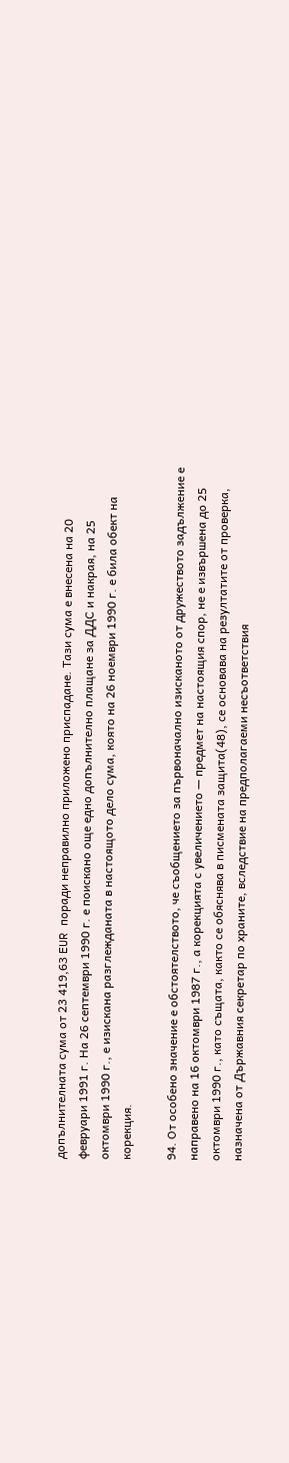допълнителната сума от 23 419,63 EUR поради неправилно приложено приспадане. Тази сума е внесена на 20 февруари 1991 г. На 26 септември 1990 г. е поискано още едно допълнително плащане за ДДС и накрая, на 25 октомври 1990 г., е изискана разглежданата в настоящото дело сума, която на 26 ноември 1990 г. е била обект на корекция.

94. От особено значение е обстоятелството, че съобщението за първоначално изисканото от дружеството задължение е направено на 16 октомври 1987 г., а корекцията с увеличението — предмет на настоящия спор, не е извършена до 25 октомври 1990 г., като същата, както се обяснява в писмената защита(48), се основава на резултатите от проверка, назначена от Държавния секретар по храните, вследствие на предполагаеми несъответствия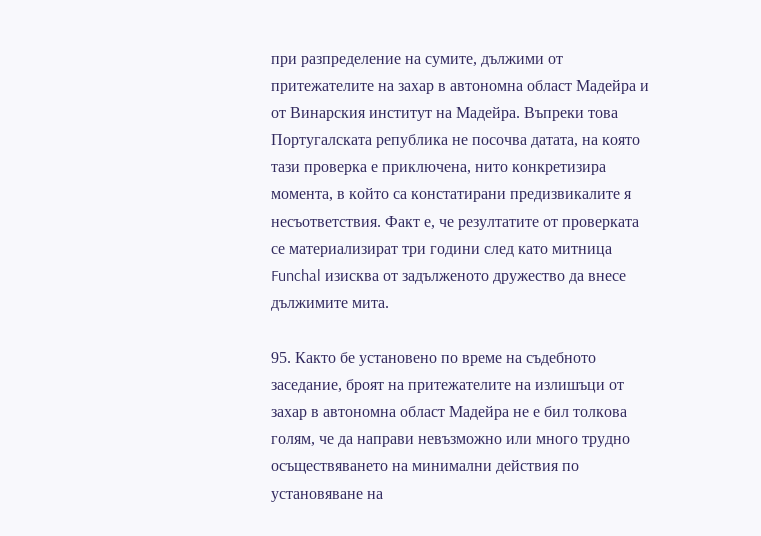при разпределение на сумите, дължими от притежателите на захар в автономна област Мадейра и от Винарския институт на Мадейра. Въпреки това Португалската република не посочва датата, на която тази проверка е приключена, нито конкретизира момента, в който са констатирани предизвикалите я несъответствия. Факт е, че резултатите от проверката се материализират три години след като митница Funchal изисква от задълженото дружество да внесе дължимите мита.

95. Както бе установено по време на съдебното заседание, броят на притежателите на излишъци от захар в автономна област Мадейра не е бил толкова голям, че да направи невъзможно или много трудно осъществяването на минимални действия по установяване на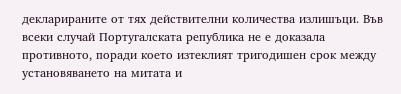декларираните от тях действителни количества излишъци. Във всеки случай Португалската република не е доказала противното, поради което изтеклият тригодишен срок между установяването на митата и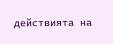действията на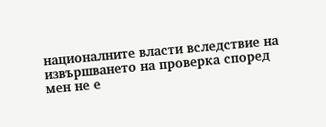националните власти вследствие на извършването на проверка според мен не е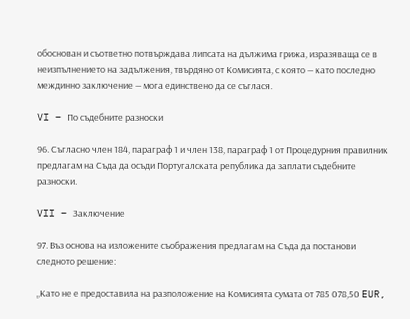обоснован и съответно потвърждава липсата на дължима грижа, изразяваща се в неизпълнението на задължения, твърдяно от Комисията, с която — като последно междинно заключение — мога единствено да се съглася.

VI – По съдебните разноски

96. Съгласно член 184, параграф 1 и член 138, параграф 1 от Процедурния правилник предлагам на Съда да осъди Португалската република да заплати съдебните разноски.

VII – Заключение

97. Въз основа на изложените съображения предлагам на Съда да постанови следното решение:

„Като не е предоставила на разположение на Комисията сумата от 785 078,50 EUR,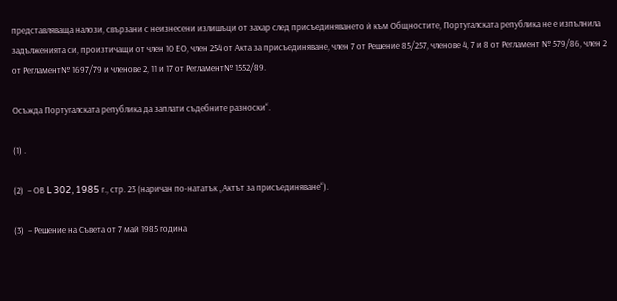представляваща налози, свързани с неизнесени излишъци от захар след присъединяването ѝ към Общностите, Португалската република не е изпълнила задълженията си, произтичащи от член 10 ЕО, член 254 от Акта за присъединяване, член 7 от Решение 85/257, членове 4, 7 и 8 от Регламент № 579/86, член 2 от Регламент№ 1697/79 и членове 2, 11 и 17 от Регламент№ 1552/89.

Осъжда Португалската република да заплати съдебните разноски“.

(1) .

(2)  – ОВ L 302, 1985 г., стр. 23 (наричан по-нататък „Актът за присъединяване“).

(3)  – Решение на Съвета от 7 май 1985 година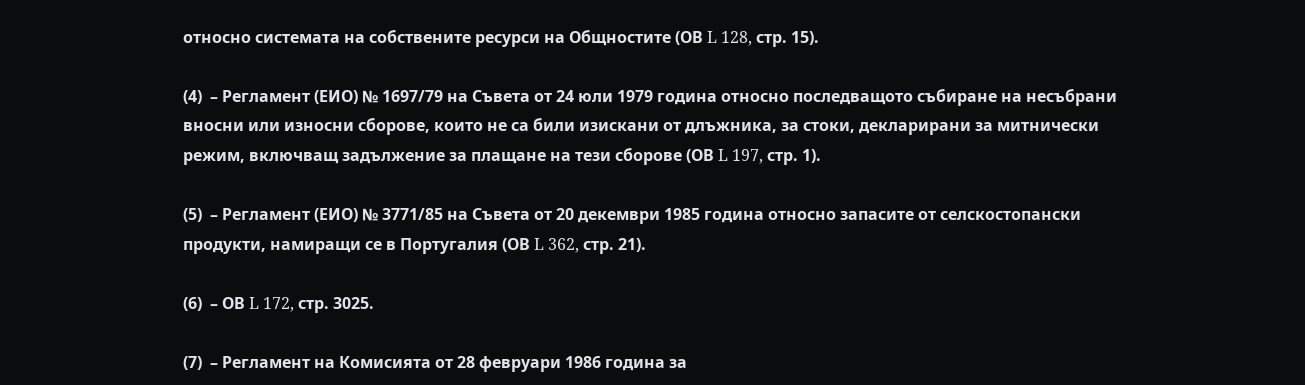относно системата на собствените ресурси на Общностите (ОВ L 128, стр. 15).

(4)  – Регламент (ЕИО) № 1697/79 на Съвета от 24 юли 1979 година относно последващото събиране на несъбрани вносни или износни сборове, които не са били изискани от длъжника, за стоки, декларирани за митнически режим, включващ задължение за плащане на тези сборове (ОВ L 197, стр. 1).

(5)  – Регламент (ЕИО) № 3771/85 на Съвета от 20 декември 1985 година относно запасите от селскостопански продукти, намиращи се в Португалия (ОВ L 362, стр. 21).

(6)  – ОВ L 172, стр. 3025.

(7)  – Регламент на Комисията от 28 февруари 1986 година за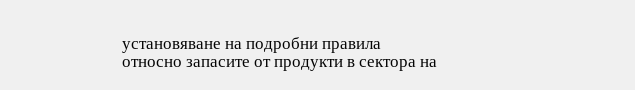установяване на подробни правила относно запасите от продукти в сектора на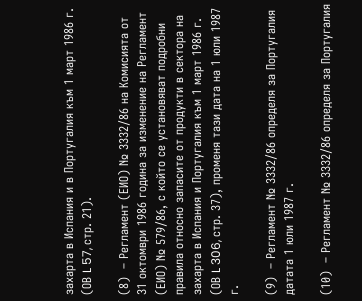захарта в Испания и в Португалия към 1 март 1986 г. (ОВ L 57, стр. 21).

(8)  – Регламент (ЕИО) № 3332/86 на Комисията от 31 октомври 1986 година за изменение на Регламент (ЕИО) № 579/86, с който се установяват подробни правила относно запасите от продукти в сектора на захарта в Испания и Португалия към 1 март 1986 г. (ОВ L 306, стр. 37), променя тази дата на 1 юли 1987 г.

(9)  – Регламент № 3332/86 определя за Португалия датата 1 юли 1987 г.

(10)  – Регламент № 3332/86 определя за Португалия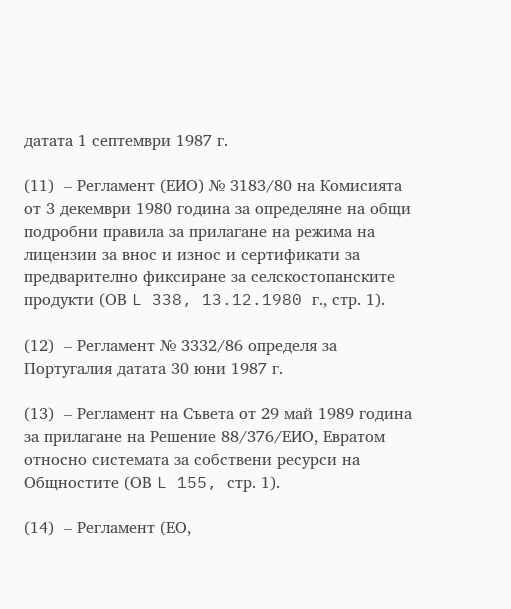датата 1 септември 1987 г.

(11)  – Регламент (ЕИО) № 3183/80 на Комисията от 3 декември 1980 година за определяне на общи подробни правила за прилагане на режима на лицензии за внос и износ и сертификати за предварително фиксиране за селскостопанските продукти (ОВ L 338, 13.12.1980 г., стр. 1).

(12)  – Регламент № 3332/86 определя за Португалия датата 30 юни 1987 г.

(13)  – Регламент на Съвета от 29 май 1989 година за прилагане на Решение 88/376/ЕИО, Евратом относно системата за собствени ресурси на Общностите (ОВ L 155, стp. 1).

(14)  – Регламент (ЕО,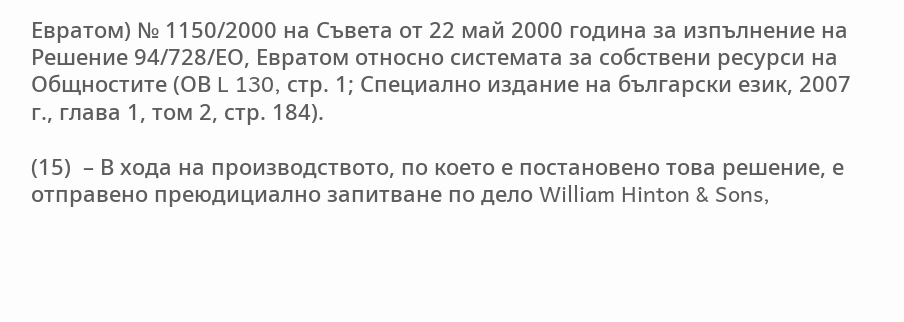Евратом) № 1150/2000 на Съвета от 22 май 2000 година за изпълнение на Решение 94/728/ЕО, Евратом относно системата за собствени ресурси на Общностите (ОВ L 130, стр. 1; Специално издание на български език, 2007 г., глава 1, том 2, стр. 184).

(15)  – В хода на производството, по което е постановено това решение, е отправено преюдициално запитване по дело William Hinton & Sons,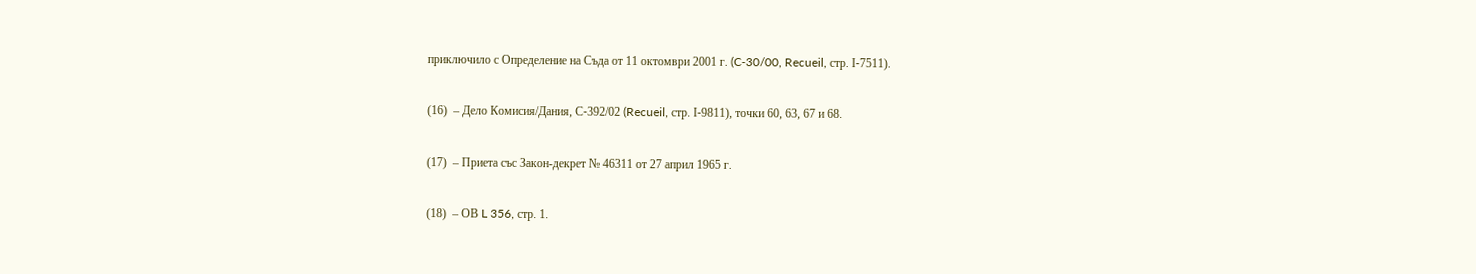приключило с Определение на Съда от 11 октомври 2001 г. (C‑30/00, Recueil, стр. І‑7511).

(16)  – Дело Комисия/Дания, С‑392/02 (Recueil, стр. І‑9811), точки 60, 63, 67 и 68.

(17)  – Приета със Закон-декрет № 46311 от 27 април 1965 г.

(18)  – ОВ L 356, стр. 1.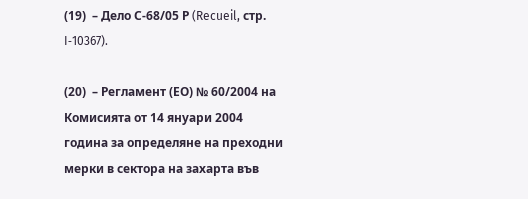(19)  – Дело С‑68/05 Р (Recueil, стр. I‑10367).

(20)  – Регламент (ЕО) № 60/2004 на Комисията от 14 януари 2004 година за определяне на преходни мерки в сектора на захарта във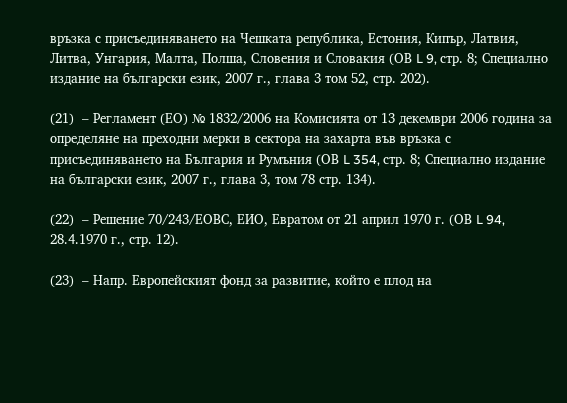връзка с присъединяването на Чешката република, Естония, Кипър, Латвия, Литва, Унгария, Малта, Полша, Словения и Словакия (ОВ L 9, стр. 8; Специално издание на български език, 2007 г., глава 3 том 52, стр. 202).

(21)  – Регламент (ЕО) № 1832/2006 на Комисията от 13 декември 2006 година за определяне на преходни мерки в сектора на захарта във връзка с присъединяването на България и Румъния (ОВ L 354, стр. 8; Специално издание на български език, 2007 г., глава 3, том 78 стр. 134).

(22)  – Решение 70/243/ЕОВС, ЕИО, Евратом от 21 април 1970 г. (ОВ L 94, 28.4.1970 г., стр. 12).

(23)  – Напр. Европейският фонд за развитие, който е плод на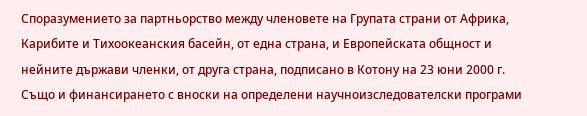Споразумението за партньорство между членовете на Групата страни от Африка, Карибите и Тихоокеанския басейн, от една страна, и Европейската общност и нейните държави членки, от друга страна, подписано в Котону на 23 юни 2000 г. Също и финансирането с вноски на определени научноизследователски програми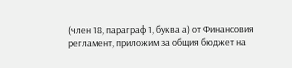(член 18, параграф 1, буква а) от Финансовия регламент, приложим за общия бюджет на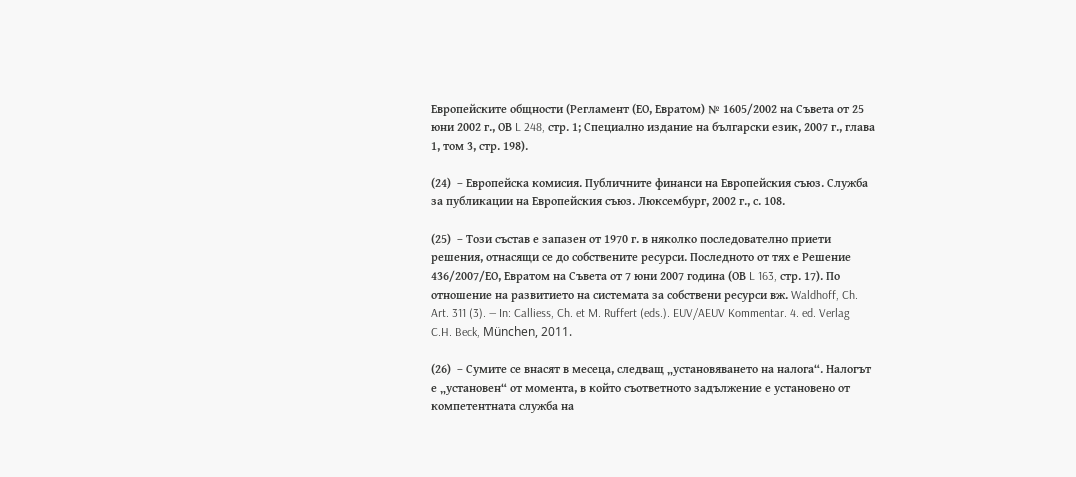Европейските общности (Регламент (ЕО, Евратом) № 1605/2002 на Съвета от 25 юни 2002 г., ОВ L 248, стр. 1; Специално издание на български език, 2007 г., глава 1, том 3, стр. 198).

(24)  – Европейска комисия. Публичните финанси на Европейския съюз. Служба за публикации на Европейския съюз. Люксембург, 2002 г., с. 108.

(25)  – Този състав е запазен от 1970 г. в няколко последователно приети решения, отнасящи се до собствените ресурси. Последното от тях е Решение 436/2007/ЕО, Евратом на Съвета от 7 юни 2007 година (ОВ L 163, стр. 17). По отношение на развитието на системата за собствени ресурси вж. Waldhoff, Ch. Art. 311 (3). — In: Calliess, Ch. et M. Ruffert (eds.). EUV/AEUV Kommentar. 4. ed. Verlag C.H. Beck, München, 2011.

(26)  – Сумите се внасят в месеца, следващ „установяването на налога“. Налогът е „установен“ от момента, в който съответното задължение е установено от компетентната служба на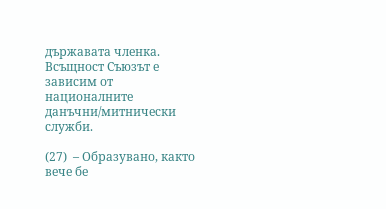държавата членка. Всъщност Съюзът е зависим от националните данъчни/митнически служби.

(27)  – Образувано, както вече бе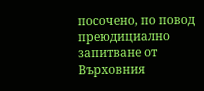посочено, по повод преюдициално запитване от Върховния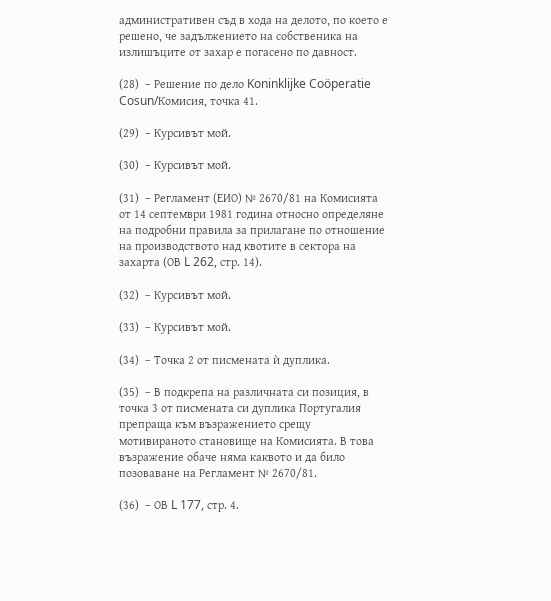административен съд в хода на делото, по което е решено, че задължението на собственика на излишъците от захар е погасено по давност.

(28)  – Решение по дело Koninklijke Coöperatie Cosun/Комисия, точка 41.

(29)  – Курсивът мой.

(30)  – Курсивът мой.

(31)  – Регламент (ЕИО) № 2670/81 на Комисията от 14 септември 1981 година относно определяне на подробни правила за прилагане по отношение на производството над квотите в сектора на захарта (ОВ L 262, стр. 14).

(32)  – Курсивът мой.

(33)  – Курсивът мой.

(34)  – Точка 2 от писмената ѝ дуплика.

(35)  – В подкрепа на различната си позиция, в точка 3 от писмената си дуплика Португалия препраща към възражението срещу мотивираното становище на Комисията. В това възражение обаче няма каквото и да било позоваване на Регламент № 2670/81.

(36)  – ОВ L 177, стр. 4.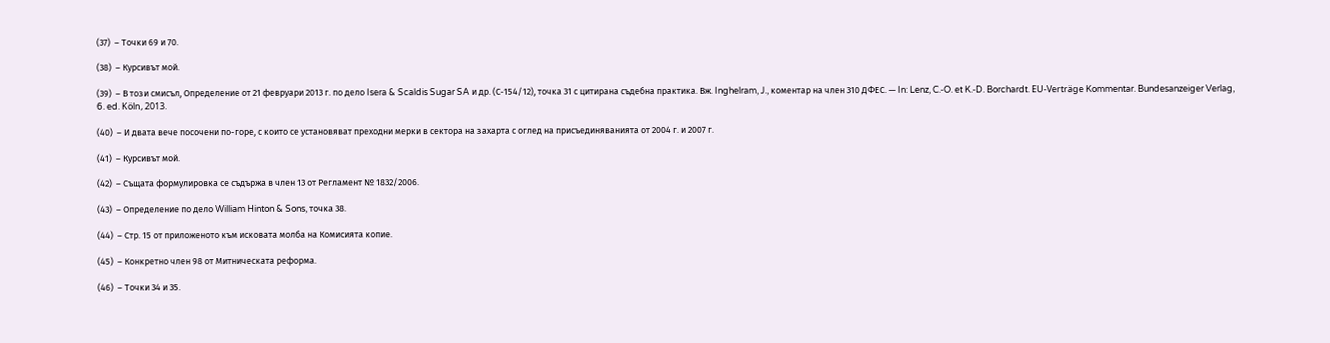(37)  – Точки 69 и 70.

(38)  – Курсивът мой.

(39)  – В този смисъл, Определение от 21 февруари 2013 г. по дело Isera & Scaldis Sugar SA и др. (С‑154/12), точка 31 с цитирана съдебна практика. Вж. Inghelram, J., коментар на член 310 ДФЕС. — In: Lenz, C.‑O. et K.‑D. Borchardt. EU‑Verträge Kommentar. Bundesanzeiger Verlag, 6. ed. Köln, 2013.

(40)  – И двата вече посочени по-горе, с които се установяват преходни мерки в сектора на захарта с оглед на присъединяванията от 2004 г. и 2007 г.

(41)  – Курсивът мой.

(42)  – Същата формулировка се съдържа в член 13 от Регламент № 1832/2006.

(43)  – Определение по дело William Hinton & Sons, точка 38.

(44)  – Стр. 15 от приложеното към исковата молба на Комисията копие.

(45)  – Конкретно член 98 от Митническата реформа.

(46)  – Точки 34 и 35.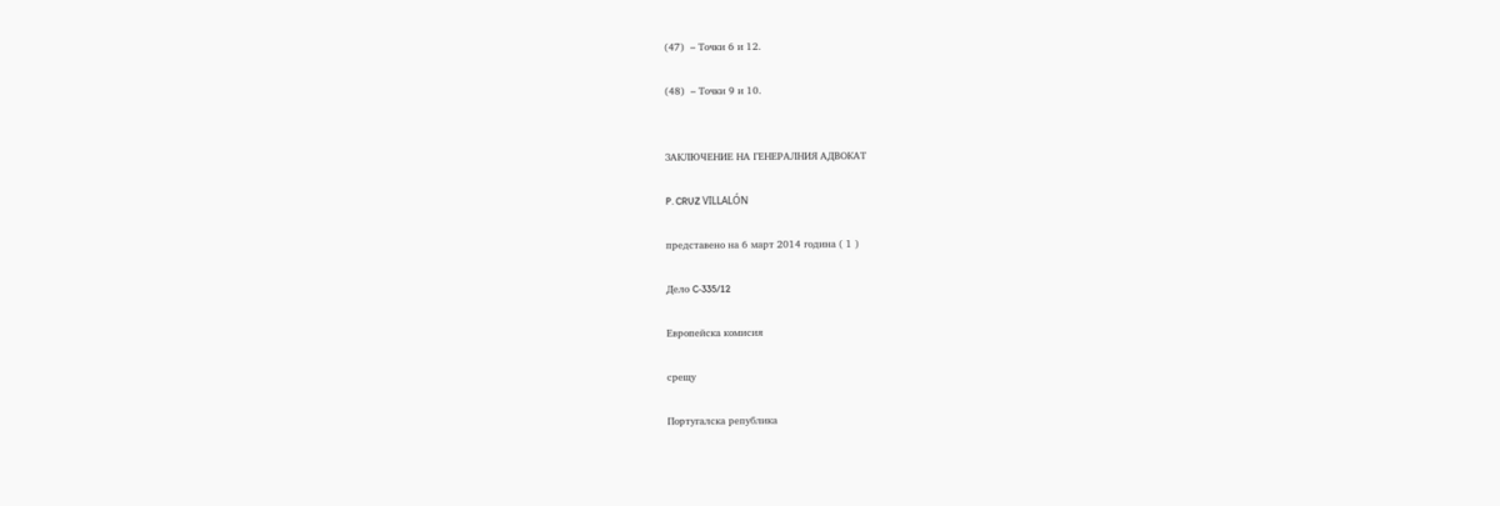(47)  – Точки 6 и 12.

(48)  – Точки 9 и 10.


ЗАКЛЮЧЕНИЕ НА ГЕНЕРАЛНИЯ АДВОКАТ

P. CRUZ VILLALÓN

представено на 6 март 2014 година ( 1 )

Дело C‑335/12

Европейска комисия

срещу

Португалска република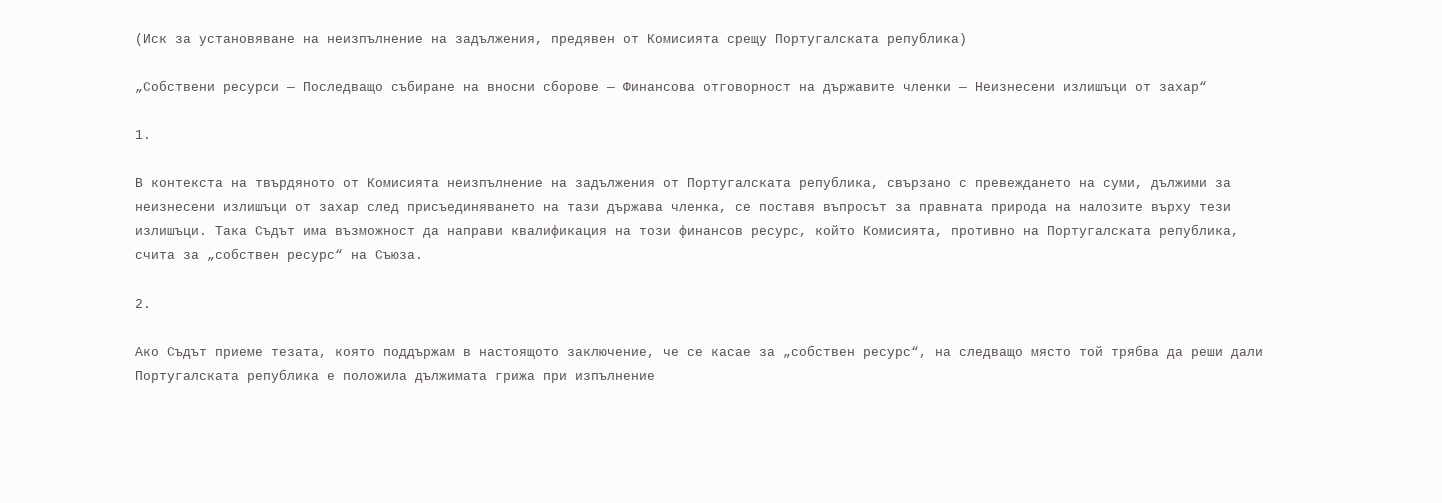(Иск за установяване на неизпълнение на задължения, предявен от Комисията срещу Португалската република)

„Собствени ресурси — Последващо събиране на вносни сборове — Финансова отговорност на държавите членки — Неизнесени излишъци от захар“

1.

В контекста на твърдяното от Комисията неизпълнение на задължения от Португалската република, свързано с превеждането на суми, дължими за неизнесени излишъци от захар след присъединяването на тази държава членка, се поставя въпросът за правната природа на налозите върху тези излишъци. Така Съдът има възможност да направи квалификация на този финансов ресурс, който Комисията, противно на Португалската република, счита за „собствен ресурс“ на Съюза.

2.

Ако Съдът приеме тезата, която поддържам в настоящото заключение, че се касае за „собствен ресурс“, на следващо място той трябва да реши дали Португалската република е положила дължимата грижа при изпълнение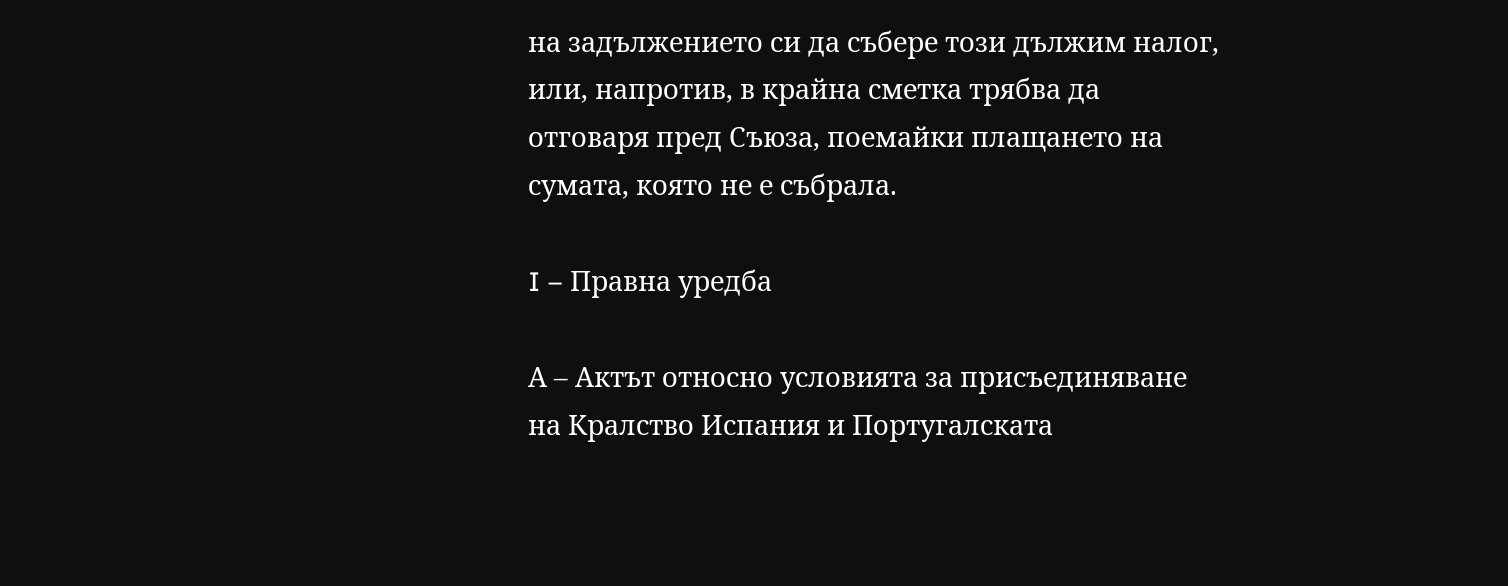на задължението си да събере този дължим налог, или, напротив, в крайна сметка трябва да отговаря пред Съюза, поемайки плащането на сумата, която не е събрала.

I – Правна уредба

А – Актът относно условията за присъединяване на Кралство Испания и Португалската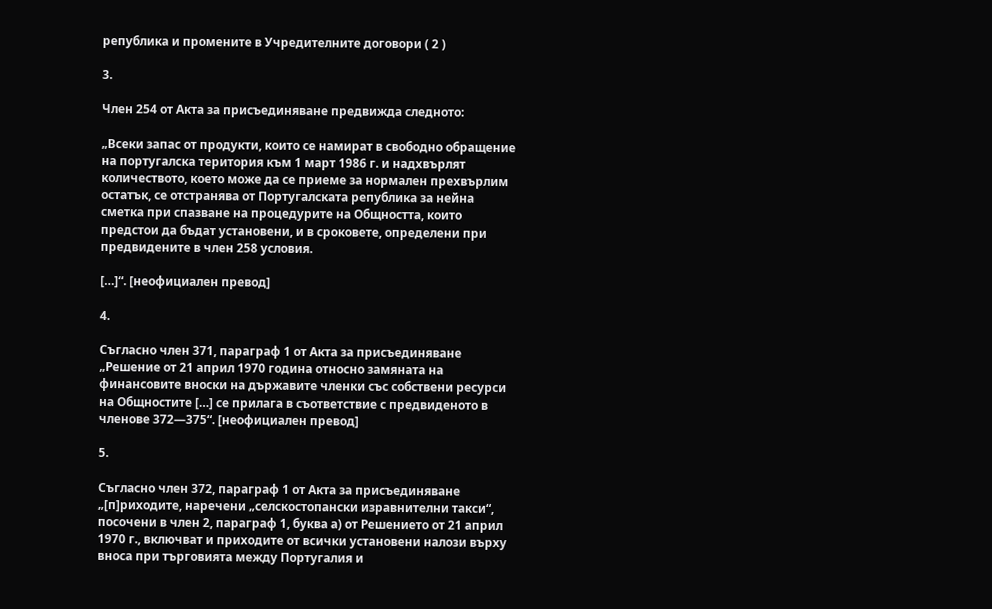република и промените в Учредителните договори ( 2 )

3.

Член 254 от Акта за присъединяване предвижда следното:

„Всеки запас от продукти, които се намират в свободно обращение на португалска територия към 1 март 1986 г. и надхвърлят количеството, което може да се приеме за нормален прехвърлим остатък, се отстранява от Португалската република за нейна сметка при спазване на процедурите на Общността, които предстои да бъдат установени, и в сроковете, определени при предвидените в член 258 условия.

[…]“. [неофициален превод]

4.

Съгласно член 371, параграф 1 от Акта за присъединяване „Решение от 21 април 1970 година относно замяната на финансовите вноски на държавите членки със собствени ресурси на Общностите […] се прилага в съответствие с предвиденото в членове 372—375“. [неофициален превод]

5.

Съгласно член 372, параграф 1 от Акта за присъединяване „[п]риходите, наречени „селскостопански изравнителни такси“, посочени в член 2, параграф 1, буква а) от Решението от 21 април 1970 г., включват и приходите от всички установени налози върху вноса при търговията между Португалия и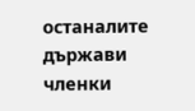останалите държави членки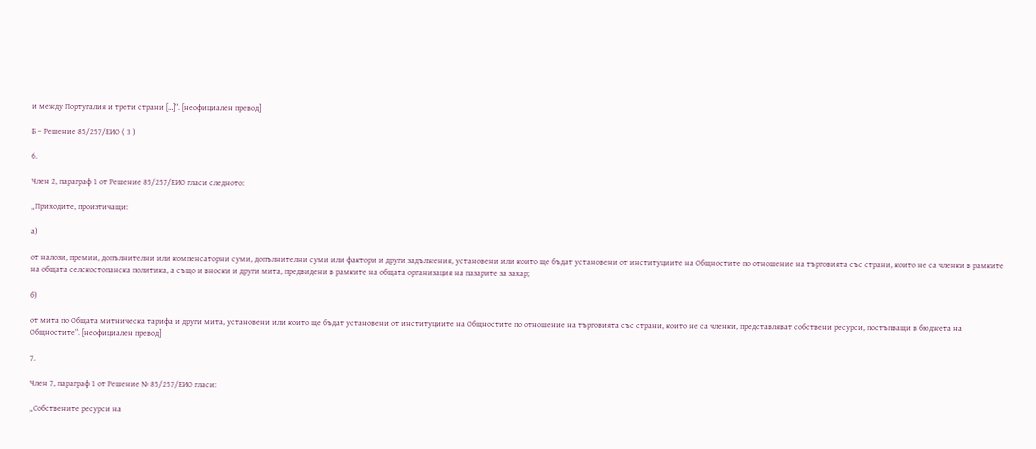и между Португалия и трети страни […]“. [неофициален превод]

Б – Решение 85/257/ЕИО ( 3 )

6.

Член 2, параграф 1 от Решение 85/257/ЕИО гласи следното:

„Приходите, произтичащи:

а)

от налози, премии, допълнителни или компенсаторни суми, допълнителни суми или фактори и други задължения, установени или които ще бъдат установени от институциите на Общностите по отношение на търговията със страни, които не са членки в рамките на общата селскостопанска политика, а също и вноски и други мита, предвидени в рамките на общата организация на пазарите за захар;

б)

от мита по Общата митническа тарифа и други мита, установени или които ще бъдат установени от институциите на Общностите по отношение на търговията със страни, които не са членки, представляват собствени ресурси, постъпващи в бюджета на Общностите“. [неофициален превод]

7.

Член 7, параграф 1 от Решение № 85/257/ЕИО гласи:

„Собствените ресурси на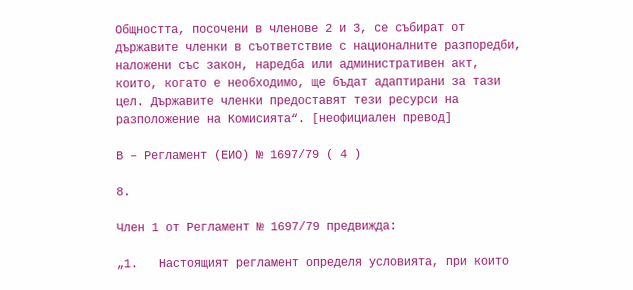Общността, посочени в членове 2 и 3, се събират от държавите членки в съответствие с националните разпоредби, наложени със закон, наредба или административен акт, които, когато е необходимо, ще бъдат адаптирани за тази цел. Държавите членки предоставят тези ресурси на разположение на Комисията“. [неофициален превод]

В – Регламент (ЕИО) № 1697/79 ( 4 )

8.

Член 1 от Регламент № 1697/79 предвижда:

„1.   Настоящият регламент определя условията, при които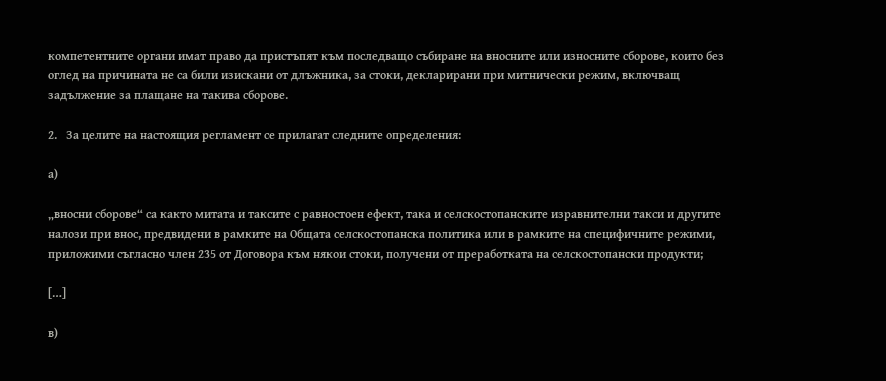компетентните органи имат право да пристъпят към последващо събиране на вносните или износните сборове, които без оглед на причината не са били изискани от длъжника, за стоки, декларирани при митнически режим, включващ задължение за плащане на такива сборове.

2.   За целите на настоящия регламент се прилагат следните определения:

а)

„вносни сборове“ са както митата и таксите с равностоен ефект, така и селскостопанските изравнителни такси и другите налози при внос, предвидени в рамките на Общата селскостопанска политика или в рамките на специфичните режими, приложими съгласно член 235 от Договора към някои стоки, получени от преработката на селскостопански продукти;

[…]

в)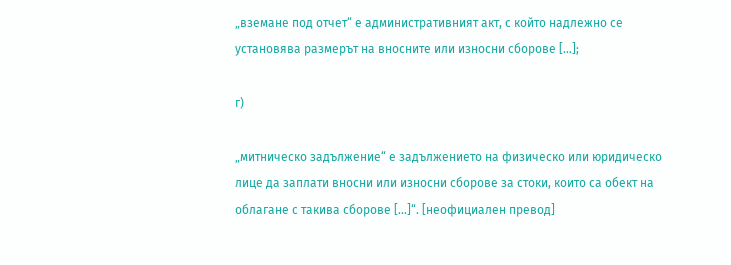„вземане под отчет“ е административният акт, с който надлежно се установява размерът на вносните или износни сборове […];

г)

„митническо задължение“ е задължението на физическо или юридическо лице да заплати вносни или износни сборове за стоки, които са обект на облагане с такива сборове […]“. [неофициален превод]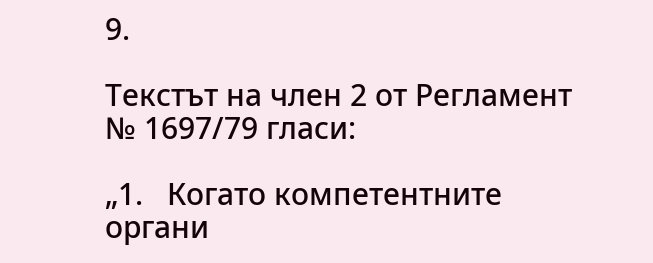9.

Текстът на член 2 от Регламент № 1697/79 гласи:

„1.   Когато компетентните органи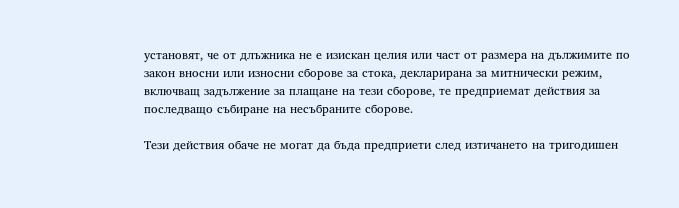установят, че от длъжника не е изискан целия или част от размера на дължимите по закон вносни или износни сборове за стока, декларирана за митнически режим, включващ задължение за плащане на тези сборове, те предприемат действия за последващо събиране на несъбраните сборове.

Тези действия обаче не могат да бъда предприети след изтичането на тригодишен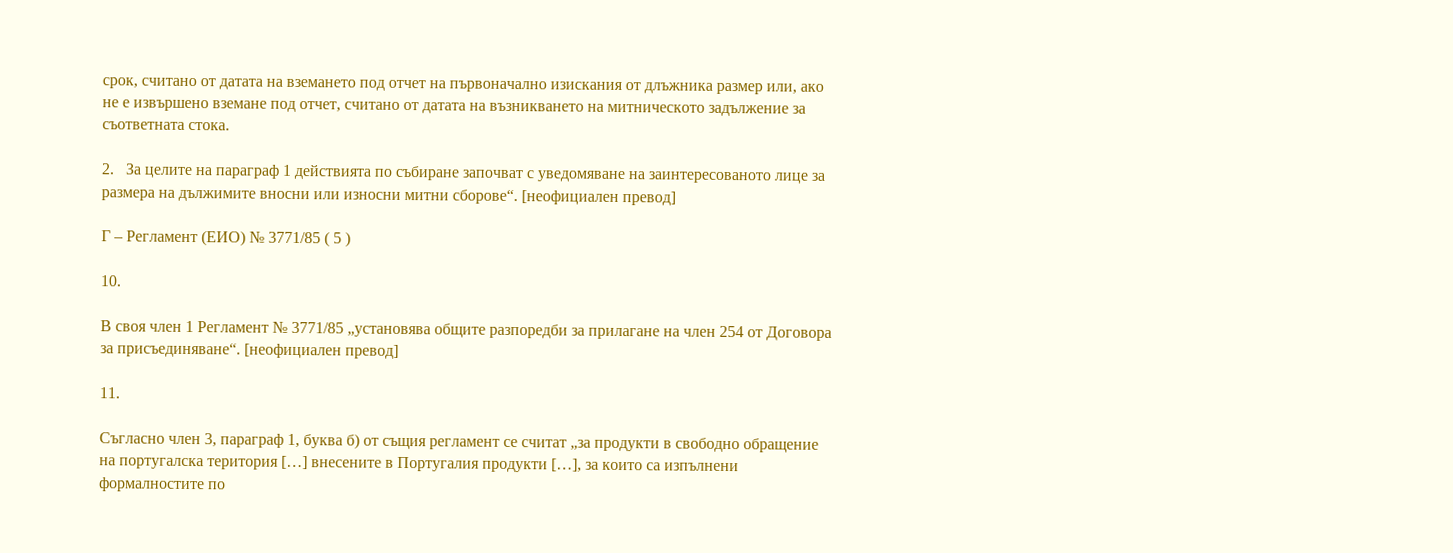срок, считано от датата на вземането под отчет на първоначално изискания от длъжника размер или, ако не е извършено вземане под отчет, считано от датата на възникването на митническото задължение за съответната стока.

2.   За целите на параграф 1 действията по събиране започват с уведомяване на заинтересованото лице за размера на дължимите вносни или износни митни сборове“. [неофициален превод]

Г – Регламент (ЕИО) № 3771/85 ( 5 )

10.

В своя член 1 Регламент № 3771/85 „установява общите разпоредби за прилагане на член 254 от Договора за присъединяване“. [неофициален превод]

11.

Съгласно член 3, параграф 1, буква б) от същия регламент се считат „за продукти в свободно обращение на португалска територия […] внесените в Португалия продукти […], за които са изпълнени формалностите по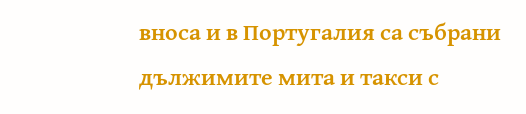вноса и в Португалия са събрани дължимите мита и такси с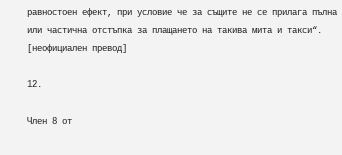равностоен ефект, при условие че за същите не се прилага пълна или частична отстъпка за плащането на такива мита и такси“. [неофициален превод]

12.

Член 8 от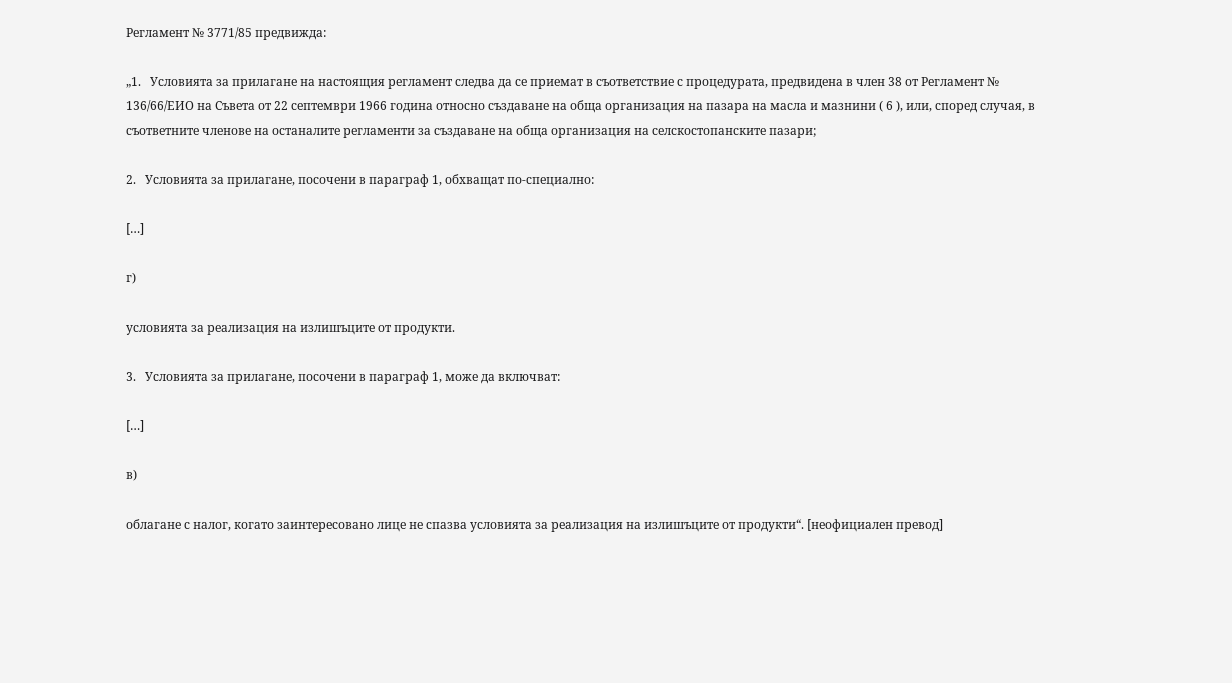Регламент № 3771/85 предвижда:

„1.   Условията за прилагане на настоящия регламент следва да се приемат в съответствие с процедурата, предвидена в член 38 от Регламент № 136/66/ЕИО на Съвета от 22 септември 1966 година относно създаване на обща организация на пазара на масла и мазнини ( 6 ), или, според случая, в съответните членове на останалите регламенти за създаване на обща организация на селскостопанските пазари;

2.   Условията за прилагане, посочени в параграф 1, обхващат по-специално:

[…]

г)

условията за реализация на излишъците от продукти.

3.   Условията за прилагане, посочени в параграф 1, може да включват:

[…]

в)

облагане с налог, когато заинтересовано лице не спазва условията за реализация на излишъците от продукти“. [неофициален превод]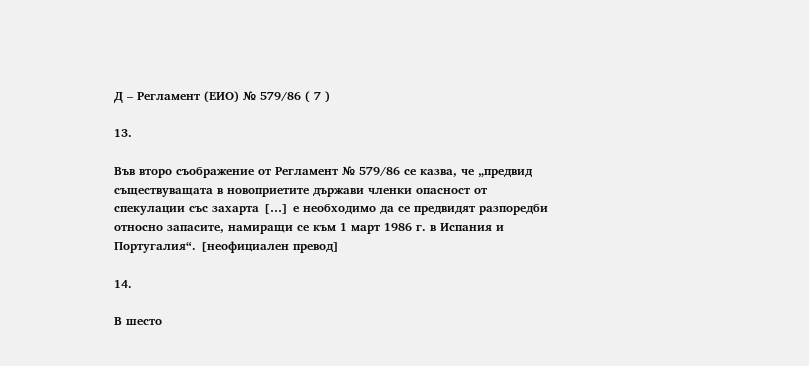Д – Регламент (ЕИО) № 579/86 ( 7 )

13.

Във второ съображение от Регламент № 579/86 се казва, че „предвид съществуващата в новоприетите държави членки опасност от спекулации със захарта […] е необходимо да се предвидят разпоредби относно запасите, намиращи се към 1 март 1986 г. в Испания и Португалия“. [неофициален превод]

14.

В шесто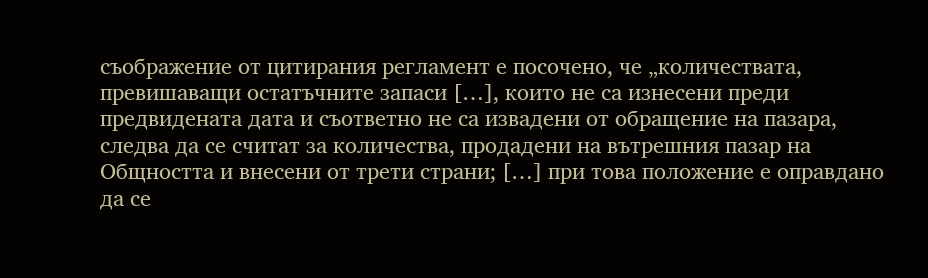съображение от цитирания регламент е посочено, че „количествата, превишаващи остатъчните запаси […], които не са изнесени преди предвидената дата и съответно не са извадени от обращение на пазара, следва да се считат за количества, продадени на вътрешния пазар на Общността и внесени от трети страни; […] при това положение е оправдано да се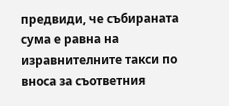предвиди, че събираната сума е равна на изравнителните такси по вноса за съответния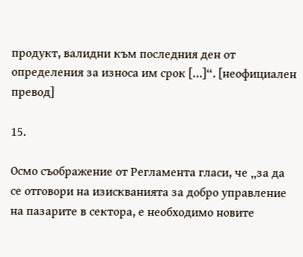продукт, валидни към последния ден от определения за износа им срок […]“. [неофициален превод]

15.

Осмо съображение от Регламента гласи, че „за да се отговори на изискванията за добро управление на пазарите в сектора, е необходимо новите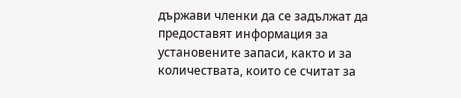държави членки да се задължат да предоставят информация за установените запаси, както и за количествата, които се считат за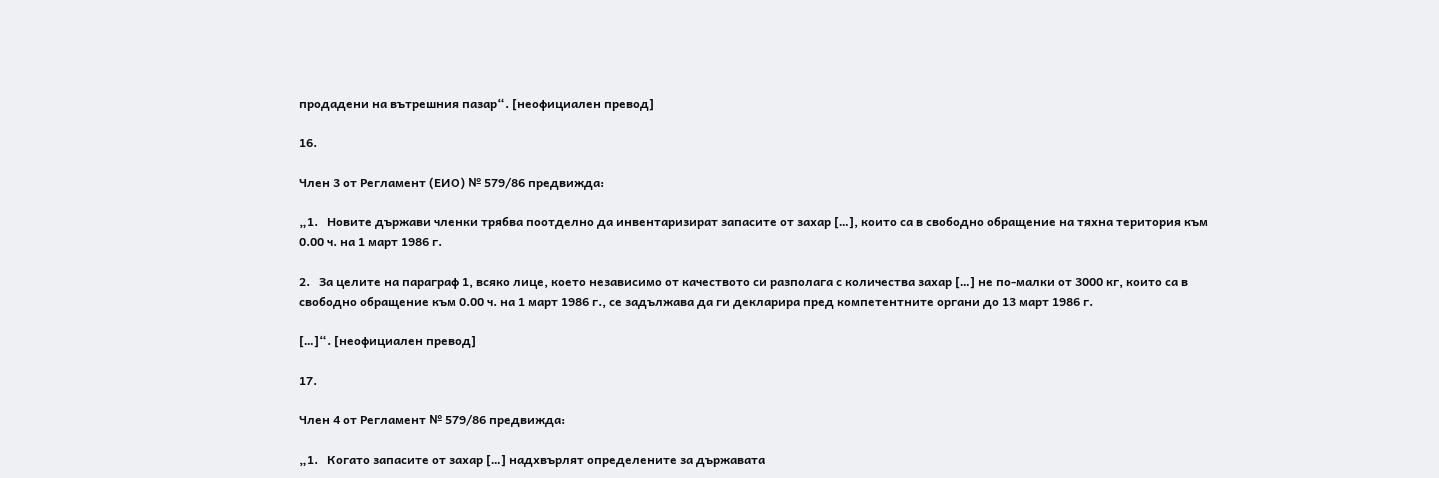продадени на вътрешния пазар“. [неофициален превод]

16.

Член 3 от Регламент (ЕИО) № 579/86 предвижда:

„1.   Новите държави членки трябва поотделно да инвентаризират запасите от захар […], които са в свободно обращение на тяхна територия към 0.00 ч. на 1 март 1986 г.

2.   За целите на параграф 1, всяко лице, което независимо от качеството си разполага с количества захар […] не по-малки от 3000 кг, които са в свободно обращение към 0.00 ч. на 1 март 1986 г., се задължава да ги декларира пред компетентните органи до 13 март 1986 г.

[…]“. [неофициален превод]

17.

Член 4 от Регламент № 579/86 предвижда:

„1.   Когато запасите от захар […] надхвърлят определените за държавата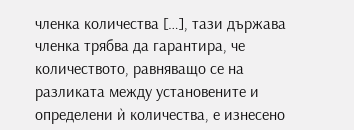членка количества […], тази държава членка трябва да гарантира, че количеството, равняващо се на разликата между установените и определени ѝ количества, е изнесено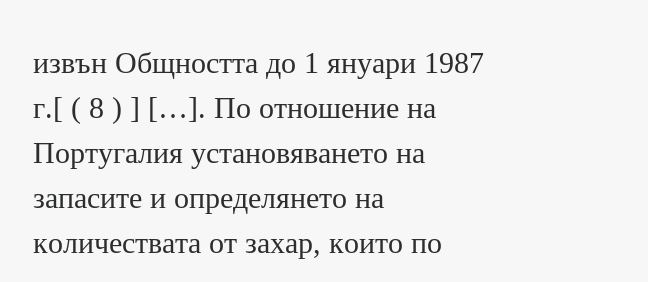извън Общността до 1 януари 1987 г.[ ( 8 ) ] […]. По отношение на Португалия установяването на запасите и определянето на количествата от захар, които по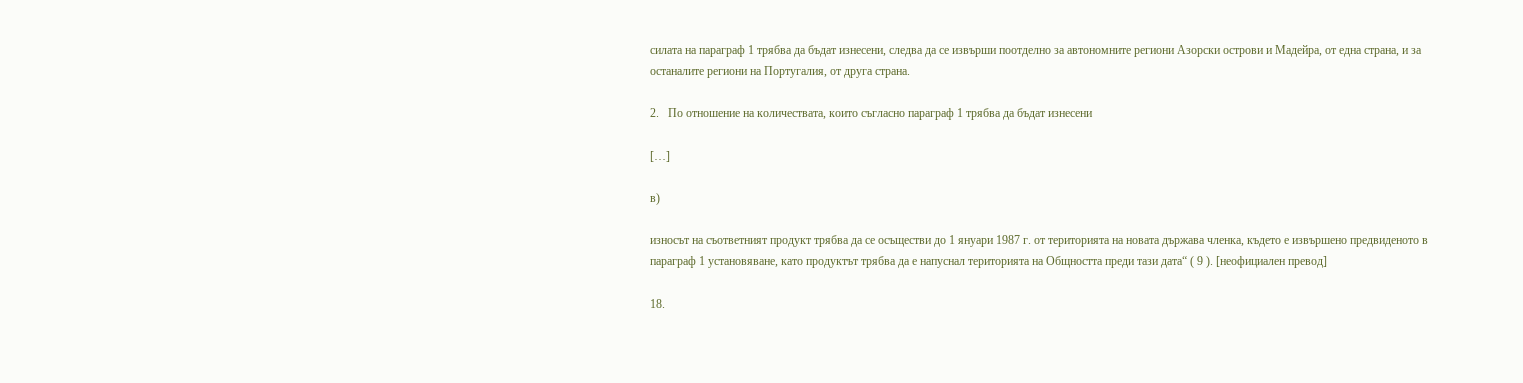силата на параграф 1 трябва да бъдат изнесени, следва да се извърши поотделно за автономните региони Азорски острови и Мадейра, от една страна, и за останалите региони на Португалия, от друга страна.

2.   По отношение на количествата, които съгласно параграф 1 трябва да бъдат изнесени

[…]

в)

износът на съответният продукт трябва да се осъществи до 1 януари 1987 г. от територията на новата държава членка, където е извършено предвиденото в параграф 1 установяване, като продуктът трябва да е напуснал територията на Общността преди тази дата“ ( 9 ). [неофициален превод]

18.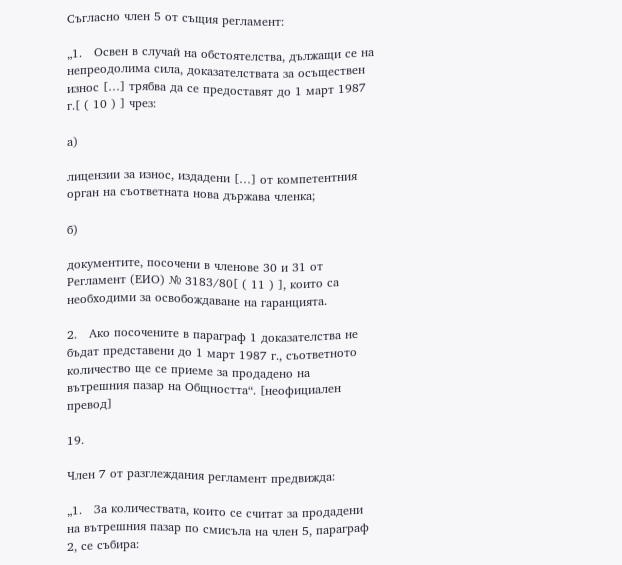Съгласно член 5 от същия регламент:

„1.   Освен в случай на обстоятелства, дължащи се на непреодолима сила, доказателствата за осъществен износ […] трябва да се предоставят до 1 март 1987 г.[ ( 10 ) ] чрез:

а)

лицензии за износ, издадени […] от компетентния орган на съответната нова държава членка;

б)

документите, посочени в членове 30 и 31 от Регламент (ЕИО) № 3183/80[ ( 11 ) ], които са необходими за освобождаване на гаранцията.

2.   Ако посочените в параграф 1 доказателства не бъдат представени до 1 март 1987 г., съответното количество ще се приеме за продадено на вътрешния пазар на Общността“. [неофициален превод]

19.

Член 7 от разглеждания регламент предвижда:

„1.   За количествата, които се считат за продадени на вътрешния пазар по смисъла на член 5, параграф 2, се събира: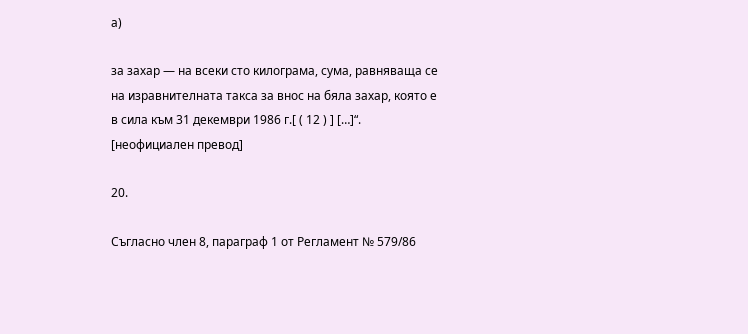а)

за захар — на всеки сто килограма, сума, равняваща се на изравнителната такса за внос на бяла захар, която е в сила към 31 декември 1986 г.[ ( 12 ) ] […]“. [неофициален превод]

20.

Съгласно член 8, параграф 1 от Регламент № 579/86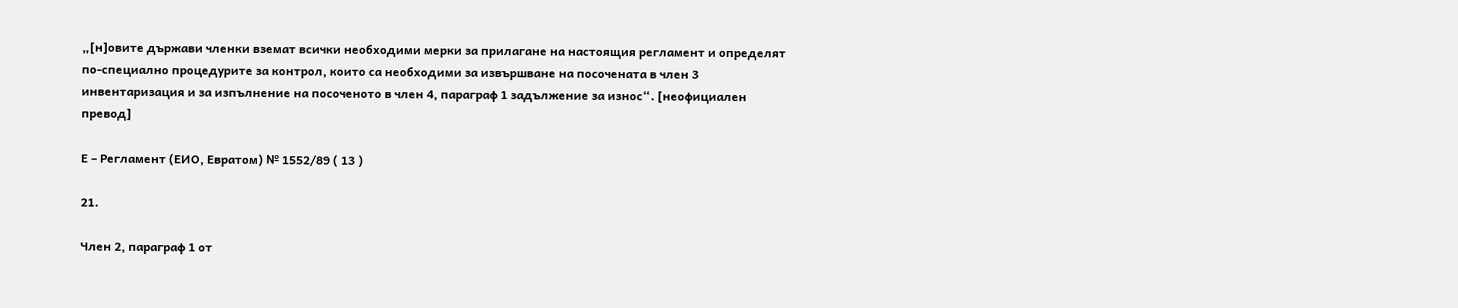„[н]овите държави членки вземат всички необходими мерки за прилагане на настоящия регламент и определят по-специално процедурите за контрол, които са необходими за извършване на посочената в член 3 инвентаризация и за изпълнение на посоченото в член 4, параграф 1 задължение за износ“. [неофициален превод]

Е – Регламент (ЕИО, Евратом) № 1552/89 ( 13 )

21.

Член 2, параграф 1 от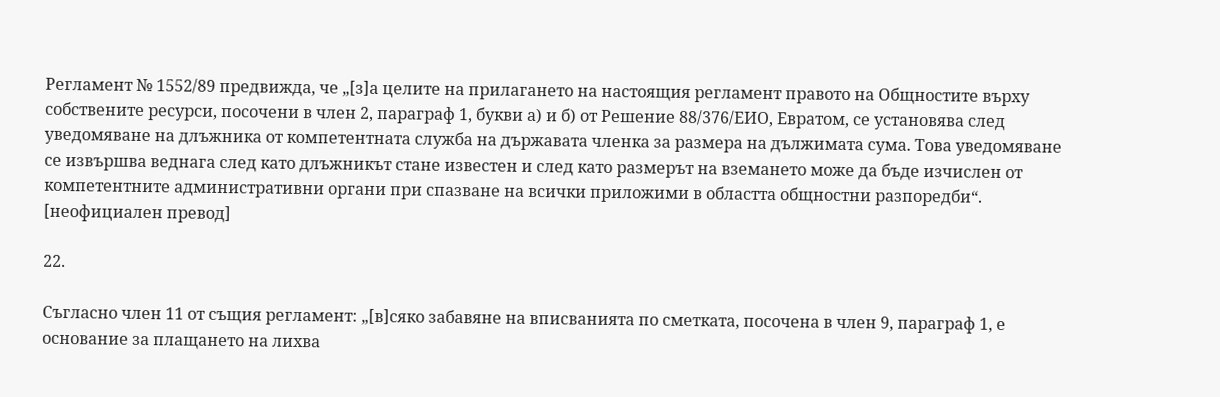Регламент № 1552/89 предвижда, че „[з]а целите на прилагането на настоящия регламент правото на Общностите върху собствените ресурси, посочени в член 2, параграф 1, букви а) и б) от Решение 88/376/ЕИО, Евратом, се установява след уведомяване на длъжника от компетентната служба на държавата членка за размера на дължимата сума. Това уведомяване се извършва веднага след като длъжникът стане известен и след като размерът на вземането може да бъде изчислен от компетентните административни органи при спазване на всички приложими в областта общностни разпоредби“. [неофициален превод]

22.

Съгласно член 11 от същия регламент: „[в]сяко забавяне на вписванията по сметката, посочена в член 9, параграф 1, е основание за плащането на лихва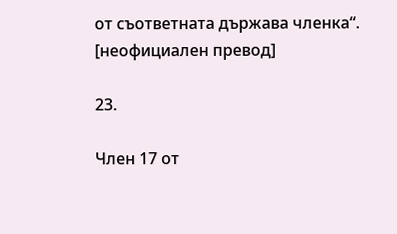от съответната държава членка“. [неофициален превод]

23.

Член 17 от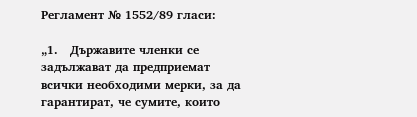Регламент № 1552/89 гласи:

„1.   Държавите членки се задължават да предприемат всички необходими мерки, за да гарантират, че сумите, които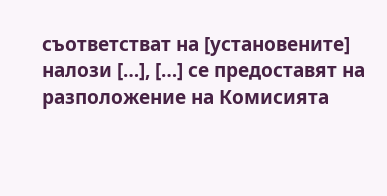съответстват на [установените] налози […], […] се предоставят на разположение на Комисията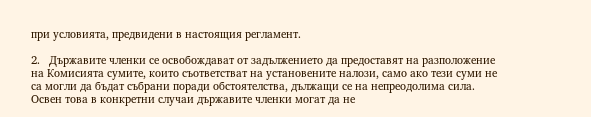при условията, предвидени в настоящия регламент.

2.   Държавите членки се освобождават от задължението да предоставят на разположение на Комисията сумите, които съответстват на установените налози, само ако тези суми не са могли да бъдат събрани поради обстоятелства, дължащи се на непреодолима сила. Освен това в конкретни случаи държавите членки могат да не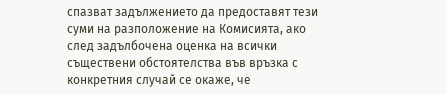спазват задължението да предоставят тези суми на разположение на Комисията, ако след задълбочена оценка на всички съществени обстоятелства във връзка с конкретния случай се окаже, че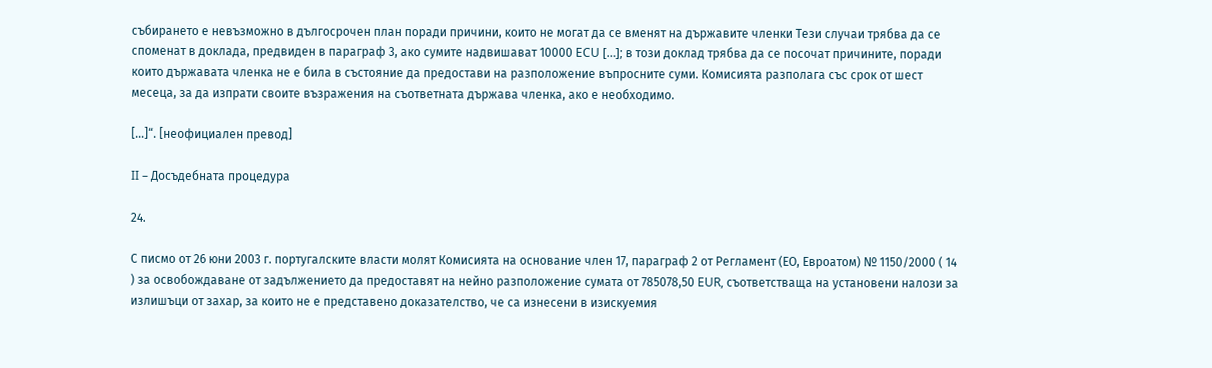събирането е невъзможно в дългосрочен план поради причини, които не могат да се вменят на държавите членки Тези случаи трябва да се споменат в доклада, предвиден в параграф 3, ако сумите надвишават 10000 ECU […]; в този доклад трябва да се посочат причините, поради които държавата членка не е била в състояние да предостави на разположение въпросните суми. Комисията разполага със срок от шест месеца, за да изпрати своите възражения на съответната държава членка, ако е необходимо.

[…]“. [неофициален превод]

II – Досъдебната процедура

24.

С писмо от 26 юни 2003 г. португалските власти молят Комисията на основание член 17, параграф 2 от Регламент (ЕО, Евроатом) № 1150/2000 ( 14 ) за освобождаване от задължението да предоставят на нейно разположение сумата от 785078,50 EUR, съответстваща на установени налози за излишъци от захар, за които не е представено доказателство, че са изнесени в изискуемия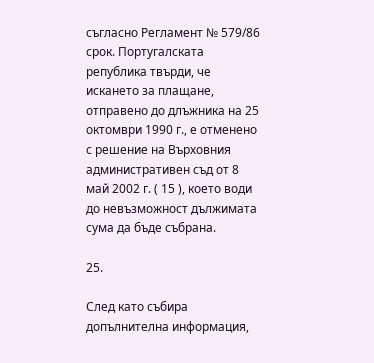съгласно Регламент № 579/86 срок. Португалската република твърди, че искането за плащане, отправено до длъжника на 25 октомври 1990 г., е отменено с решение на Върховния административен съд от 8 май 2002 г. ( 15 ), което води до невъзможност дължимата сума да бъде събрана.

25.

След като събира допълнителна информация,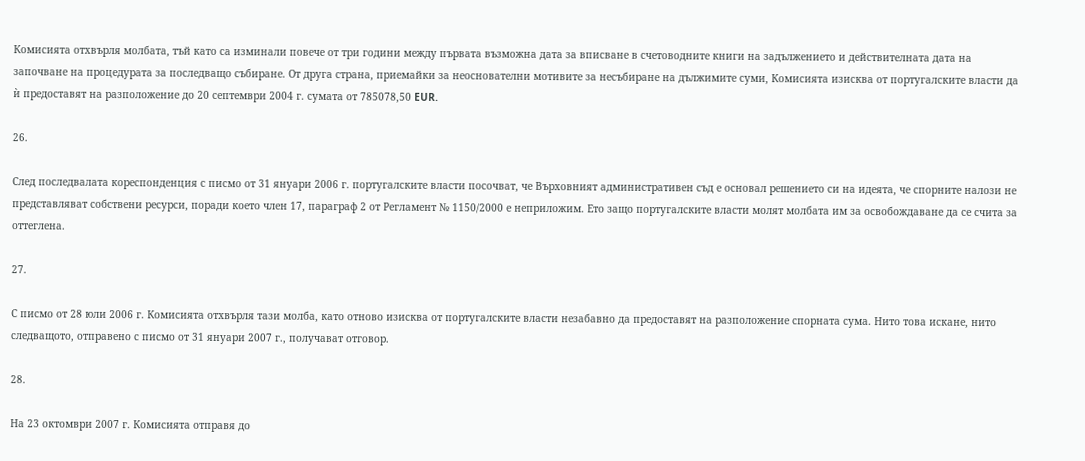Комисията отхвърля молбата, тъй като са изминали повече от три години между първата възможна дата за вписване в счетоводните книги на задължението и действителната дата на започване на процедурата за последващо събиране. От друга страна, приемайки за неоснователни мотивите за несъбиране на дължимите суми, Комисията изисква от португалските власти да ѝ предоставят на разположение до 20 септември 2004 г. сумата от 785078,50 EUR.

26.

След последвалата кореспонденция с писмо от 31 януари 2006 г. португалските власти посочват, че Върховният административен съд е основал решението си на идеята, че спорните налози не представляват собствени ресурси, поради което член 17, параграф 2 от Регламент № 1150/2000 е неприложим. Ето защо португалските власти молят молбата им за освобождаване да се счита за оттеглена.

27.

С писмо от 28 юли 2006 г. Комисията отхвърля тази молба, като отново изисква от португалските власти незабавно да предоставят на разположение спорната сума. Нито това искане, нито следващото, отправено с писмо от 31 януари 2007 г., получават отговор.

28.

На 23 октомври 2007 г. Комисията отправя до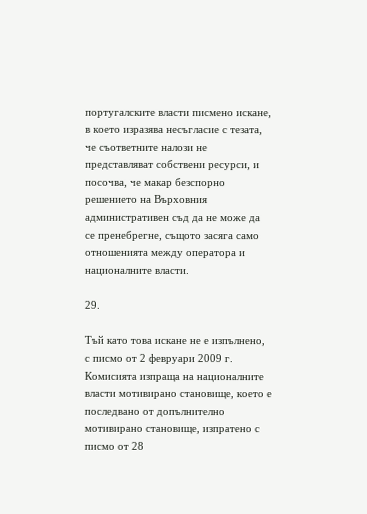португалските власти писмено искане, в което изразява несъгласие с тезата, че съответните налози не представляват собствени ресурси, и посочва, че макар безспорно решението на Върховния административен съд да не може да се пренебрегне, същото засяга само отношенията между оператора и националните власти.

29.

Тъй като това искане не е изпълнено, с писмо от 2 февруари 2009 г. Комисията изпраща на националните власти мотивирано становище, което е последвано от допълнително мотивирано становище, изпратено с писмо от 28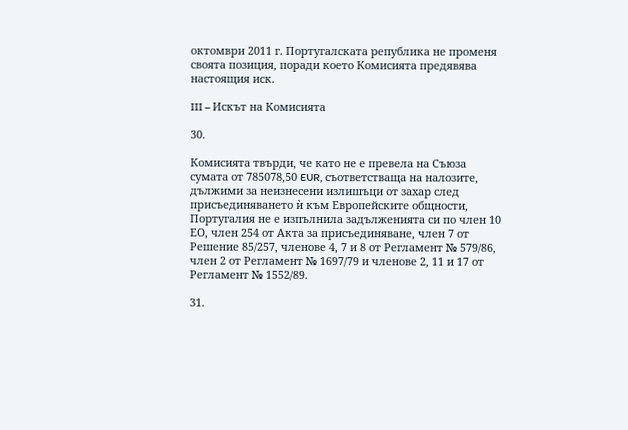октомври 2011 г. Португалската република не променя своята позиция, поради което Комисията предявява настоящия иск.

III – Искът на Комисията

30.

Комисията твърди, че като не е превела на Съюза сумата от 785078,50 EUR, съответстваща на налозите, дължими за неизнесени излишъци от захар след присъединяването ѝ към Европейските общности, Португалия не е изпълнила задълженията си по член 10 ЕО, член 254 от Акта за присъединяване, член 7 от Решение 85/257, членове 4, 7 и 8 от Регламент № 579/86, член 2 от Регламент № 1697/79 и членове 2, 11 и 17 от Регламент № 1552/89.

31.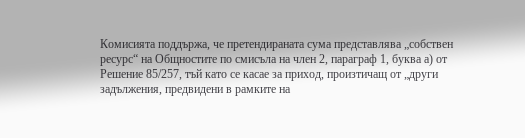Комисията поддържа, че претендираната сума представлява „собствен ресурс“ на Общностите по смисъла на член 2, параграф 1, буква а) от Решение 85/257, тъй като се касае за приход, произтичащ от „други задължения, предвидени в рамките на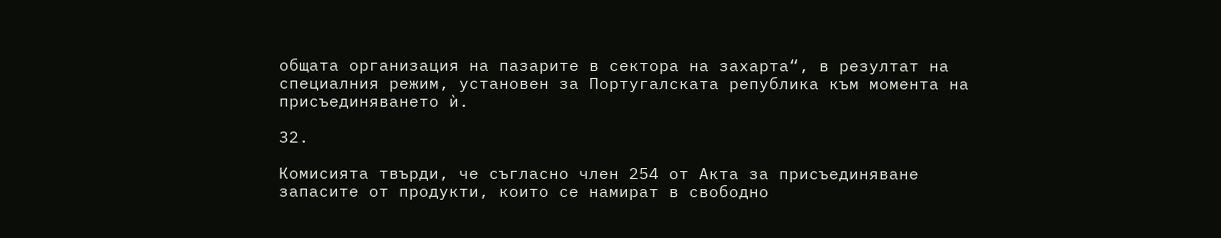общата организация на пазарите в сектора на захарта“, в резултат на специалния режим, установен за Португалската република към момента на присъединяването ѝ.

32.

Комисията твърди, че съгласно член 254 от Акта за присъединяване запасите от продукти, които се намират в свободно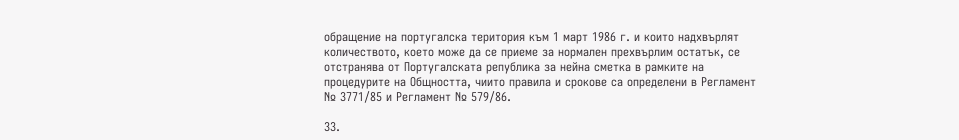обращение на португалска територия към 1 март 1986 г. и които надхвърлят количеството, което може да се приеме за нормален прехвърлим остатък, се отстранява от Португалската република за нейна сметка в рамките на процедурите на Общността, чиито правила и срокове са определени в Регламент № 3771/85 и Регламент № 579/86.

33.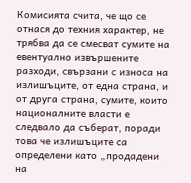Комисията счита, че що се отнася до техния характер, не трябва да се смесват сумите на евентуално извършените разходи, свързани с износа на излишъците, от една страна, и от друга страна, сумите, които националните власти е следвало да съберат, поради това че излишъците са определени като „продадени на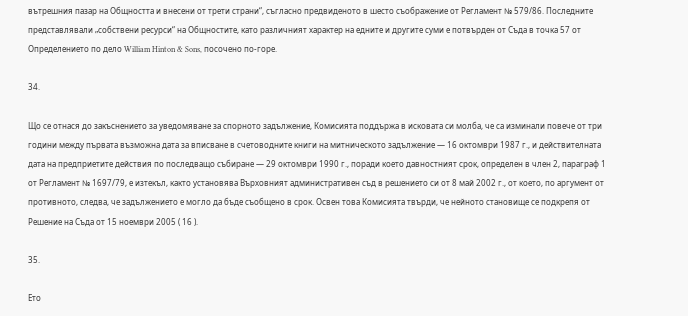вътрешния пазар на Общността и внесени от трети страни“, съгласно предвиденото в шесто съображение от Регламент № 579/86. Последните представлявали „собствени ресурси“ на Общностите, като различният характер на едните и другите суми е потвърден от Съда в точка 57 от Определението по дело William Hinton & Sons, посочено по-горе.

34.

Що се отнася до закъснението за уведомяване за спорното задължение, Комисията поддържа в исковата си молба, че са изминали повече от три години между първата възможна дата за вписване в счетоводните книги на митническото задължение — 16 октомври 1987 г., и действителната дата на предприетите действия по последващо събиране — 29 октомври 1990 г., поради което давностният срок, определен в член 2, параграф 1 от Регламент № 1697/79, е изтекъл, както установява Върховният административен съд в решението си от 8 май 2002 г., от което, по аргумент от противното, следва, че задължението е могло да бъде съобщено в срок. Освен това Комисията твърди, че нейното становище се подкрепя от Решение на Съда от 15 ноември 2005 ( 16 ).

35.

Ето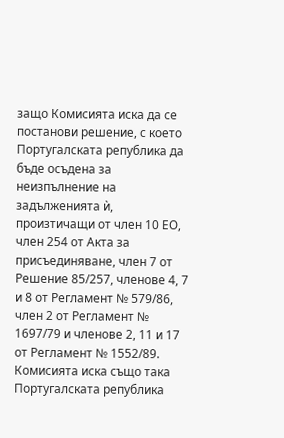защо Комисията иска да се постанови решение, с което Португалската република да бъде осъдена за неизпълнение на задълженията ѝ, произтичащи от член 10 ЕО, член 254 от Акта за присъединяване, член 7 от Решение 85/257, членове 4, 7 и 8 от Регламент № 579/86, член 2 от Регламент № 1697/79 и членове 2, 11 и 17 от Регламент № 1552/89. Комисията иска също така Португалската република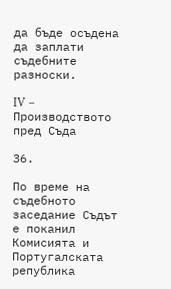да бъде осъдена да заплати съдебните разноски.

IV – Производството пред Съда

36.

По време на съдебното заседание Съдът е поканил Комисията и Португалската република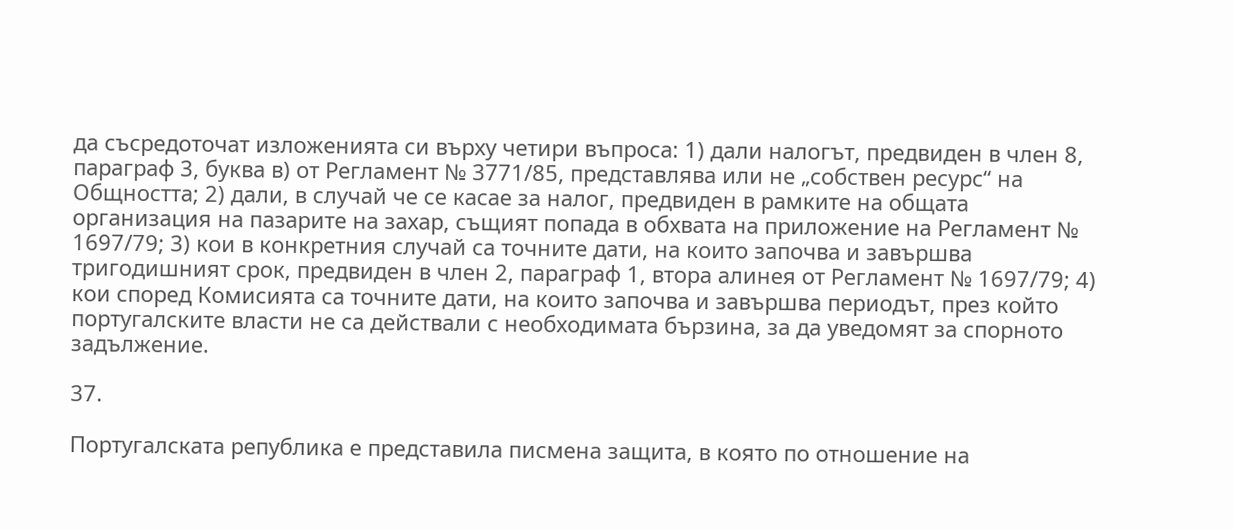да съсредоточат изложенията си върху четири въпроса: 1) дали налогът, предвиден в член 8, параграф 3, буква в) от Регламент № 3771/85, представлява или не „собствен ресурс“ на Общността; 2) дали, в случай че се касае за налог, предвиден в рамките на общата организация на пазарите на захар, същият попада в обхвата на приложение на Регламент № 1697/79; 3) кои в конкретния случай са точните дати, на които започва и завършва тригодишният срок, предвиден в член 2, параграф 1, втора алинея от Регламент № 1697/79; 4) кои според Комисията са точните дати, на които започва и завършва периодът, през който португалските власти не са действали с необходимата бързина, за да уведомят за спорното задължение.

37.

Португалската република е представила писмена защита, в която по отношение на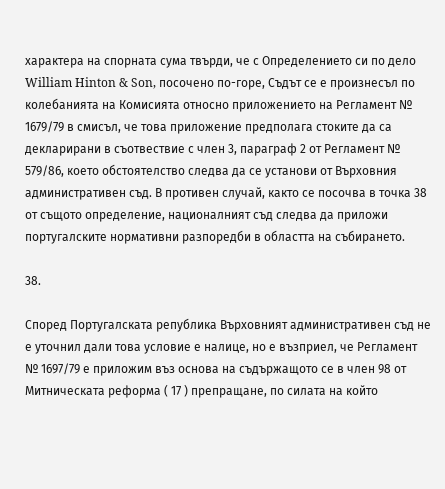характера на спорната сума твърди, че с Определението си по дело William Hinton & Son, посочено по-горе, Съдът се е произнесъл по колебанията на Комисията относно приложението на Регламент № 1679/79 в смисъл, че това приложение предполага стоките да са декларирани в съотвествие с член 3, параграф 2 от Регламент № 579/86, което обстоятелство следва да се установи от Върховния административен съд. В противен случай, както се посочва в точка 38 от същото определение, националният съд следва да приложи португалските нормативни разпоредби в областта на събирането.

38.

Според Португалската република Върховният административен съд не е уточнил дали това условие е налице, но е възприел, че Регламент № 1697/79 е приложим въз основа на съдържащото се в член 98 от Митническата реформа ( 17 ) препращане, по силата на който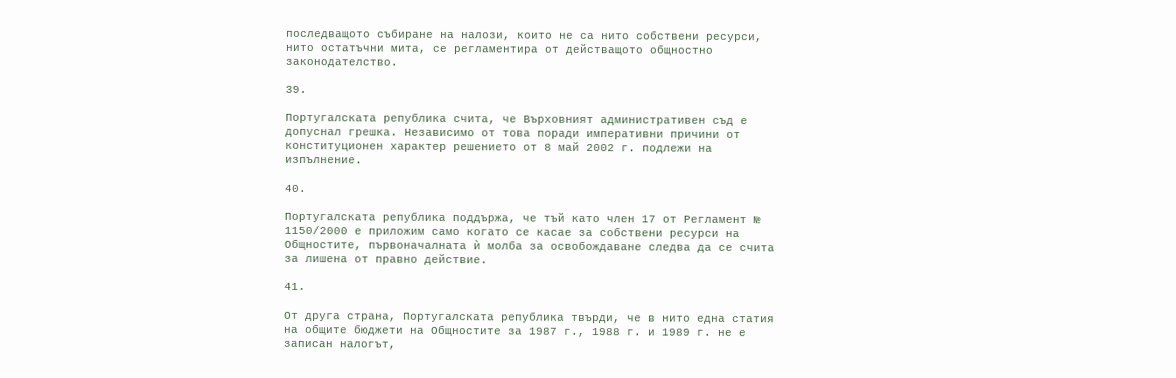последващото събиране на налози, които не са нито собствени ресурси, нито остатъчни мита, се регламентира от действащото общностно законодателство.

39.

Португалската република счита, че Върховният административен съд е допуснал грешка. Независимо от това поради императивни причини от конституционен характер решението от 8 май 2002 г. подлежи на изпълнение.

40.

Португалската република поддържа, че тъй като член 17 от Регламент № 1150/2000 е приложим само когато се касае за собствени ресурси на Общностите, първоначалната ѝ молба за освобождаване следва да се счита за лишена от правно действие.

41.

От друга страна, Португалската република твърди, че в нито една статия на общите бюджети на Общностите за 1987 г., 1988 г. и 1989 г. не е записан налогът,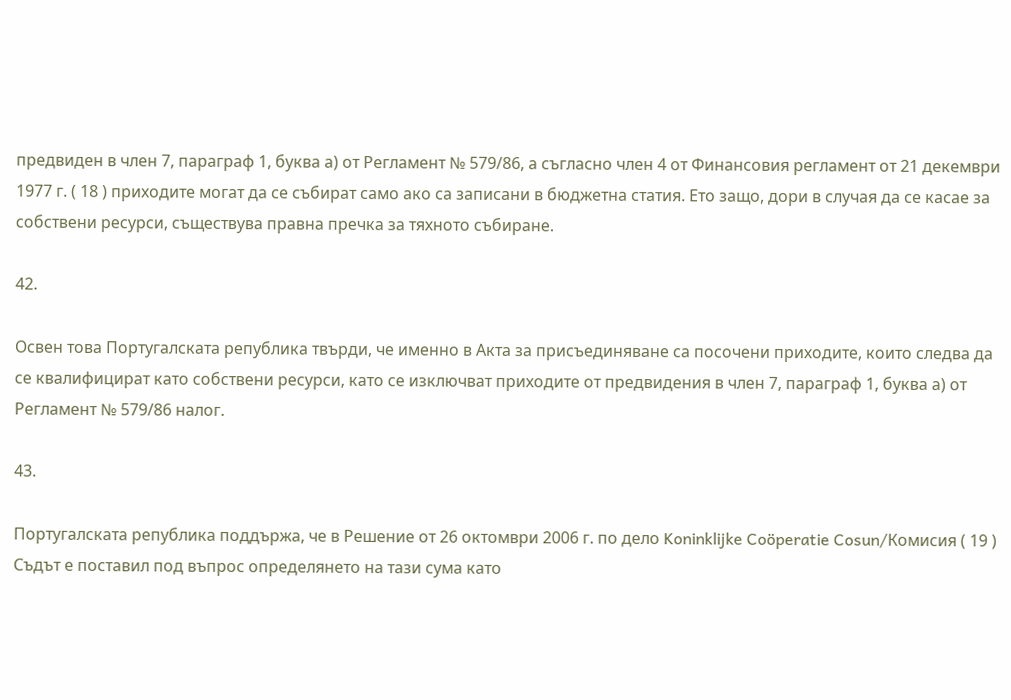предвиден в член 7, параграф 1, буква а) от Регламент № 579/86, а съгласно член 4 от Финансовия регламент от 21 декември 1977 г. ( 18 ) приходите могат да се събират само ако са записани в бюджетна статия. Ето защо, дори в случая да се касае за собствени ресурси, съществува правна пречка за тяхното събиране.

42.

Освен това Португалската република твърди, че именно в Акта за присъединяване са посочени приходите, които следва да се квалифицират като собствени ресурси, като се изключват приходите от предвидения в член 7, параграф 1, буква а) от Регламент № 579/86 налог.

43.

Португалската република поддържа, че в Решение от 26 октомври 2006 г. по дело Koninklijke Coöperatie Cosun/Комисия ( 19 ) Съдът е поставил под въпрос определянето на тази сума като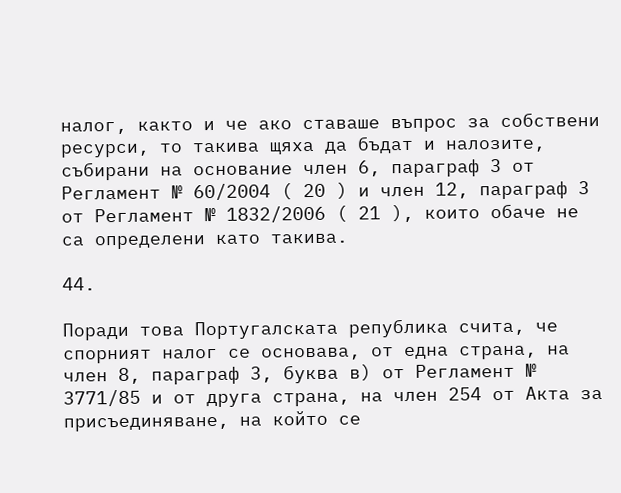налог, както и че ако ставаше въпрос за собствени ресурси, то такива щяха да бъдат и налозите, събирани на основание член 6, параграф 3 от Регламент № 60/2004 ( 20 ) и член 12, параграф 3 от Регламент № 1832/2006 ( 21 ), които обаче не са определени като такива.

44.

Поради това Португалската република счита, че спорният налог се основава, от една страна, на член 8, параграф 3, буква в) от Регламент № 3771/85 и от друга страна, на член 254 от Акта за присъединяване, на който се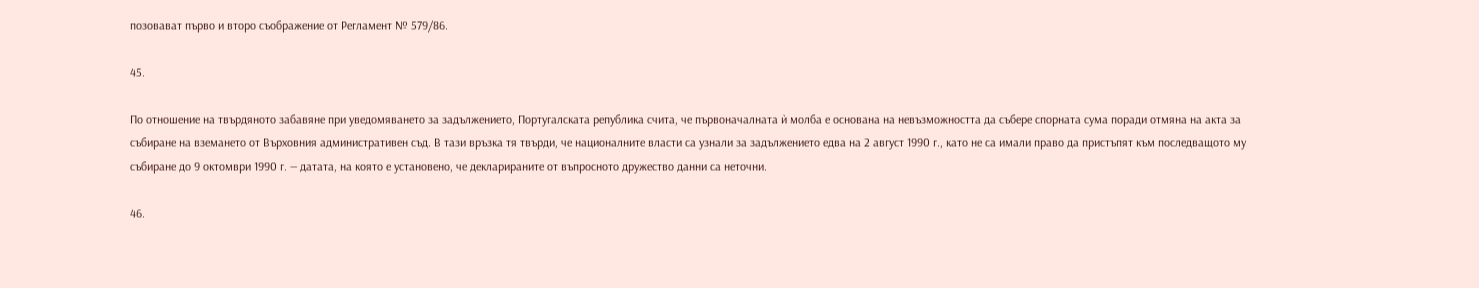позовават първо и второ съображение от Регламент № 579/86.

45.

По отношение на твърдяното забавяне при уведомяването за задължението, Португалската република счита, че първоначалната ѝ молба е основана на невъзможността да събере спорната сума поради отмяна на акта за събиране на вземането от Върховния административен съд. В тази връзка тя твърди, че националните власти са узнали за задължението едва на 2 август 1990 г., като не са имали право да пристъпят към последващото му събиране до 9 октомври 1990 г. — датата, на която е установено, че декларираните от въпросното дружество данни са неточни.

46.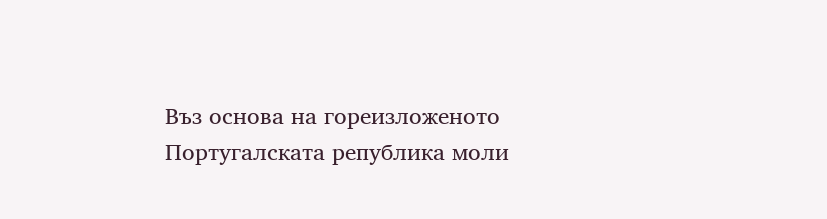Въз основа на гореизложеното Португалската република моли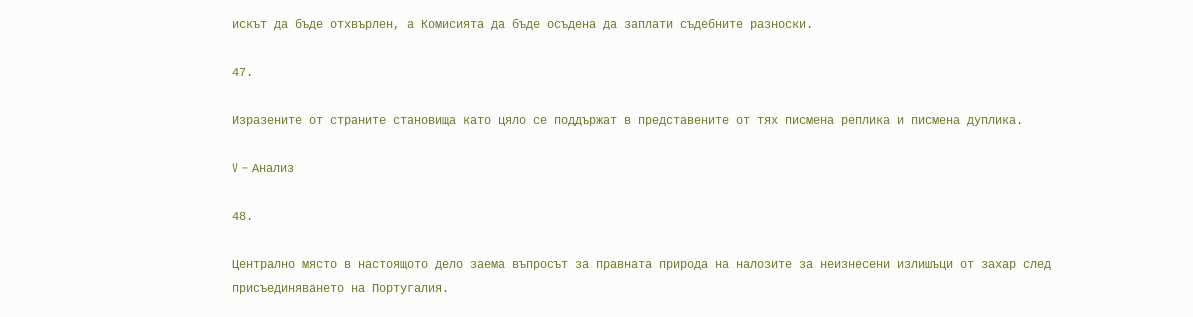искът да бъде отхвърлен, а Комисията да бъде осъдена да заплати съдебните разноски.

47.

Изразените от страните становища като цяло се поддържат в представените от тях писмена реплика и писмена дуплика.

V – Анализ

48.

Централно място в настоящото дело заема въпросът за правната природа на налозите за неизнесени излишъци от захар след присъединяването на Португалия.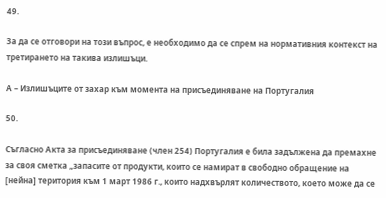49.

За да се отговори на този въпрос, е необходимо да се спрем на нормативния контекст на третирането на такива излишъци.

А – Излишъците от захар към момента на присъединяване на Португалия

50.

Съгласно Акта за присъединяване (член 254) Португалия е била задължена да премахне за своя сметка „запасите от продукти, които се намират в свободно обращение на [нейна] територия към 1 март 1986 г., които надхвърлят количеството, което може да се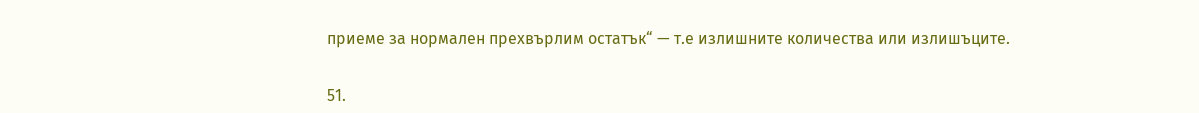приеме за нормален прехвърлим остатък“ — т.е излишните количества или излишъците.

51.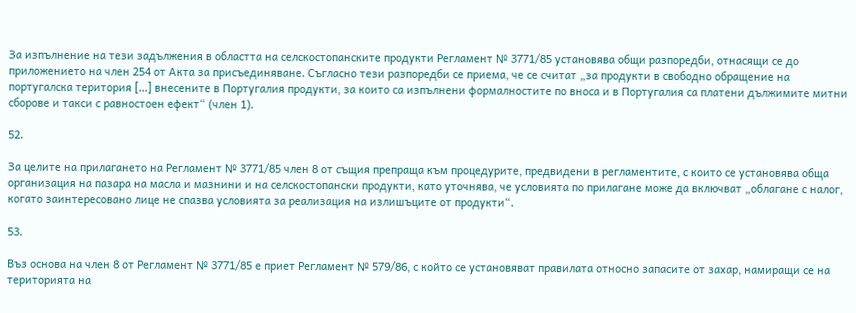За изпълнение на тези задължения в областта на селскостопанските продукти Регламент № 3771/85 установява общи разпоредби, отнасящи се до приложението на член 254 от Акта за присъединяване. Съгласно тези разпоредби се приема, че се считат „за продукти в свободно обращение на португалска територия […] внесените в Португалия продукти, за които са изпълнени формалностите по вноса и в Португалия са платени дължимите митни сборове и такси с равностоен ефект“ (член 1).

52.

За целите на прилагането на Регламент № 3771/85 член 8 от същия препраща към процедурите, предвидени в регламентите, с които се установява обща организация на пазара на масла и мазнини и на селскостопански продукти, като уточнява, че условията по прилагане може да включват „облагане с налог, когато заинтересовано лице не спазва условията за реализация на излишъците от продукти“.

53.

Въз основа на член 8 от Регламент № 3771/85 е приет Регламент № 579/86, с който се установяват правилата относно запасите от захар, намиращи се на територията на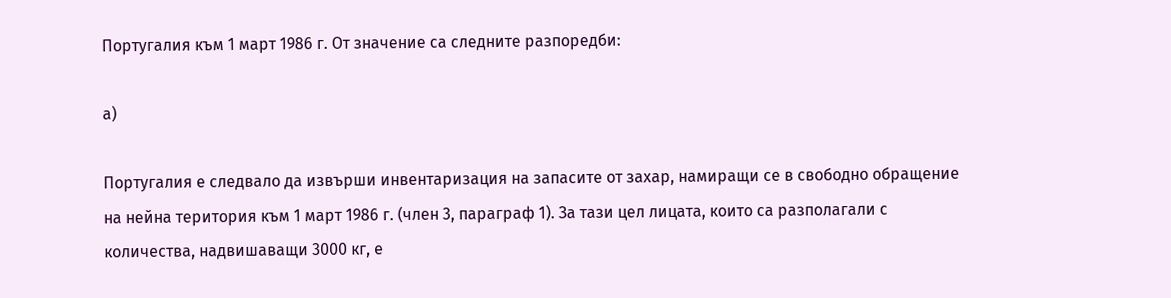Португалия към 1 март 1986 г. От значение са следните разпоредби:

а)

Португалия е следвало да извърши инвентаризация на запасите от захар, намиращи се в свободно обращение на нейна територия към 1 март 1986 г. (член 3, параграф 1). За тази цел лицата, които са разполагали с количества, надвишаващи 3000 кг, е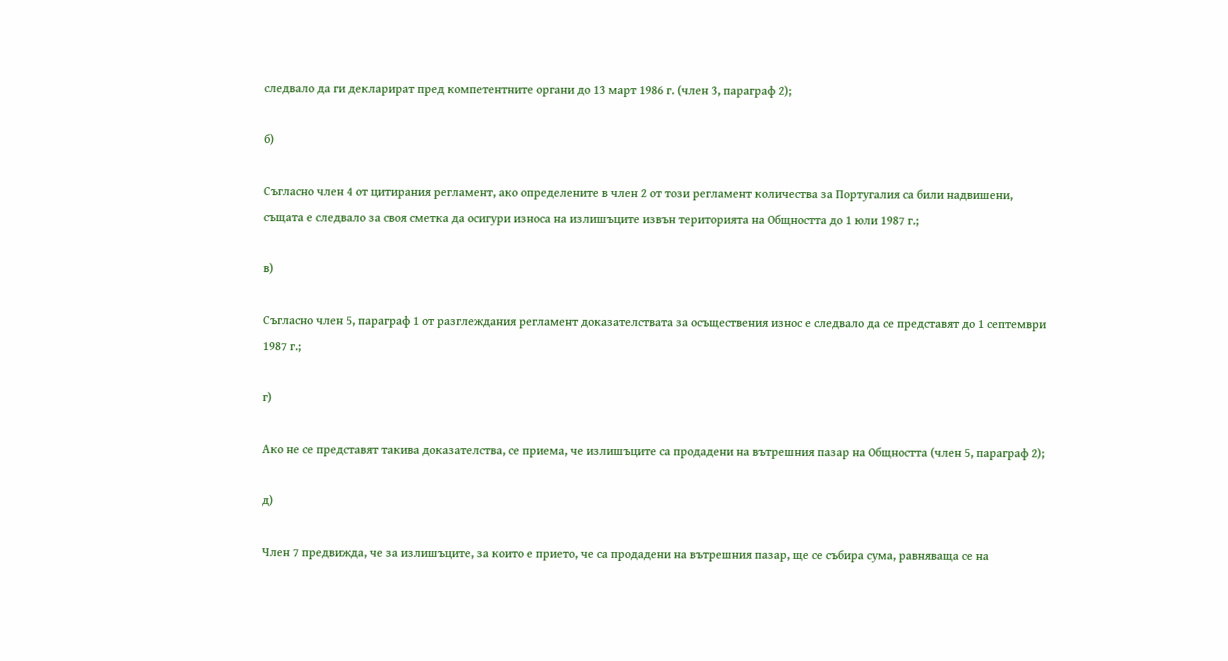следвало да ги декларират пред компетентните органи до 13 март 1986 г. (член 3, параграф 2);

б)

Съгласно член 4 от цитирания регламент, ако определените в член 2 от този регламент количества за Португалия са били надвишени, същата е следвало за своя сметка да осигури износа на излишъците извън територията на Общността до 1 юли 1987 г.;

в)

Съгласно член 5, параграф 1 от разглеждания регламент доказателствата за осъществения износ е следвало да се представят до 1 септември 1987 г.;

г)

Ако не се представят такива доказателства, се приема, че излишъците са продадени на вътрешния пазар на Общността (член 5, параграф 2);

д)

Член 7 предвижда, че за излишъците, за които е прието, че са продадени на вътрешния пазар, ще се събира сума, равняваща се на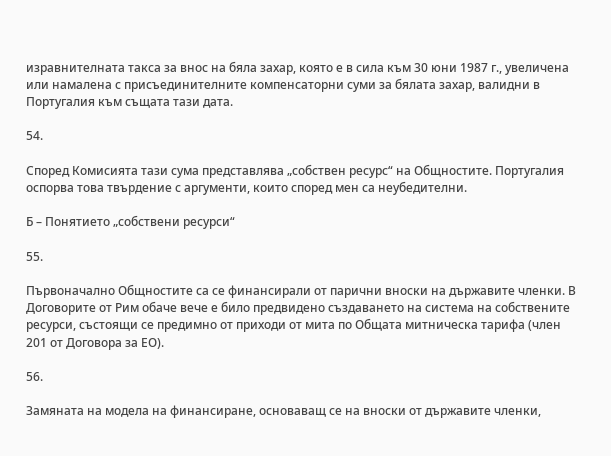изравнителната такса за внос на бяла захар, която е в сила към 30 юни 1987 г., увеличена или намалена с присъединителните компенсаторни суми за бялата захар, валидни в Португалия към същата тази дата.

54.

Според Комисията тази сума представлява „собствен ресурс“ на Общностите. Португалия оспорва това твърдение с аргументи, които според мен са неубедителни.

Б – Понятието „собствени ресурси“

55.

Първоначално Общностите са се финансирали от парични вноски на държавите членки. В Договорите от Рим обаче вече е било предвидено създаването на система на собствените ресурси, състоящи се предимно от приходи от мита по Общата митническа тарифа (член 201 от Договора за ЕО).

56.

Замяната на модела на финансиране, основаващ се на вноски от държавите членки,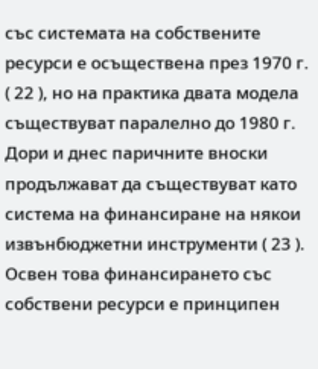със системата на собствените ресурси е осъществена през 1970 г. ( 22 ), но на практика двата модела съществуват паралелно до 1980 г. Дори и днес паричните вноски продължават да съществуват като система на финансиране на някои извънбюджетни инструменти ( 23 ). Освен това финансирането със собствени ресурси е принципен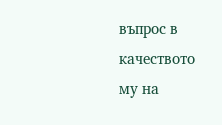въпрос в качеството му на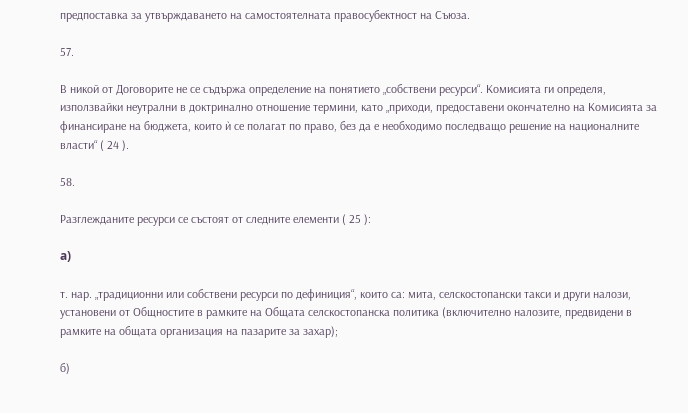предпоставка за утвърждаването на самостоятелната правосубектност на Съюза.

57.

В никой от Договорите не се съдържа определение на понятието „собствени ресурси“. Комисията ги определя, използвайки неутрални в доктринално отношение термини, като „приходи, предоставени окончателно на Комисията за финансиране на бюджета, които ѝ се полагат по право, без да е необходимо последващо решение на националните власти“ ( 24 ).

58.

Разглежданите ресурси се състоят от следните елементи ( 25 ):

a)

т. нар. „традиционни или собствени ресурси по дефиниция“, които са: мита, селскостопански такси и други налози, установени от Общностите в рамките на Общата селскостопанска политика (включително налозите, предвидени в рамките на общата организация на пазарите за захар);

б)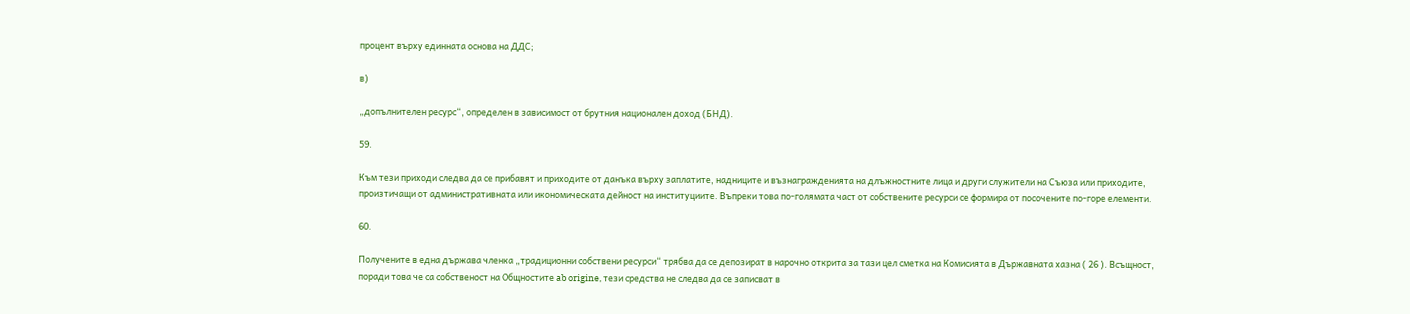процент върху единната основа на ДДС;

в)

„допълнителен ресурс“, определен в зависимост от брутния национален доход (БНД).

59.

Към тези приходи следва да се прибавят и приходите от данъка върху заплатите, надниците и възнагражденията на длъжностните лица и други служители на Съюза или приходите, произтичащи от административната или икономическата дейност на институциите. Въпреки това по-голямата част от собствените ресурси се формира от посочените по-горе елементи.

60.

Получените в една държава членка „традиционни собствени ресурси“ трябва да се депозират в нарочно открита за тази цел сметка на Комисията в Държавната хазна ( 26 ). Всъщност, поради това че са собственост на Общностите ab origine, тези средства не следва да се записват в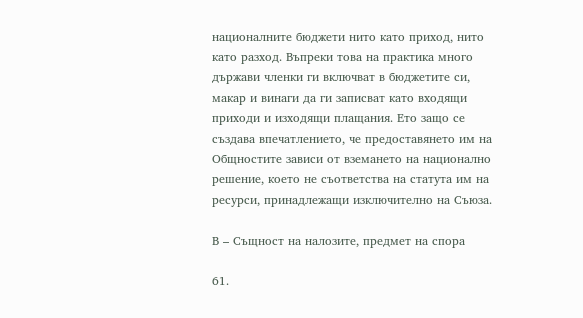националните бюджети нито като приход, нито като разход. Въпреки това на практика много държави членки ги включват в бюджетите си, макар и винаги да ги записват като входящи приходи и изходящи плащания. Ето защо се създава впечатлението, че предоставянето им на Общностите зависи от вземането на национално решение, което не съответства на статута им на ресурси, принадлежащи изключително на Съюза.

В – Същност на налозите, предмет на спора

61.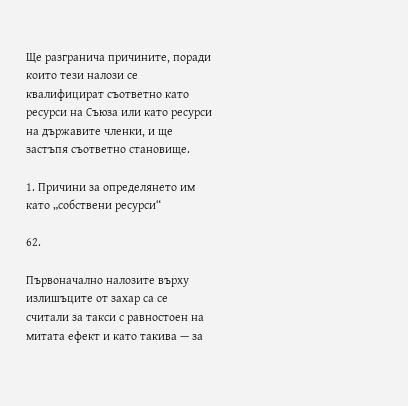Ще разгранича причините, поради които тези налози се квалифицират съответно като ресурси на Съюза или като ресурси на държавите членки, и ще застъпя съответно становище.

1. Причини за определянето им като „собствени ресурси“

62.

Първоначално налозите върху излишъците от захар са се считали за такси с равностоен на митата ефект и като такива — за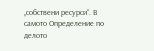„собствени ресурси“. В самото Определение по делото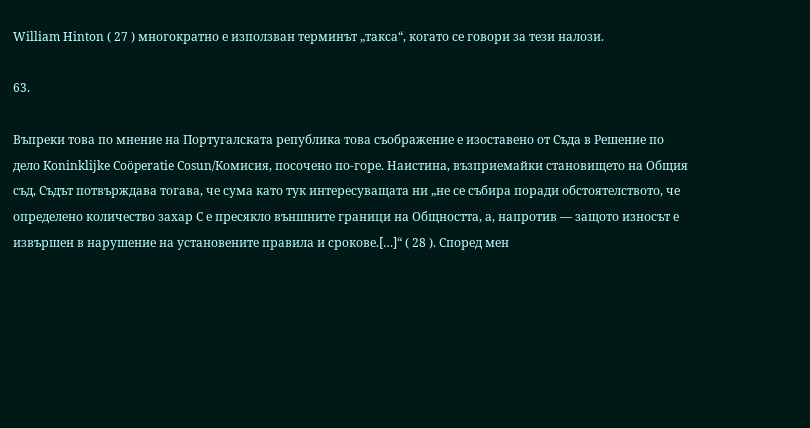William Hinton ( 27 ) многократно е използван терминът „такса“, когато се говори за тези налози.

63.

Въпреки това по мнение на Португалската република това съображение е изоставено от Съда в Решение по дело Koninklijke Coöperatie Cosun/Комисия, посочено по-горе. Наистина, възприемайки становището на Общия съд, Съдът потвърждава тогава, че сума като тук интересуващата ни „не се събира поради обстоятелството, че определено количество захар С е пресякло външните граници на Общността, а, напротив — защото износът е извършен в нарушение на установените правила и срокове.[…]“ ( 28 ). Според мен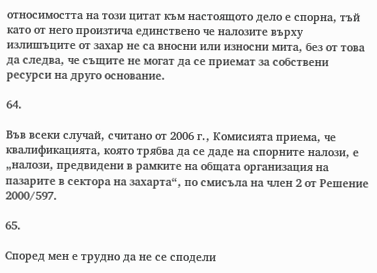относимостта на този цитат към настоящото дело е спорна, тъй като от него произтича единствено че налозите върху излишъците от захар не са вносни или износни мита, без от това да следва, че същите не могат да се приемат за собствени ресурси на друго основание.

64.

Във всеки случай, считано от 2006 г., Комисията приема, че квалификацията, която трябва да се даде на спорните налози, е „налози, предвидени в рамките на общата организация на пазарите в сектора на захарта“, по смисъла на член 2 от Решение 2000/597.

65.

Според мен е трудно да не се сподели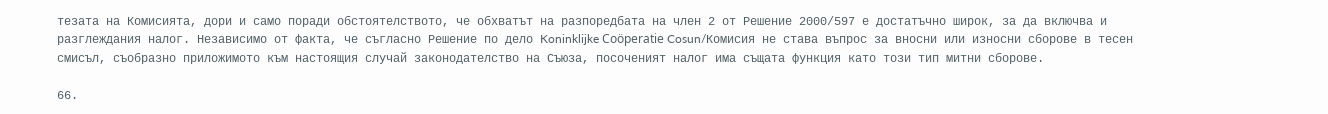тезата на Комисията, дори и само поради обстоятелството, че обхватът на разпоредбата на член 2 от Решение 2000/597 е достатъчно широк, за да включва и разглеждания налог. Независимо от факта, че съгласно Решение по дело Koninklijke Coöperatie Cosun/Комисия не става въпрос за вносни или износни сборове в тесен смисъл, съобразно приложимото към настоящия случай законодателство на Съюза, посоченият налог има същата функция като този тип митни сборове.

66.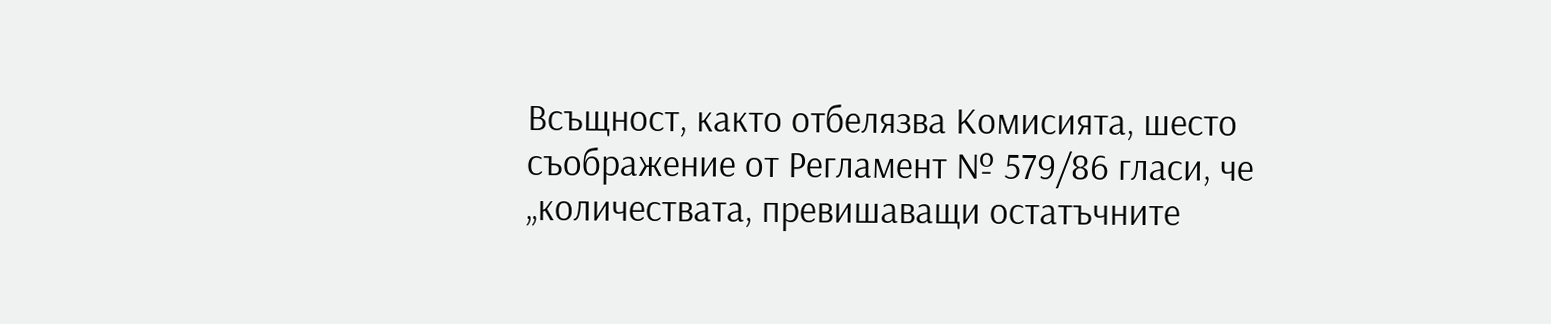Всъщност, както отбелязва Комисията, шесто съображение от Регламент № 579/86 гласи, че „количествата, превишаващи остатъчните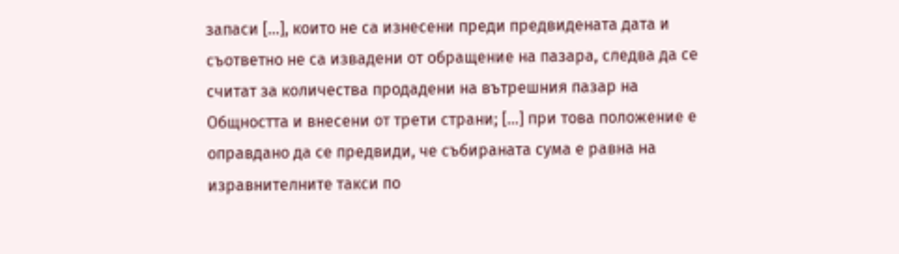запаси […], които не са изнесени преди предвидената дата и съответно не са извадени от обращение на пазара, следва да се считат за количества продадени на вътрешния пазар на Общността и внесени от трети страни; […] при това положение е оправдано да се предвиди, че събираната сума е равна на изравнителните такси по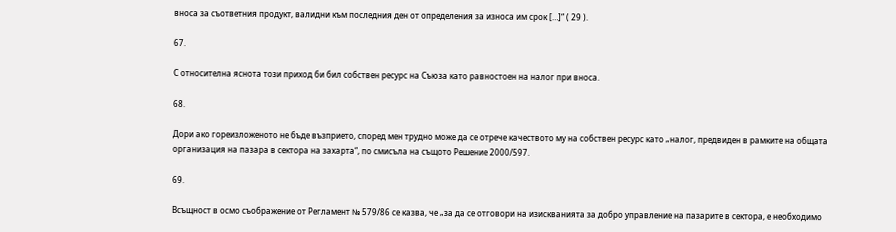вноса за съответния продукт, валидни към последния ден от определения за износа им срок […]“ ( 29 ).

67.

С относителна яснота този приход би бил собствен ресурс на Съюза като равностоен на налог при вноса.

68.

Дори ако гореизложеното не бъде възприето, според мен трудно може да се отрече качеството му на собствен ресурс като „налог, предвиден в рамките на общата организация на пазара в сектора на захарта“, по смисъла на същото Решение 2000/597.

69.

Всъщност в осмо съображение от Регламент № 579/86 се казва, че „за да се отговори на изискванията за добро управление на пазарите в сектора, е необходимо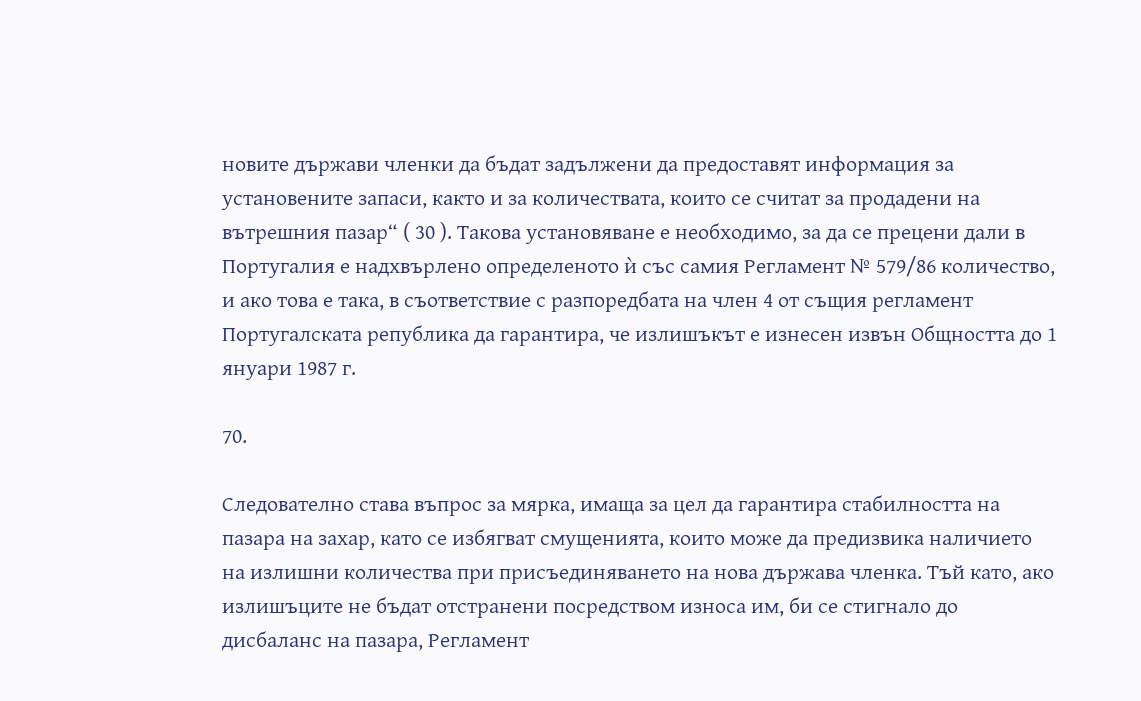новите държави членки да бъдат задължени да предоставят информация за установените запаси, както и за количествата, които се считат за продадени на вътрешния пазар“ ( 30 ). Такова установяване е необходимо, за да се прецени дали в Португалия е надхвърлено определеното ѝ със самия Регламент № 579/86 количество, и ако това е така, в съответствие с разпоредбата на член 4 от същия регламент Португалската република да гарантира, че излишъкът е изнесен извън Общността до 1 януари 1987 г.

70.

Следователно става въпрос за мярка, имаща за цел да гарантира стабилността на пазара на захар, като се избягват смущенията, които може да предизвика наличието на излишни количества при присъединяването на нова държава членка. Тъй като, ако излишъците не бъдат отстранени посредством износа им, би се стигнало до дисбаланс на пазара, Регламент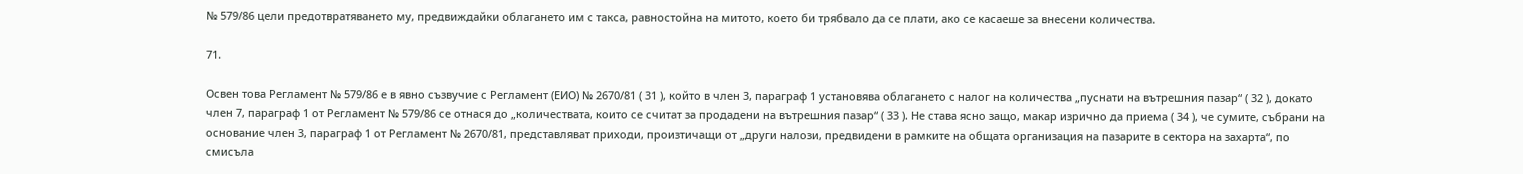№ 579/86 цели предотвратяването му, предвиждайки облагането им с такса, равностойна на митото, което би трябвало да се плати, ако се касаеше за внесени количества.

71.

Освен това Регламент № 579/86 е в явно съзвучие с Регламент (ЕИО) № 2670/81 ( 31 ), който в член 3, параграф 1 установява облагането с налог на количества „пуснати на вътрешния пазар“ ( 32 ), докато член 7, параграф 1 от Регламент № 579/86 се отнася до „количествата, които се считат за продадени на вътрешния пазар“ ( 33 ). Не става ясно защо, макар изрично да приема ( 34 ), че сумите, събрани на основание член 3, параграф 1 от Регламент № 2670/81, представляват приходи, произтичащи от „други налози, предвидени в рамките на общата организация на пазарите в сектора на захарта“, по смисъла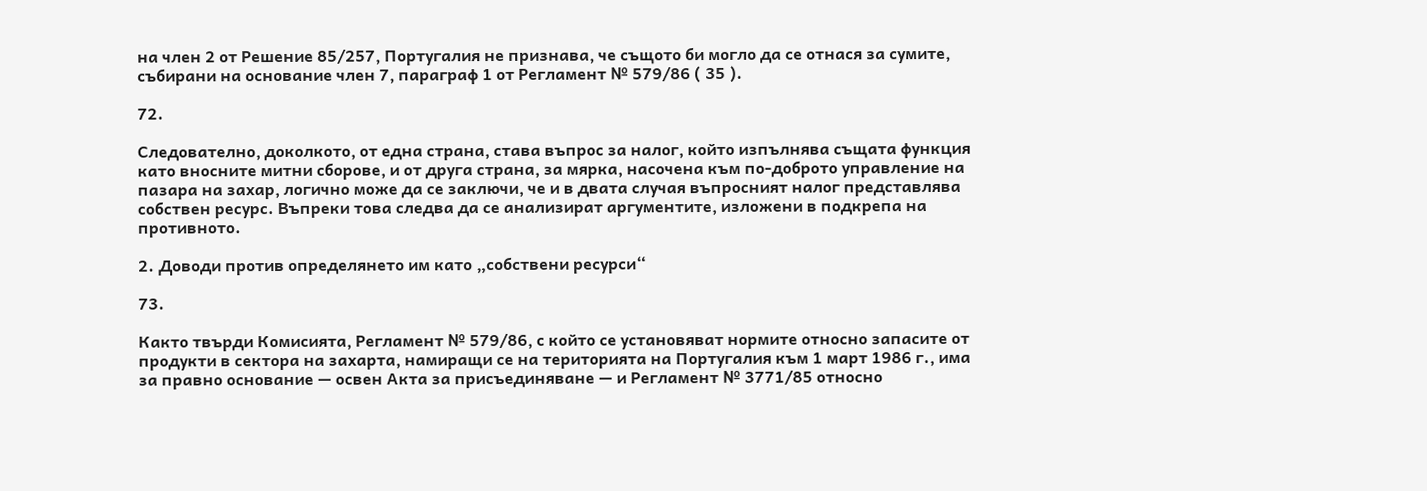на член 2 от Решение 85/257, Португалия не признава, че същото би могло да се отнася за сумите, събирани на основание член 7, параграф 1 от Регламент № 579/86 ( 35 ).

72.

Следователно, доколкото, от една страна, става въпрос за налог, който изпълнява същата функция като вносните митни сборове, и от друга страна, за мярка, насочена към по-доброто управление на пазара на захар, логично може да се заключи, че и в двата случая въпросният налог представлява собствен ресурс. Въпреки това следва да се анализират аргументите, изложени в подкрепа на противното.

2. Доводи против определянето им като „собствени ресурси“

73.

Както твърди Комисията, Регламент № 579/86, с който се установяват нормите относно запасите от продукти в сектора на захарта, намиращи се на територията на Португалия към 1 март 1986 г., има за правно основание — освен Акта за присъединяване — и Регламент № 3771/85 относно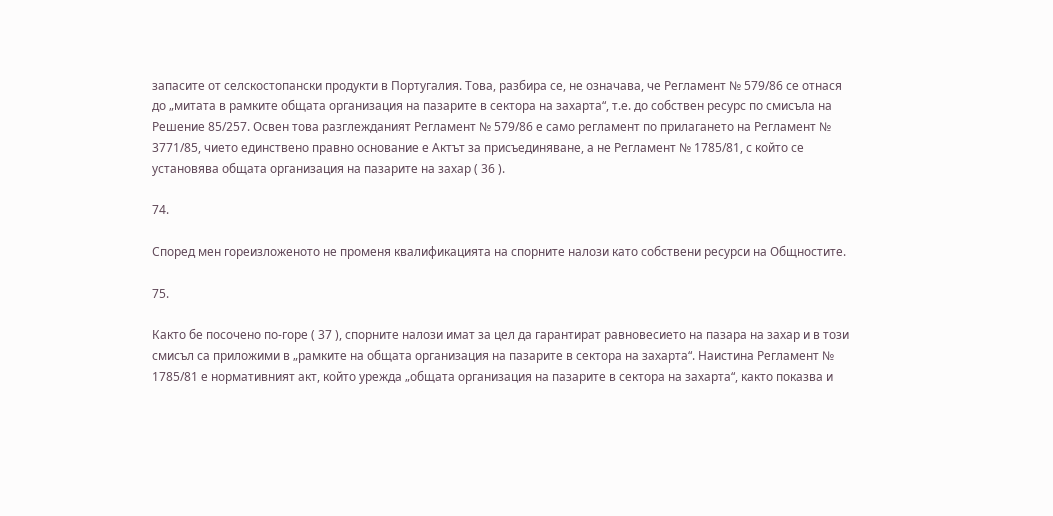запасите от селскостопански продукти в Португалия. Това, разбира се, не означава, че Регламент № 579/86 се отнася до „митата в рамките общата организация на пазарите в сектора на захарта“, т.е. до собствен ресурс по смисъла на Решение 85/257. Освен това разглежданият Регламент № 579/86 е само регламент по прилагането на Регламент № 3771/85, чието единствено правно основание е Актът за присъединяване, а не Регламент № 1785/81, с който се установява общата организация на пазарите на захар ( 36 ).

74.

Според мен гореизложеното не променя квалификацията на спорните налози като собствени ресурси на Общностите.

75.

Както бе посочено по-горе ( 37 ), спорните налози имат за цел да гарантират равновесието на пазара на захар и в този смисъл са приложими в „рамките на общата организация на пазарите в сектора на захарта“. Наистина Регламент № 1785/81 е нормативният акт, който урежда „общата организация на пазарите в сектора на захарта“, както показва и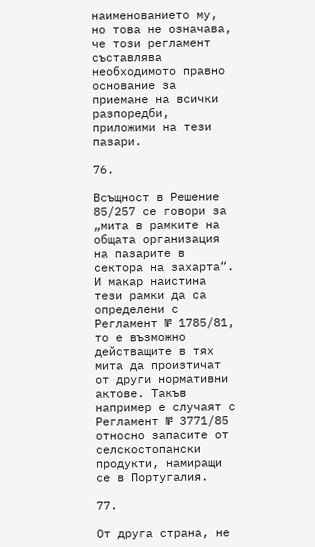наименованието му, но това не означава, че този регламент съставлява необходимото правно основание за приемане на всички разпоредби, приложими на тези пазари.

76.

Всъщност в Решение 85/257 се говори за „мита в рамките на общата организация на пазарите в сектора на захарта“. И макар наистина тези рамки да са определени с Регламент № 1785/81, то е възможно действащите в тях мита да произтичат от други нормативни актове. Такъв например е случаят с Регламент № 3771/85 относно запасите от селскостопански продукти, намиращи се в Португалия.

77.

От друга страна, не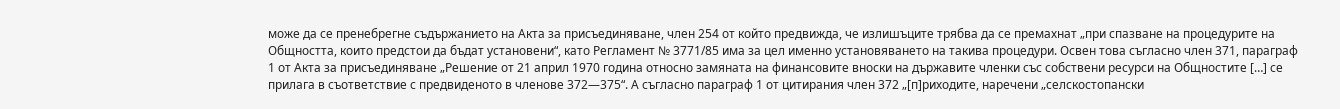може да се пренебрегне съдържанието на Акта за присъединяване, член 254 от който предвижда, че излишъците трябва да се премахнат „при спазване на процедурите на Общността, които предстои да бъдат установени“, като Регламент № 3771/85 има за цел именно установяването на такива процедури. Освен това съгласно член 371, параграф 1 от Акта за присъединяване „Решение от 21 април 1970 година относно замяната на финансовите вноски на държавите членки със собствени ресурси на Общностите […] се прилага в съответствие с предвиденото в членове 372—375“. А съгласно параграф 1 от цитирания член 372 „[п]риходите, нарeчeни „селскостопански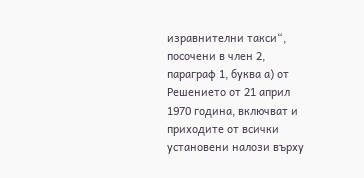изравнителни такси“, посочени в член 2, параграф 1, буква а) от Решението от 21 април 1970 година, включват и приходите от всички установени налози върху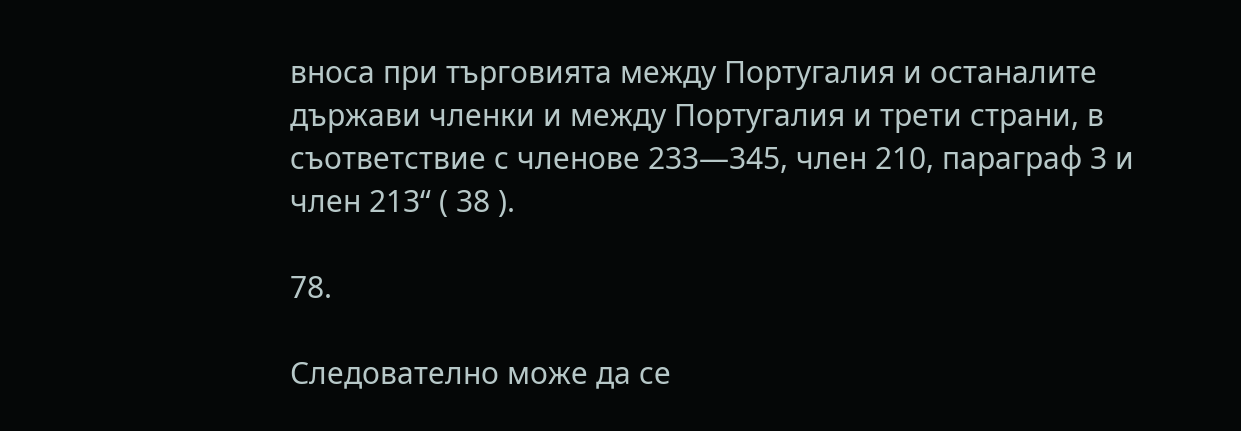вноса при търговията между Португалия и останалите държави членки и между Португалия и трети страни, в съответствие с членове 233—345, член 210, параграф 3 и член 213“ ( 38 ).

78.

Следователно може да се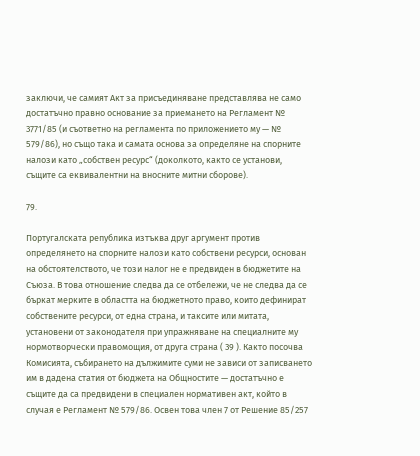заключи, че самият Акт за присъединяване представлява не само достатъчно правно основание за приемането на Регламент № 3771/85 (и съответно на регламента по приложението му — № 579/86), но също така и самата основа за определяне на спорните налози като „собствен ресурс“ (доколкото, както се установи, същите са еквивалентни на вносните митни сборове).

79.

Португалската република изтъква друг аргумент против определянето на спорните налози като собствени ресурси, основан на обстоятелството, че този налог не е предвиден в бюджетите на Съюза. В това отношение следва да се отбележи, че не следва да се бъркат мерките в областта на бюджетното право, които дефинират собствените ресурси, от една страна, и таксите или митата, установени от законодателя при упражняване на специалните му нормотворчески правомощия, от друга страна ( 39 ). Както посочва Комисията, събирането на дължимите суми не зависи от записването им в дадена статия от бюджета на Общностите — достатъчно е същите да са предвидени в специален нормативен акт, който в случая е Регламент № 579/86. Освен това член 7 от Решение 85/257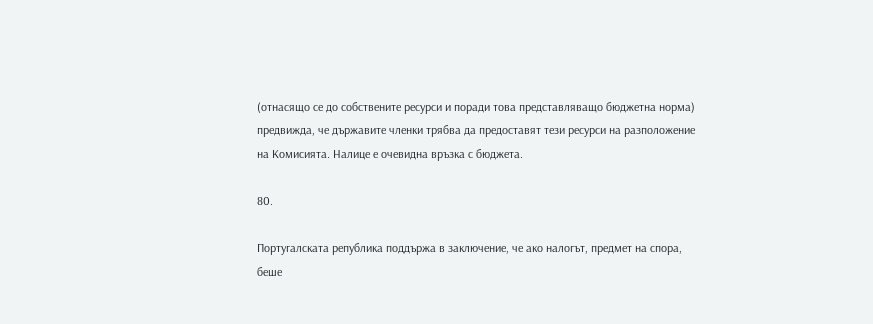(отнасящо се до собствените ресурси и поради това представляващо бюджетна норма) предвижда, че държавите членки трябва да предоставят тези ресурси на разположение на Комисията. Налице е очевидна връзка с бюджета.

80.

Португалската република поддържа в заключение, че ако налогът, предмет на спора, беше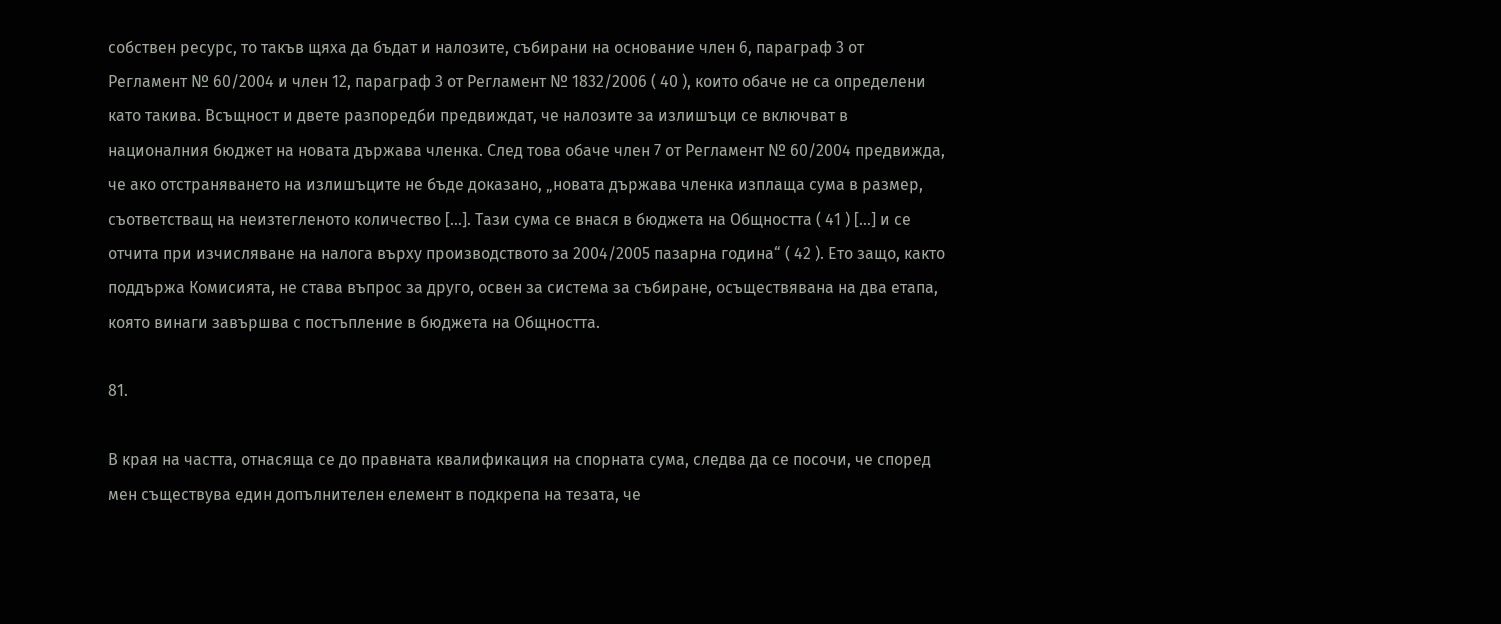собствен ресурс, то такъв щяха да бъдат и налозите, събирани на основание член 6, параграф 3 от Регламент № 60/2004 и член 12, параграф 3 от Регламент № 1832/2006 ( 40 ), които обаче не са определени като такива. Всъщност и двете разпоредби предвиждат, че налозите за излишъци се включват в националния бюджет на новата държава членка. След това обаче член 7 от Регламент № 60/2004 предвижда, че ако отстраняването на излишъците не бъде доказано, „новата държава членка изплаща сума в размер, съответстващ на неизтегленото количество […]. Тази сума се внася в бюджета на Общността ( 41 ) […] и се отчита при изчисляване на налога върху производството за 2004/2005 пазарна година“ ( 42 ). Ето защо, както поддържа Комисията, не става въпрос за друго, освен за система за събиране, осъществявана на два етапа, която винаги завършва с постъпление в бюджета на Общността.

81.

В края на частта, отнасяща се до правната квалификация на спорната сума, следва да се посочи, че според мен съществува един допълнителен елемент в подкрепа на тезата, че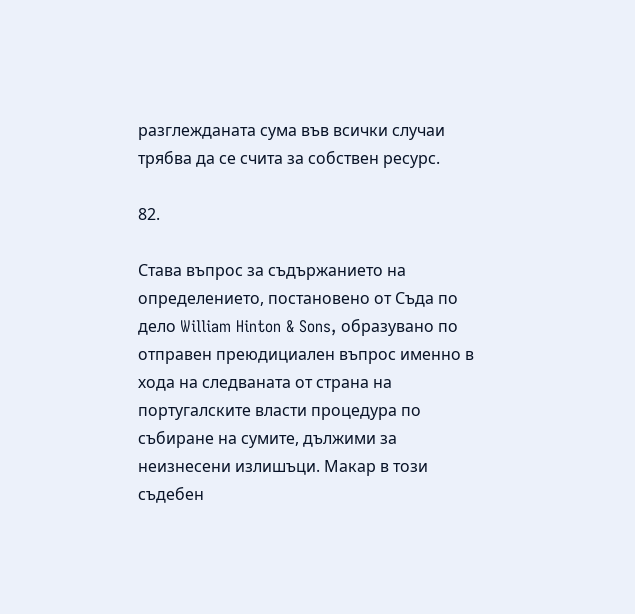разглежданата сума във всички случаи трябва да се счита за собствен ресурс.

82.

Става въпрос за съдържанието на определението, постановено от Съда по дело William Hinton & Sons, образувано по отправен преюдициален въпрос именно в хода на следваната от страна на португалските власти процедура по събиране на сумите, дължими за неизнесени излишъци. Макар в този съдебен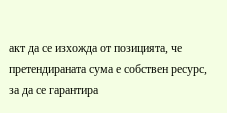акт да се изхожда от позицията, че претендираната сума е собствен ресурс, за да се гарантира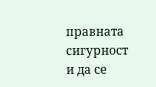правната сигурност и да се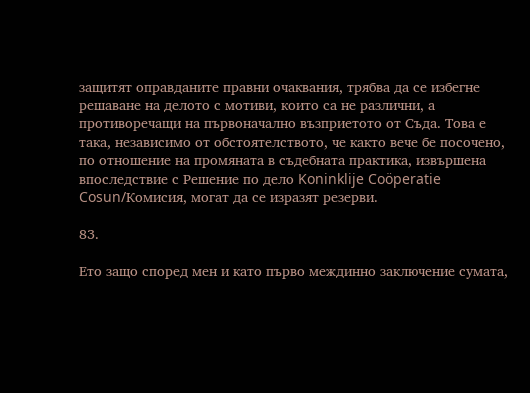защитят оправданите правни очаквания, трябва да се избегне решаване на делото с мотиви, които са не различни, а противоречащи на първоначално възприетото от Съда. Това е така, независимо от обстоятелството, че както вече бе посочено, по отношение на промяната в съдебната практика, извършена впоследствие с Решение по дело Koninklije Coöperatie Cosun/Комисия, могат да се изразят резерви.

83.

Ето защо според мен и като първо междинно заключение сумата,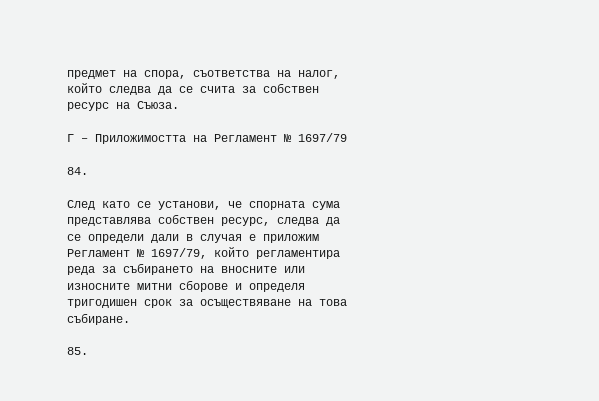предмет на спора, съответства на налог, който следва да се счита за собствен ресурс на Съюза.

Г – Приложимостта на Регламент № 1697/79

84.

След като се установи, че спорната сума представлява собствен ресурс, следва да се определи дали в случая е приложим Регламент № 1697/79, който регламентира реда за събирането на вносните или износните митни сборове и определя тригодишен срок за осъществяване на това събиране.

85.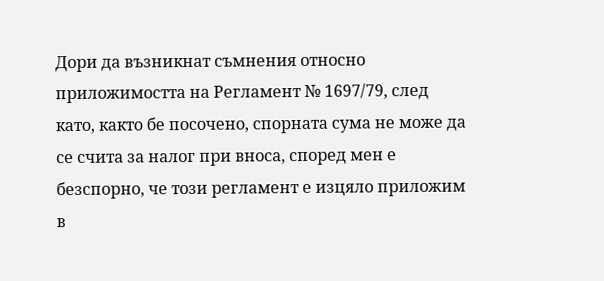Дори да възникнат съмнения относно приложимостта на Регламент № 1697/79, след като, както бе посочено, спорната сума не може да се счита за налог при вноса, според мен е безспорно, че този регламент е изцяло приложим в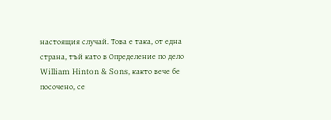настоящия случай. Това е така, от една страна, тъй като в Определение по дело William Hinton & Sons, както вече бе посочено, се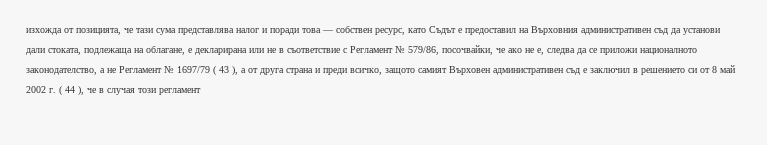изхожда от позицията, че тази сума представлява налог и поради това — собствен ресурс, като Съдът е предоставил на Върховния административен съд да установи дали стоката, подлежаща на облагане, е декларирана или не в съответствие с Регламент № 579/86, посочвайки, че ако не е, следва да се приложи националното законодателство, а не Регламент № 1697/79 ( 43 ), а от друга страна и преди всичко, защото самият Върховен административен съд е заключил в решението си от 8 май 2002 г. ( 44 ), че в случая този регламент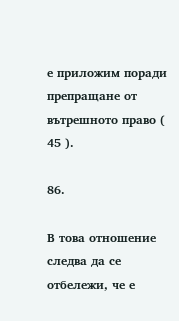е приложим поради препращане от вътрешното право ( 45 ).

86.

В това отношение следва да се отбележи, че е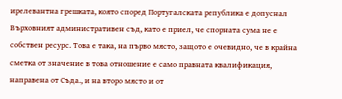ирелевантна грешката, която според Португалската република е допуснал Върховният административен съд, като е приел, че спорната сума не е собствен ресурс. Това е така, на първо място, защото е очевидно, че в крайна сметка от значение в това отношение е само правната квалификация, направена от Съда., и на второ място и от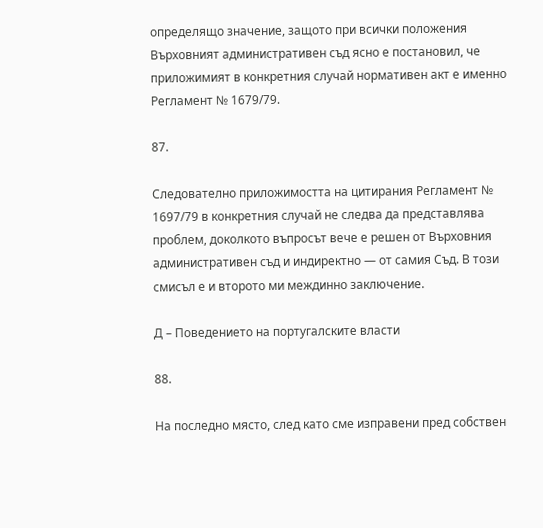определящо значение, защото при всички положения Върховният административен съд ясно е постановил, че приложимият в конкретния случай нормативен акт е именно Регламент № 1679/79.

87.

Следователно приложимостта на цитирания Регламент № 1697/79 в конкретния случай не следва да представлява проблем, доколкото въпросът вече е решен от Върховния административен съд и индиректно — от самия Съд. В този смисъл е и второто ми междинно заключение.

Д – Поведението на португалските власти

88.

На последно място, след като сме изправени пред собствен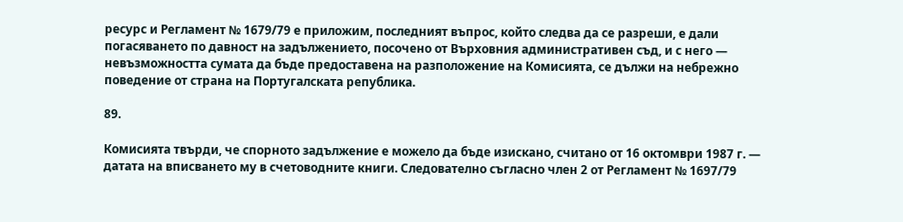ресурс и Регламент № 1679/79 е приложим, последният въпрос, който следва да се разреши, е дали погасяването по давност на задължението, посочено от Върховния административен съд, и с него — невъзможността сумата да бъде предоставена на разположение на Комисията, се дължи на небрежно поведение от страна на Португалската република.

89.

Комисията твърди, че спорното задължение е можело да бъде изискано, считано от 16 октомври 1987 г. — датата на вписването му в счетоводните книги. Следователно съгласно член 2 от Регламент № 1697/79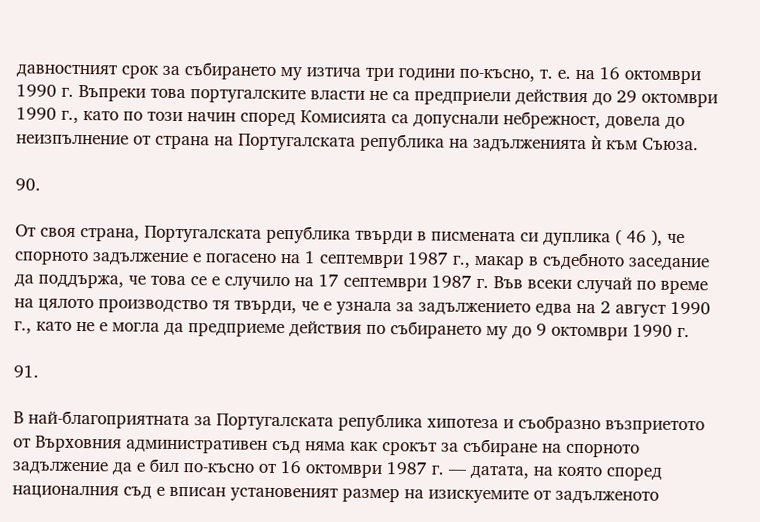давностният срок за събирането му изтича три години по-късно, т. е. на 16 октомври 1990 г. Въпреки това португалските власти не са предприели действия до 29 октомври 1990 г., като по този начин според Комисията са допуснали небрежност, довела до неизпълнение от страна на Португалската република на задълженията ѝ към Съюза.

90.

От своя страна, Португалската република твърди в писмената си дуплика ( 46 ), че спорното задължение е погасено на 1 септември 1987 г., макар в съдебното заседание да поддържа, че това се е случило на 17 септември 1987 г. Във всеки случай по време на цялото производство тя твърди, че е узнала за задължението едва на 2 август 1990 г., като не е могла да предприеме действия по събирането му до 9 октомври 1990 г.

91.

В най-благоприятната за Португалската република хипотеза и съобразно възприетото от Върховния административен съд няма как срокът за събиране на спорното задължение да е бил по-късно от 16 октомври 1987 г. — датата, на която според националния съд е вписан установеният размер на изискуемите от задълженото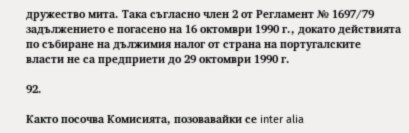дружество мита. Така съгласно член 2 от Регламент № 1697/79 задължението е погасено на 16 октомври 1990 г., докато действията по събиране на дължимия налог от страна на португалските власти не са предприети до 29 октомври 1990 г.

92.

Както посочва Комисията, позовавайки се inter alia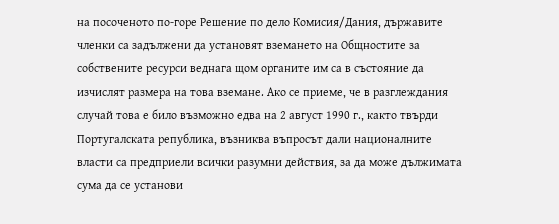на посоченото по-горе Решение по дело Комисия/Дания, държавите членки са задължени да установят вземането на Общностите за собствените ресурси веднага щом органите им са в състояние да изчислят размера на това вземане. Ако се приеме, че в разглеждания случай това е било възможно едва на 2 август 1990 г., както твърди Португалската република, възниква въпросът дали националните власти са предприели всички разумни действия, за да може дължимата сума да се установи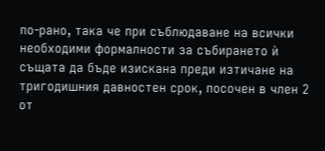по-рано, така че при съблюдаване на всички необходими формалности за събирането ѝ същата да бъде изискана преди изтичане на тригодишния давностен срок, посочен в член 2 от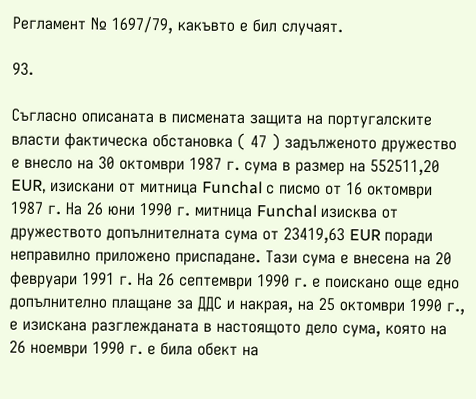Регламент № 1697/79, какъвто е бил случаят.

93.

Съгласно описаната в писмената защита на португалските власти фактическа обстановка ( 47 ) задълженото дружество е внесло на 30 октомври 1987 г. сума в размер на 552511,20 EUR, изискани от митница Funchal с писмо от 16 октомври 1987 г. На 26 юни 1990 г. митница Funchal изисква от дружеството допълнителната сума от 23419,63 EUR поради неправилно приложено приспадане. Тази сума е внесена на 20 февруари 1991 г. На 26 септември 1990 г. е поискано още едно допълнително плащане за ДДС и накрая, на 25 октомври 1990 г., е изискана разглежданата в настоящото дело сума, която на 26 ноември 1990 г. е била обект на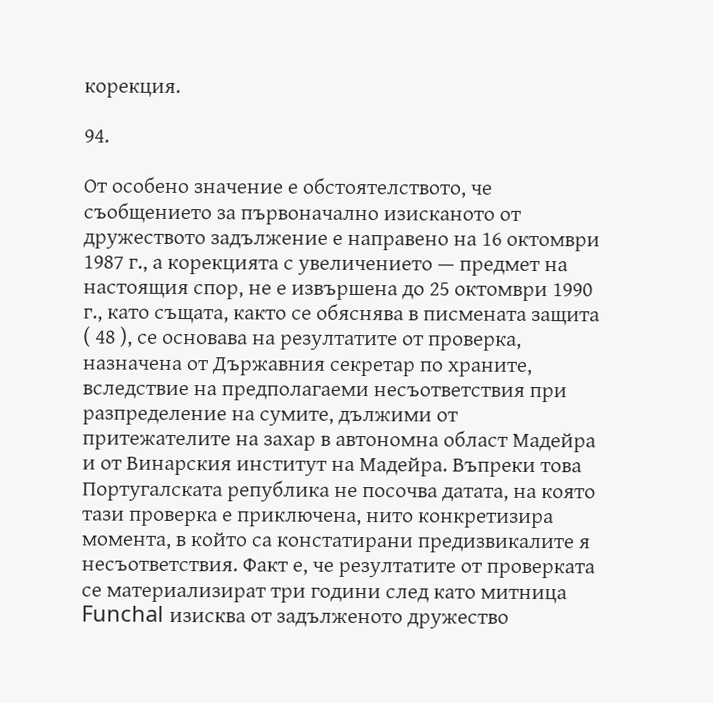корекция.

94.

От особено значение е обстоятелството, че съобщението за първоначално изисканото от дружеството задължение е направено на 16 октомври 1987 г., а корекцията с увеличението — предмет на настоящия спор, не е извършена до 25 октомври 1990 г., като същата, както се обяснява в писмената защита ( 48 ), се основава на резултатите от проверка, назначена от Държавния секретар по храните, вследствие на предполагаеми несъответствия при разпределение на сумите, дължими от притежателите на захар в автономна област Мадейра и от Винарския институт на Мадейра. Въпреки това Португалската република не посочва датата, на която тази проверка е приключена, нито конкретизира момента, в който са констатирани предизвикалите я несъответствия. Факт е, че резултатите от проверката се материализират три години след като митница Funchal изисква от задълженото дружество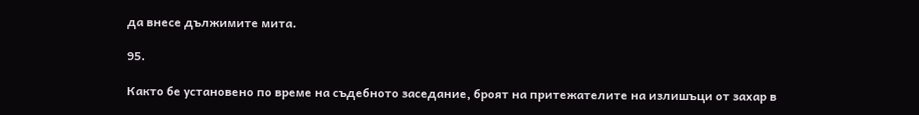да внесе дължимите мита.

95.

Както бе установено по време на съдебното заседание, броят на притежателите на излишъци от захар в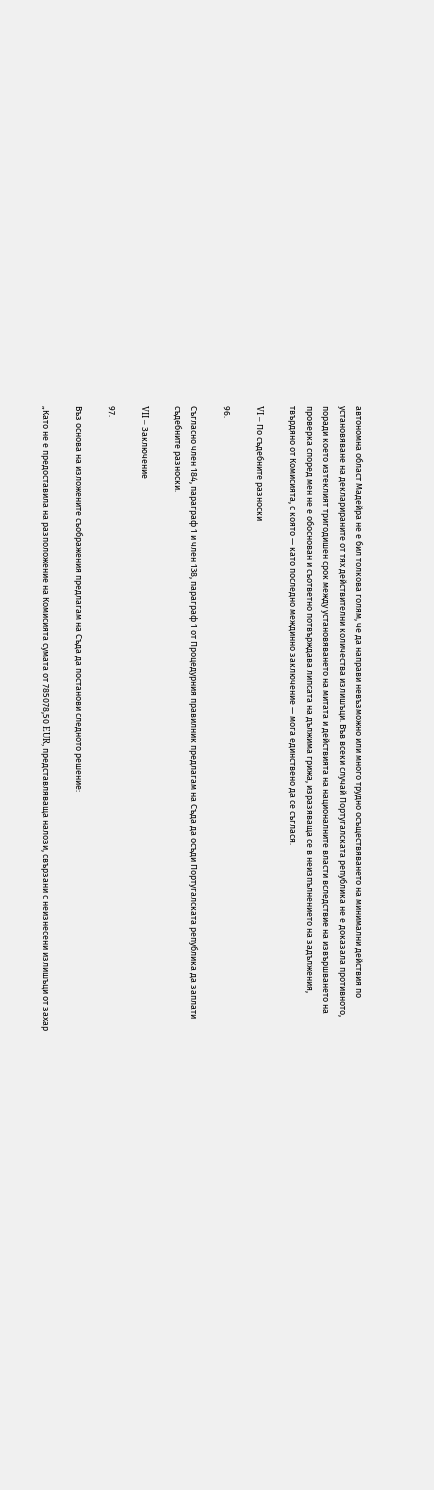автономна област Мадейра не е бил толкова голям, че да направи невъзможно или много трудно осъществяването на минимални действия по установяване на декларираните от тях действителни количества излишъци. Във всеки случай Португалската република не е доказала противното, поради което изтеклият тригодишен срок между установяването на митата и действията на националните власти вследствие на извършването на проверка според мен не е обоснован и съответно потвърждава липсата на дължима грижа, изразяваща се в неизпълнението на задължения, твърдяно от Комисията, с която — като последно междинно заключение — мога единствено да се съглася.

VI – По съдебните разноски

96.

Съгласно член 184, параграф 1 и член 138, параграф 1 от Процедурния правилник предлагам на Съда да осъди Португалската република да заплати съдебните разноски.

VII – Заключение

97.

Въз основа на изложените съображения предлагам на Съда да постанови следното решение:

„Като не е предоставила на разположение на Комисията сумата от 785078,50 EUR, представляваща налози, свързани с неизнесени излишъци от захар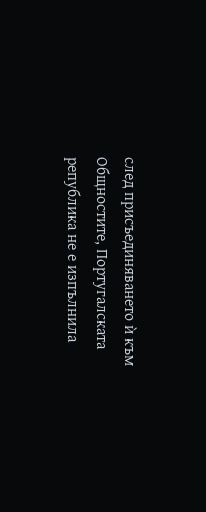след присъединяването ѝ към Общностите, Португалската република не е изпълнила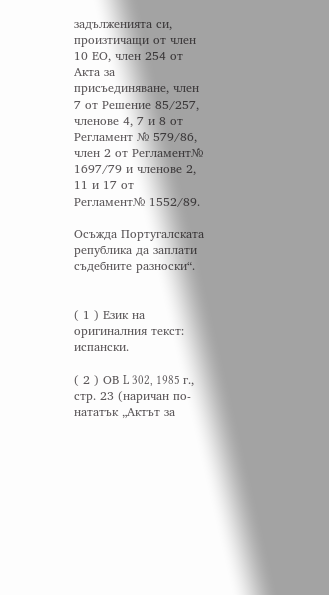задълженията си, произтичащи от член 10 ЕО, член 254 от Акта за присъединяване, член 7 от Решение 85/257, членове 4, 7 и 8 от Регламент № 579/86, член 2 от Регламент№ 1697/79 и членове 2, 11 и 17 от Регламент№ 1552/89.

Осъжда Португалската република да заплати съдебните разноски“.


( 1 ) Език на оригиналния текст: испански.

( 2 ) ОВ L 302, 1985 г., стр. 23 (наричан по-нататък „Актът за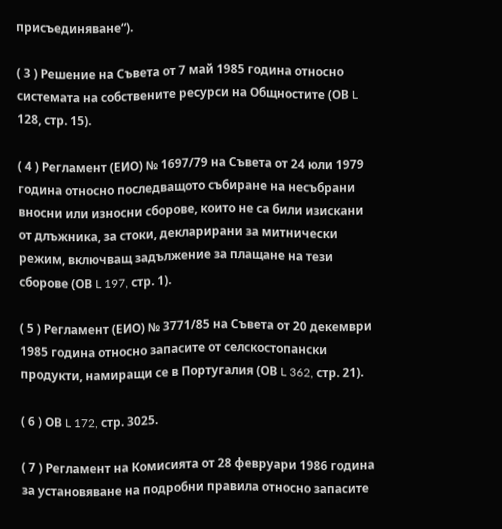присъединяване“).

( 3 ) Решение на Съвета от 7 май 1985 година относно системата на собствените ресурси на Общностите (ОВ L 128, стр. 15).

( 4 ) Регламент (ЕИО) № 1697/79 на Съвета от 24 юли 1979 година относно последващото събиране на несъбрани вносни или износни сборове, които не са били изискани от длъжника, за стоки, декларирани за митнически режим, включващ задължение за плащане на тези сборове (ОВ L 197, стр. 1).

( 5 ) Регламент (ЕИО) № 3771/85 на Съвета от 20 декември 1985 година относно запасите от селскостопански продукти, намиращи се в Португалия (ОВ L 362, стр. 21).

( 6 ) ОВ L 172, стр. 3025.

( 7 ) Регламент на Комисията от 28 февруари 1986 година за установяване на подробни правила относно запасите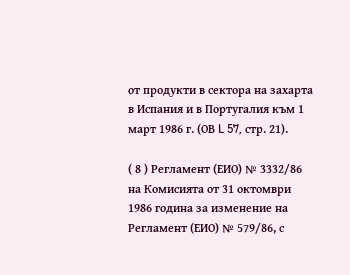от продукти в сектора на захарта в Испания и в Португалия към 1 март 1986 г. (ОВ L 57, стр. 21).

( 8 ) Регламент (ЕИО) № 3332/86 на Комисията от 31 октомври 1986 година за изменение на Регламент (ЕИО) № 579/86, с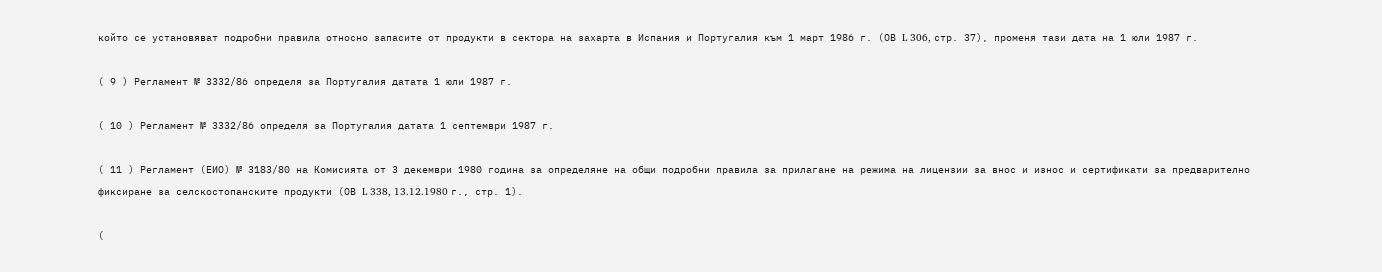който се установяват подробни правила относно запасите от продукти в сектора на захарта в Испания и Португалия към 1 март 1986 г. (ОВ L 306, стр. 37), променя тази дата на 1 юли 1987 г.

( 9 ) Регламент № 3332/86 определя за Португалия датата 1 юли 1987 г.

( 10 ) Регламент № 3332/86 определя за Португалия датата 1 септември 1987 г.

( 11 ) Регламент (ЕИО) № 3183/80 на Комисията от 3 декември 1980 година за определяне на общи подробни правила за прилагане на режима на лицензии за внос и износ и сертификати за предварително фиксиране за селскостопанските продукти (ОВ L 338, 13.12.1980 г., стр. 1).

(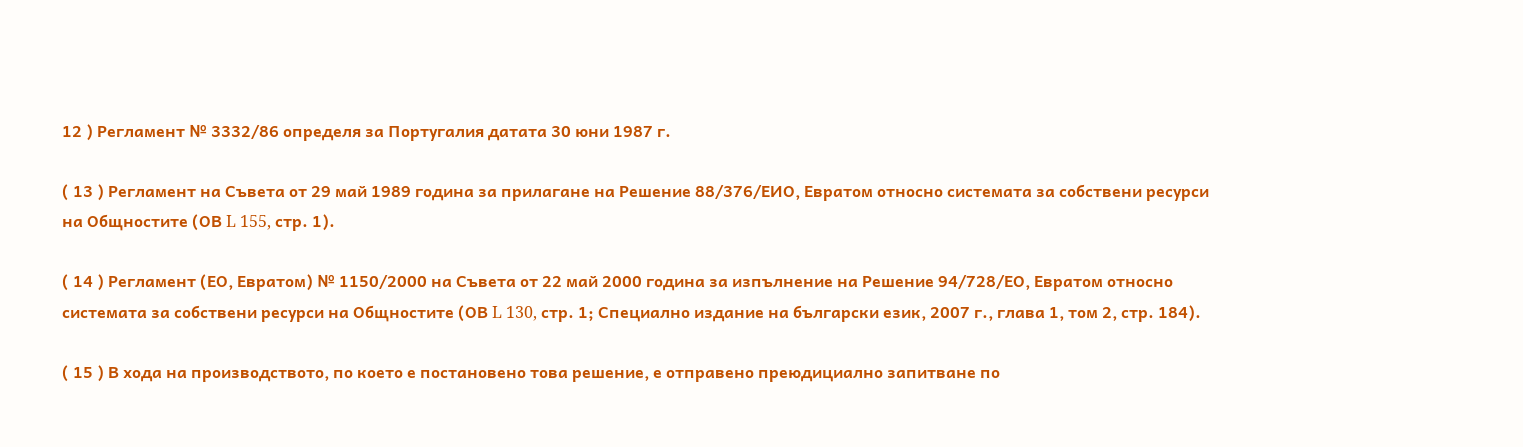12 ) Регламент № 3332/86 определя за Португалия датата 30 юни 1987 г.

( 13 ) Регламент на Съвета от 29 май 1989 година за прилагане на Решение 88/376/ЕИО, Евратом относно системата за собствени ресурси на Общностите (ОВ L 155, стp. 1).

( 14 ) Регламент (ЕО, Евратом) № 1150/2000 на Съвета от 22 май 2000 година за изпълнение на Решение 94/728/ЕО, Евратом относно системата за собствени ресурси на Общностите (ОВ L 130, стр. 1; Специално издание на български език, 2007 г., глава 1, том 2, стр. 184).

( 15 ) В хода на производството, по което е постановено това решение, е отправено преюдициално запитване по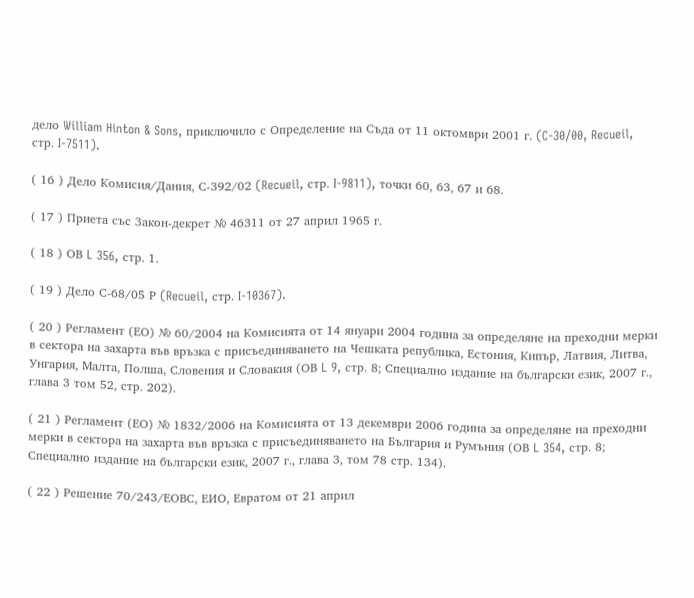дело William Hinton & Sons, приключило с Определение на Съда от 11 октомври 2001 г. (C-30/00, Recueil, стр. I-7511).

( 16 ) Дело Комисия/Дания, С‑392/02 (Recueil, стр. I‑9811), точки 60, 63, 67 и 68.

( 17 ) Приета със Закон-декрет № 46311 от 27 април 1965 г.

( 18 ) ОВ L 356, стр. 1.

( 19 ) Дело С‑68/05 Р (Recueil, стр. I‑10367).

( 20 ) Регламент (ЕО) № 60/2004 на Комисията от 14 януари 2004 година за определяне на преходни мерки в сектора на захарта във връзка с присъединяването на Чешката република, Естония, Кипър, Латвия, Литва, Унгария, Малта, Полша, Словения и Словакия (ОВ L 9, стр. 8; Специално издание на български език, 2007 г., глава 3 том 52, стр. 202).

( 21 ) Регламент (ЕО) № 1832/2006 на Комисията от 13 декември 2006 година за определяне на преходни мерки в сектора на захарта във връзка с присъединяването на България и Румъния (ОВ L 354, стр. 8; Специално издание на български език, 2007 г., глава 3, том 78 стр. 134).

( 22 ) Решение 70/243/ЕОВС, ЕИО, Евратом от 21 април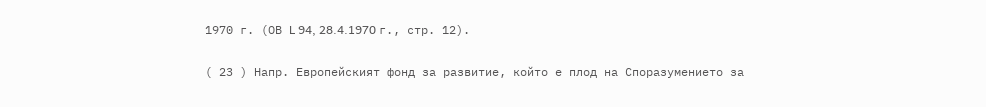1970 г. (ОВ L 94, 28.4.1970 г., стр. 12).

( 23 ) Напр. Европейският фонд за развитие, който е плод на Споразумението за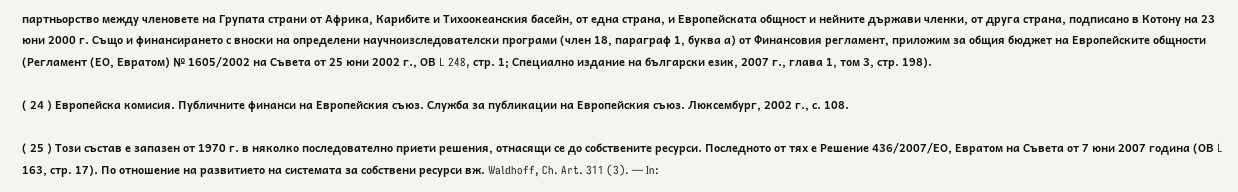партньорство между членовете на Групата страни от Африка, Карибите и Тихоокеанския басейн, от една страна, и Европейската общност и нейните държави членки, от друга страна, подписано в Котону на 23 юни 2000 г. Също и финансирането с вноски на определени научноизследователски програми (член 18, параграф 1, буква а) от Финансовия регламент, приложим за общия бюджет на Европейските общности (Регламент (ЕО, Евратом) № 1605/2002 на Съвета от 25 юни 2002 г., ОВ L 248, стр. 1; Специално издание на български език, 2007 г., глава 1, том 3, стр. 198).

( 24 ) Европейска комисия. Публичните финанси на Европейския съюз. Служба за публикации на Европейския съюз. Люксембург, 2002 г., с. 108.

( 25 ) Този състав е запазен от 1970 г. в няколко последователно приети решения, отнасящи се до собствените ресурси. Последното от тях е Решение 436/2007/ЕО, Евратом на Съвета от 7 юни 2007 година (ОВ L 163, стр. 17). По отношение на развитието на системата за собствени ресурси вж. Waldhoff, Ch. Art. 311 (3). — In: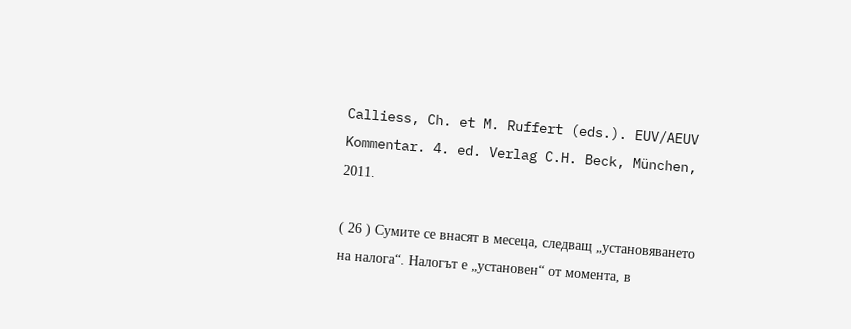Calliess, Ch. et M. Ruffert (eds.). EUV/AEUV Kommentar. 4. ed. Verlag C.H. Beck, München, 2011.

( 26 ) Сумите се внасят в месеца, следващ „установяването на налога“. Налогът е „установен“ от момента, в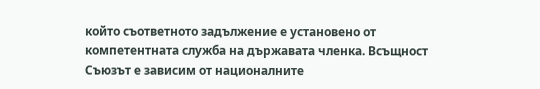който съответното задължение е установено от компетентната служба на държавата членка. Всъщност Съюзът е зависим от националните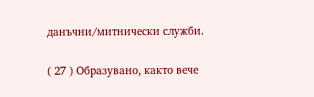данъчни/митнически служби.

( 27 ) Образувано, както вече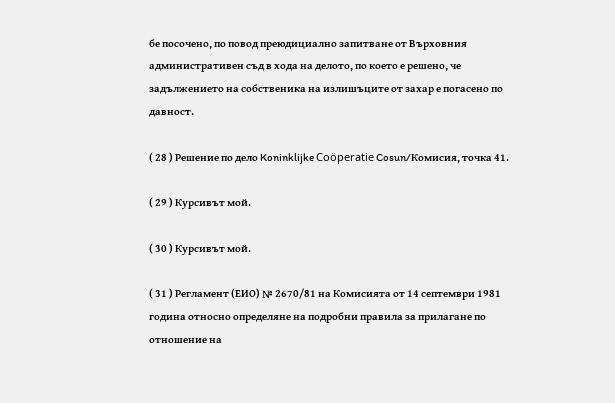бе посочено, по повод преюдициално запитване от Върховния административен съд в хода на делото, по което е решено, че задължението на собственика на излишъците от захар е погасено по давност.

( 28 ) Решение по дело Koninklijke Coöperatie Cosun/Комисия, точка 41.

( 29 ) Курсивът мой.

( 30 ) Курсивът мой.

( 31 ) Регламент (ЕИО) № 2670/81 на Комисията от 14 септември 1981 година относно определяне на подробни правила за прилагане по отношение на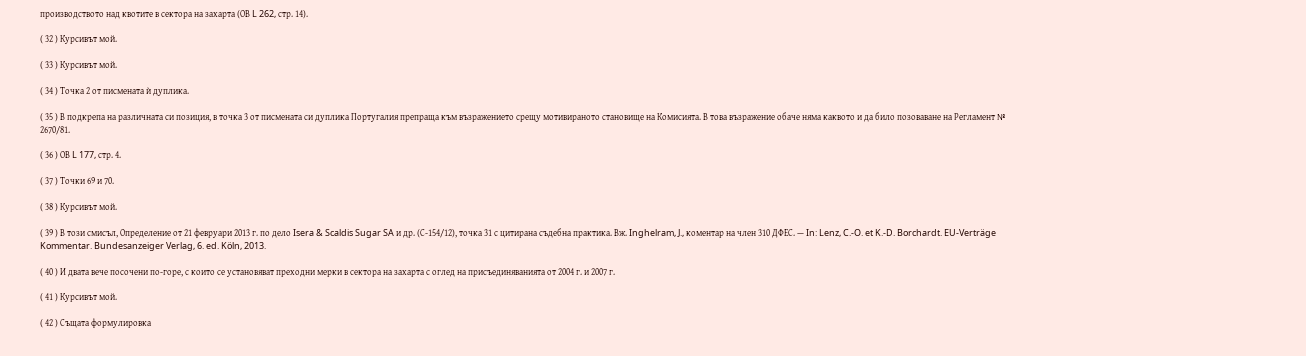производството над квотите в сектора на захарта (ОВ L 262, стр. 14).

( 32 ) Курсивът мой.

( 33 ) Курсивът мой.

( 34 ) Точка 2 от писмената ѝ дуплика.

( 35 ) В подкрепа на различната си позиция, в точка 3 от писмената си дуплика Португалия препраща към възражението срещу мотивираното становище на Комисията. В това възражение обаче няма каквото и да било позоваване на Регламент № 2670/81.

( 36 ) ОВ L 177, стр. 4.

( 37 ) Точки 69 и 70.

( 38 ) Курсивът мой.

( 39 ) В този смисъл, Определение от 21 февруари 2013 г. по дело Isera & Scaldis Sugar SA и др. (С‑154/12), точка 31 с цитирана съдебна практика. Вж. Inghelram, J., коментар на член 310 ДФЕС. — In: Lenz, C.‑O. et K.‑D. Borchardt. EU‑Verträge Kommentar. Bundesanzeiger Verlag, 6. ed. Köln, 2013.

( 40 ) И двата вече посочени по-горе, с които се установяват преходни мерки в сектора на захарта с оглед на присъединяванията от 2004 г. и 2007 г.

( 41 ) Курсивът мой.

( 42 ) Същата формулировка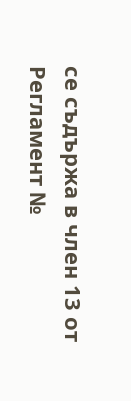се съдържа в член 13 от Регламент №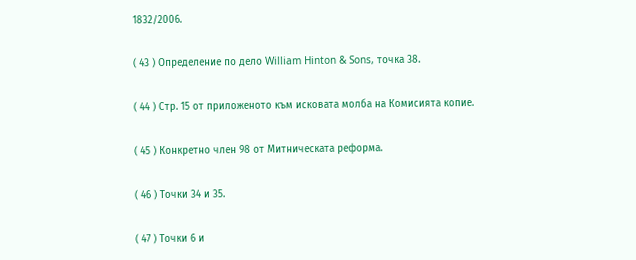1832/2006.

( 43 ) Определение по дело William Hinton & Sons, точка 38.

( 44 ) Стр. 15 от приложеното към исковата молба на Комисията копие.

( 45 ) Конкретно член 98 от Митническата реформа.

( 46 ) Точки 34 и 35.

( 47 ) Точки 6 и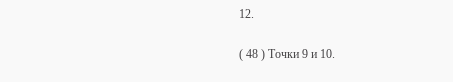12.

( 48 ) Точки 9 и 10.